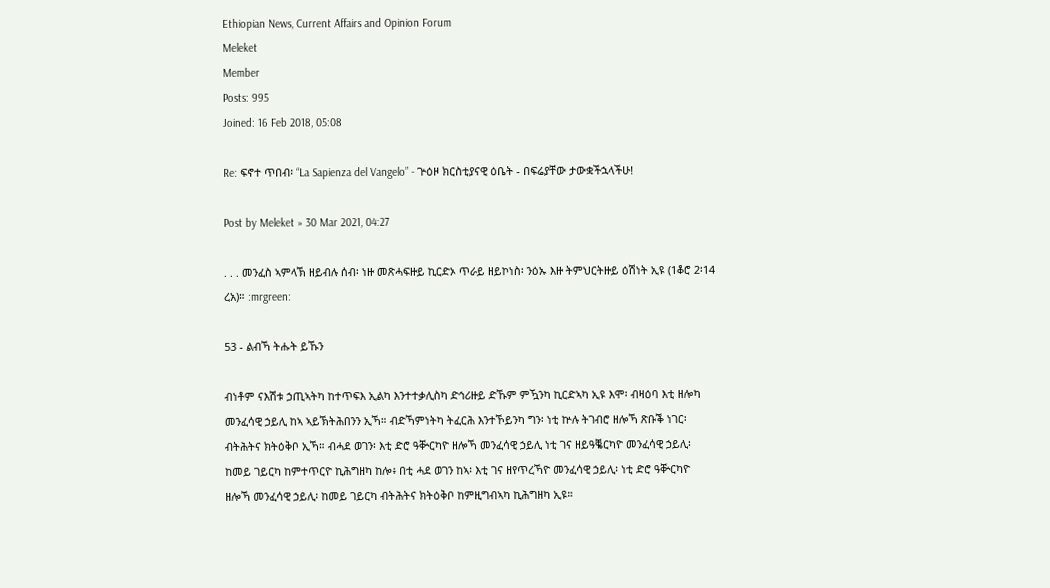Ethiopian News, Current Affairs and Opinion Forum
Meleket
Member
Posts: 995
Joined: 16 Feb 2018, 05:08

Re: ፍኖተ ጥበብ፡ “La Sapienza del Vangelo” - ጕዕዞ ክርስቲያናዊ ዕቤት - በፍሬያቸው ታውቋችኋላችሁ!

Post by Meleket » 30 Mar 2021, 04:27

. . . መንፈስ ኣምላኽ ዘይብሉ ሰብ፡ ነዙ መጽሓፍዙይ ኪርድኦ ጥራይ ዘይኮነስ፡ ንዕኡ እዙ ትምህርትዙይ ዕሽነት ኢዩ (1ቆሮ 2፡14 ረአ)። :mrgreen:

53 - ልብኻ ትሑት ይኹን

ብነቶም ናእሽቱ ኃጢኣትካ ከተጥፍእ ኢልካ እንተተቃሊስካ ድኅሪዙይ ድኹም ምዃንካ ኪርድኣካ ኢዩ እሞ፡ ብዛዕባ እቲ ዘሎካ መንፈሳዊ ኃይሊ ከኣ ኣይኽትሕበንን ኢኻ። ብድኻምነትካ ትፈርሕ እንተኾይንካ ግን፡ ነቲ ኵሉ ትገብሮ ዘሎኻ ጽቡቕ ነገር፡ ብትሕትና ክትዕቅቦ ኢኻ። ብሓደ ወገን፡ እቲ ድሮ ዓቝርካዮ ዘሎኻ መንፈሳዊ ኃይሊ ነቲ ገና ዘይዓቘርካዮ መንፈሳዊ ኃይሊ፡ ከመይ ገይርካ ከምተጥርዮ ኪሕግዘካ ከሎ፥ በቲ ሓደ ወገን ከኣ፡ እቲ ገና ዘየጥረኻዮ መንፈሳዊ ኃይሊ፡ ነቲ ድሮ ዓቝርካዮ ዘሎኻ መንፈሳዊ ኃይሊ፡ ከመይ ገይርካ ብትሕትና ክትዕቅቦ ከምዚግብኣካ ኪሕግዘካ ኢዩ።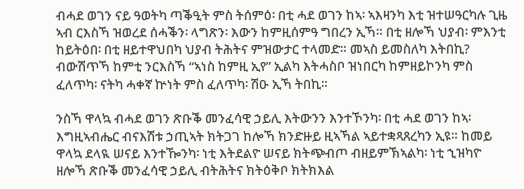ብሓደ ወገን ናይ ዓወትካ ጣቕዒት ምስ ትሰምዕ፡ በቲ ሓደ ወገን ከኣ፡ ኣእዛንካ እቲ ዝተሠዓርካሉ ጊዜ ኣብ ርእስኻ ዝወረደ ሰሓቕን፡ ላግጽን፡ እውን ከምዚሰምዓ ግበረን ኢኻ። በቲ ዘሎኻ ህያብ፡ ምእንቲ ከይትዕበ፡ በቲ ዘይተዋህበካ ህያብ ትሕትና ምዝውታር ተላመድ። መኣስ ይመስለካ እትበኪ? ብውሽጥኻ ከምቲ ንርእስኻ “ኣነስ ከምዚ ኢየ” ኢልካ እትሓስቦ ዝነበርካ ከምዘይኮንካ ምስ ፈለጥካ፡ ናትካ ሓቀኛ ኵነት ምስ ፈለጥካ፡ ሽዑ ኢኻ ትበኪ።

ንስኻ ዋላኳ ብሓደ ወገን ጽቡቕ መንፈሳዊ ኃይሊ እትውንን እንተኾንካ፡ በቲ ሓደ ወገን ከኣ፡ እግዚኣብሔር ብናእሽቱ ኃጢኣት ክትጋገ ከሎኻ ክንድዙይ ዚኣኻል ኣይተቋጻጸረካን ኢዩ። ከመይ ዋላኳ ደላዪ ሠናይ እንተዀንካ፡ ነቲ እትደልዮ ሠናይ ክትጭብጦ ብዘይምኽኣልካ፡ ነቲ ኂዝካዮ ዘሎኻ ጽቡቕ መንፈሳዊ ኃይሊ ብትሕትና ክትዕቅቦ ክትክእል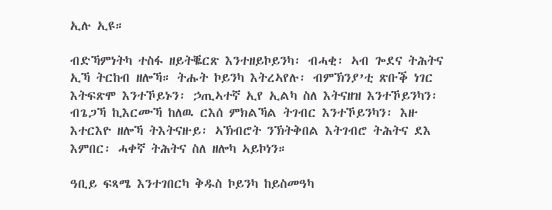ኢሉ ኢዩ።

ብድኻምነትካ ተስፋ ዘይትቘርጽ እንተዘይኮይንካ፡ ብሓቂ፡ ኣብ ጐደና ትሕትና ኢኻ ትርከብ ዘሎኻ። ትሑት ኮይንካ እትረኣየሉ፡ ብምኽንያ’ቲ ጽቡቕ ነገር እትፍጽሞ እንተኾይኑን፡ ኃጢኣተኛ ኢየ ኢልካ ስለ እትናዘዝ እንተኾይንካን፡ ብጌጋኻ ኪእርሙኻ ከለዉ ርእሰ ምክልኻል ትገብር እንተኾይንካን፡ እዙ እተርእዮ ዘሎኻ ትእትናዙይ፡ ኣኽብሮት ንኽትቅበል እትገብሮ ትሕትና ደእ እምበር፡ ሓቀኛ ትሕትና ስለ ዘሎካ ኣይኮነን።

ዓቢይ ፍጻሜ እንተገበርካ ቅዱስ ኮይንካ ከይስመዓካ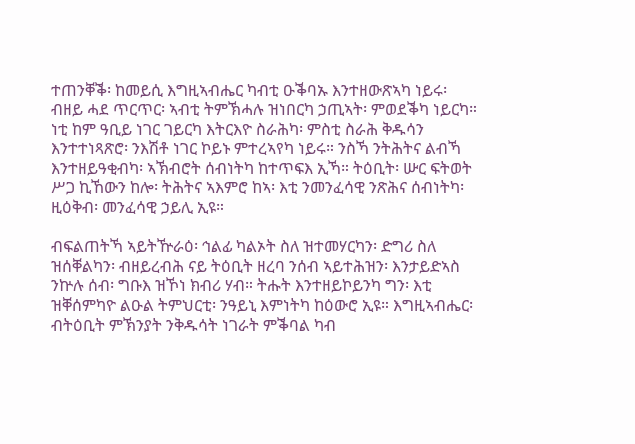ተጠንቐቕ፡ ከመይሲ እግዚኣብሔር ካብቲ ዑቕባኡ እንተዘውጽኣካ ነይሩ፡ ብዘይ ሓደ ጥርጥር፡ ኣብቲ ትምኽሓሉ ዝነበርካ ኃጢኣት፡ ምወደቕካ ነይርካ። ነቲ ከም ዓቢይ ነገር ገይርካ እትርእዮ ስራሕካ፡ ምስቲ ስራሕ ቅዱሳን እንተተነጻጽሮ፡ ንእሽቶ ነገር ኮይኑ ምተረኣየካ ነይሩ። ንስኻ ንትሕትና ልብኻ እንተዘይዓቂብካ፡ ኣኽብሮት ሰብነትካ ከተጥፍእ ኢኻ። ትዕቢት፡ ሡር ፍትወት ሥጋ ኪኸውን ከሎ፡ ትሕትና ኣእምሮ ከኣ፡ እቲ ንመንፈሳዊ ንጽሕና ሰብነትካ፡ ዚዕቅብ፡ መንፈሳዊ ኃይሊ ኢዩ።

ብፍልጠትኻ ኣይትዅራዕ፡ ኅልፊ ካልኦት ስለ ዝተመሃርካን፡ ድግሪ ስለ ዝሰቐልካን፡ ብዘይረብሕ ናይ ትዕቢት ዘረባ ንሰብ ኣይተሕዝን፡ እንታይድኣስ ንኵሉ ሰብ፡ ግቡእ ዝኾነ ክብሪ ሃብ። ትሑት እንተዘይኮይንካ ግን፡ እቲ ዝቐሰምካዮ ልዑል ትምህርቲ፡ ንዓይኒ እምነትካ ከዕውሮ ኢዩ። እግዚኣብሔር፡ ብትዕቢት ምኽንያት ንቅዱሳት ነገራት ምቕባል ካብ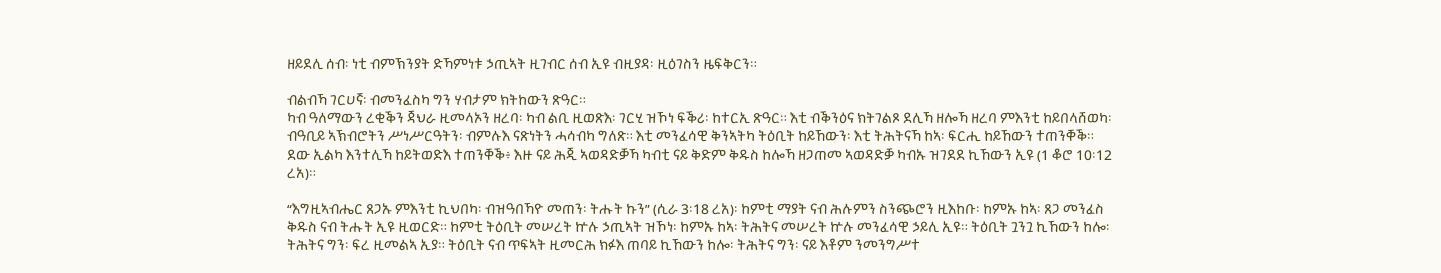ዘይደሊ ሰብ፡ ነቲ ብምኽንያት ድኻምነቱ ኃጢኣት ዚገብር ሰብ ኢዩ ብዚያዳ፡ ዚዕገስን ዜፍቅርን።

ብልብኻ ገርሀኛ፡ ብመንፈስካ ግን ሃብታም ክትከውን ጽዓር።
ካብ ዓለማውን ረቂቕን ጃህራ ዚመላኦን ዘረባ፡ ካብ ልቢ ዚወጽእ፡ ገርሂ ዝኾነ ፍቕሪ፡ ከተርኢ ጽዓር። እቲ ብቕንዕና ክትገልጾ ደሊኻ ዘሎኻ ዘረባ ምእንቲ ከይበላሸወካ፡ ብዓቢይ ኣኽብሮትን ሥነሥርዓትን፡ ብምሉእ ናጽነትን ሓሳብካ ግለጽ። እቲ መንፈሳዊ ቅንኣትካ ትዕቢት ከይኸውን፡ እቲ ትሕትናኻ ከኣ፡ ፍርሒ ከይኸውን ተጠንቐቕ። ደው ኢልካ እንተሊኻ ከይትወድእ ተጠንቐቕ፥ እዙ ናይ ሕጂ ኣወዳድቓኻ ካብቲ ናይ ቅድም ቅዱስ ከሎኻ ዘጋጠመ ኣወዳድቓ ካብኡ ዝገደደ ኪኸውን ኢዩ (1 ቆሮ 10፡12 ረአ)።

“እግዚኣብሔር ጸጋኡ ምእንቲ ኪህበካ፡ ብዝዓበኻዮ መጠን፡ ትሑት ኩን” (ሲራ 3፡18 ረአ)፡ ከምቲ ማያት ናብ ሕሉምን ስንጭሮን ዚእከቡ፡ ከምኡ ከኣ፡ ጸጋ መንፈስ ቅዱስ ናብ ትሑት ኢዩ ዚወርድ። ከምቲ ትዕቢት መሠረት ኵሉ ኃጢኣት ዝኾነ፡ ከምኡ ከኣ፡ ትሕትና መሠረት ኵሉ መንፈሳዊ ኃይሊ ኢዩ። ትዕቢት ጓንጓ ኪኸውን ከሎ፡ ትሕትና ግን፡ ፍረ ዚመልኣ ኢያ። ትዕቢት ናብ ጥፍኣት ዚመርሕ ክፉእ ጠባይ ኪኸውን ከሎ፡ ትሕትና ግን፡ ናይ እቶም ንመንግሥተ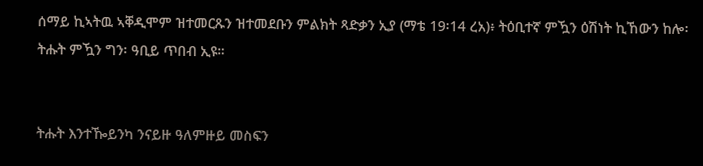ሰማይ ኪኣትዉ ኣቐዲሞም ዝተመርጹን ዝተመደቡን ምልክት ጻድቃን ኢያ (ማቴ 19፡14 ረአ)፥ ትዕቢተኛ ምዃን ዕሽነት ኪኸውን ከሎ፡ ትሑት ምዃን ግን፡ ዓቢይ ጥበብ ኢዩ።


ትሑት እንተዀይንካ ንናይዙ ዓለምዙይ መስፍን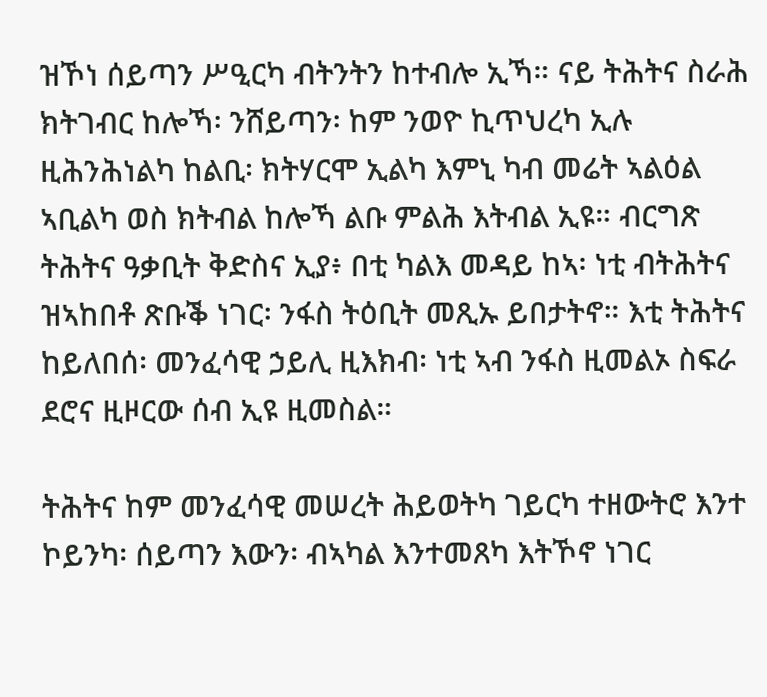ዝኾነ ሰይጣን ሥዒርካ ብትንትን ከተብሎ ኢኻ። ናይ ትሕትና ስራሕ ክትገብር ከሎኻ፡ ንሸይጣን፡ ከም ንወዮ ኪጥህረካ ኢሉ ዚሕንሕነልካ ከልቢ፡ ክትሃርሞ ኢልካ እምኒ ካብ መሬት ኣልዕል ኣቢልካ ወስ ክትብል ከሎኻ ልቡ ምልሕ እትብል ኢዩ። ብርግጽ ትሕትና ዓቃቢት ቅድስና ኢያ፥ በቲ ካልእ መዳይ ከኣ፡ ነቲ ብትሕትና ዝኣከበቶ ጽቡቕ ነገር፡ ንፋስ ትዕቢት መጺኡ ይበታትኖ። እቲ ትሕትና ከይለበሰ፡ መንፈሳዊ ኃይሊ ዚእክብ፡ ነቲ ኣብ ንፋስ ዚመልኦ ስፍራ ደሮና ዚዞርው ሰብ ኢዩ ዚመስል።

ትሕትና ከም መንፈሳዊ መሠረት ሕይወትካ ገይርካ ተዘውትሮ እንተ ኮይንካ፡ ሰይጣን እውን፡ ብኣካል እንተመጸካ እትኾኖ ነገር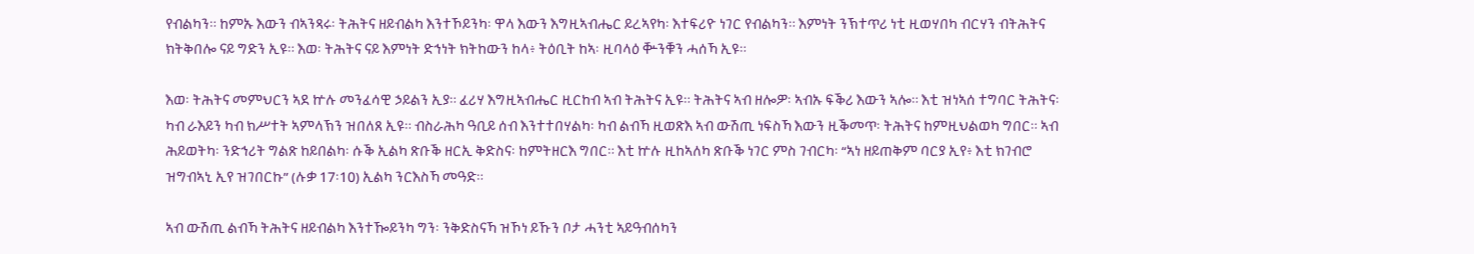የብልካን። ከምኡ እውን ብኣንጻሩ፡ ትሕትና ዘይብልካ እንተኾይንካ፡ ዋላ እውን እግዚኣብሔር ይረኣየካ፡ እተፍሪዮ ነገር የብልካን። እምነት ንኽተጥሪ ነቲ ዚወሃበካ ብርሃን ብትሕትና ክትቅበሎ ናይ ግድን ኢዩ። እወ፡ ትሕትና ናይ እምነት ድኅነት ክትከውን ከላ፥ ትዕቢት ከኣ፡ ዚባላዕ ቝንቑን ሓሰኻ ኢዩ።

እወ፡ ትሕትና መምህርን ኣደ ኵሉ መንፈሳዊ ኃይልን ኢያ። ፈሪሃ እግዚኣብሔር ዚርከብ ኣብ ትሕትና ኢዩ። ትሕትና ኣብ ዘሎዎ፡ ኣብኡ ፍቕሪ እውን ኣሎ። እቲ ዝነኣሰ ተግባር ትሕትና፡ ካብ ራእይን ካብ ክሥተት ኣምላኽን ዝበለጸ ኢዩ። ብስራሕካ ዓቢይ ሰብ እንተተበሃልካ፡ ካብ ልብኻ ዚወጽእ ኣብ ውሽጢ ነፍስኻ እውን ዚቕመጥ፡ ትሕትና ከምዚህልወካ ግበር። ኣብ ሕይወትካ፡ ንድኅሪት ግልጽ ከይበልካ፡ ሱቕ ኢልካ ጽቡቕ ዘርኢ ቅድስና፡ ከምትዘርእ ግበር። እቲ ኵሉ ዚከኣለካ ጽቡቕ ነገር ምስ ገብርካ፡ “ኣነ ዘይጠቅም ባርያ ኢየ፥ እቲ ክገብሮ ዝግብኣኒ ኢየ ዝገበርኩ” (ሉቃ 17፡10) ኢልካ ንርእስኻ መዓድ።

ኣብ ውሽጢ ልብኻ ትሕትና ዘይብልካ እንተዀይንካ ግን፡ ንቅድስናኻ ዝኾነ ይኹን ቦታ ሓንቲ ኣይዓብሰካን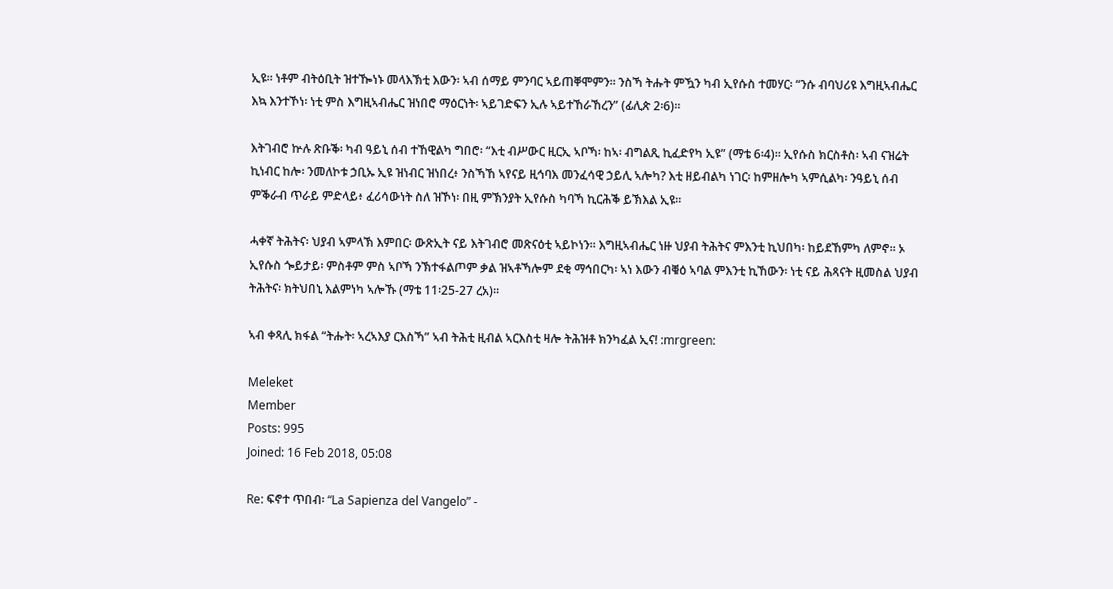ኢዩ። ነቶም ብትዕቢት ዝተዀነኑ መላእኽቲ እውን፡ ኣብ ሰማይ ምንባር ኣይጠቐሞምን። ንስኻ ትሑት ምዃን ካብ ኢየሱስ ተመሃር፡ “ንሱ ብባህሪዩ እግዚኣብሔር እኳ እንተኾነ፡ ነቲ ምስ እግዚኣብሔር ዝነበሮ ማዕርነት፡ ኣይገድፍን ኢሉ ኣይተኸራኸረን” (ፊሊጵ 2፡6)።

እትገብሮ ኵሉ ጽቡቕ፡ ካብ ዓይኒ ሰብ ተኸዊልካ ግበሮ፡ “እቲ ብሥውር ዚርኢ ኣቦኻ፡ ከኣ፡ ብግልጺ ኪፈድየካ ኢዩ” (ማቴ 6፡4)። ኢየሱስ ክርስቶስ፡ ኣብ ናዝሬት ኪነብር ከሎ፡ ንመለኮቱ ኃቢኡ ኢዩ ዝነብር ዝነበረ፥ ንስኻኸ ኣየናይ ዚኅባእ መንፈሳዊ ኃይሊ ኣሎካ? እቲ ዘይብልካ ነገር፡ ከምዘሎካ ኣምሲልካ፡ ንዓይኒ ሰብ ምቕራብ ጥራይ ምድላይ፥ ፈሪሳውነት ስለ ዝኾነ፡ በዚ ምኽንያት ኢየሱስ ካባኻ ኪርሕቕ ይኽእል ኢዩ።

ሓቀኛ ትሕትና፡ ህያብ ኣምላኽ እምበር፡ ውጽኢት ናይ እትገብሮ መጽናዕቲ ኣይኮነን። እግዚኣብሔር ነዙ ህያብ ትሕትና ምእንቲ ኪህበካ፡ ከይደኸምካ ለምኖ። ኦ ኢየሱስ ጐይታይ፡ ምስቶም ምስ ኣቦኻ ንኽተፋልጦም ቃል ዝኣቶኻሎም ደቂ ማኅበርካ፡ ኣነ እውን ብቑዕ ኣባል ምእንቲ ኪኸውን፡ ነቲ ናይ ሕጻናት ዚመስል ህያብ ትሕትና፡ ክትህበኒ እልምነካ ኣሎኹ (ማቴ 11፡25-27 ረአ)።

ኣብ ቀጻሊ ክፋል “ትሑት፡ ኣረኣእያ ርእስኻ” ኣብ ትሕቲ ዚብል ኣርእስቲ ዛሎ ትሕዝቶ ክንካፈል ኢና! :mrgreen:

Meleket
Member
Posts: 995
Joined: 16 Feb 2018, 05:08

Re: ፍኖተ ጥበብ፡ “La Sapienza del Vangelo” -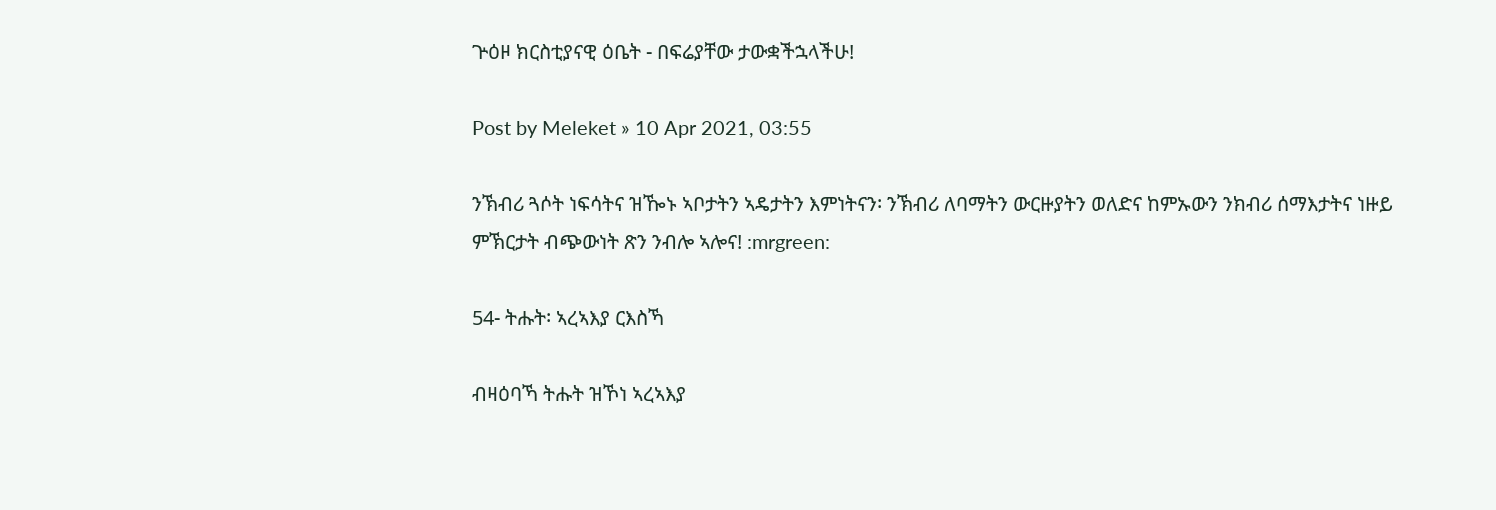ጕዕዞ ክርስቲያናዊ ዕቤት - በፍሬያቸው ታውቋችኋላችሁ!

Post by Meleket » 10 Apr 2021, 03:55

ንኽብሪ ጓሶት ነፍሳትና ዝዀኑ ኣቦታትን ኣዴታትን እምነትናን፡ ንኽብሪ ለባማትን ውርዙያትን ወለድና ከምኡውን ንክብሪ ሰማእታትና ነዙይ ምኽርታት ብጭውነት ጽን ንብሎ ኣሎና! :mrgreen:

54- ትሑት፡ ኣረኣእያ ርእስኻ

ብዛዕባኻ ትሑት ዝኾነ ኣረኣእያ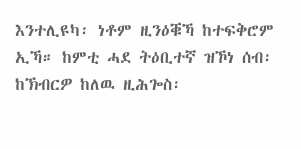እንተሊዩካ፡ ነቶም ዚንዕቑኻ ከተፍቅሮም ኢኻ። ከምቲ ሓደ ትዕቢተኛ ዝኾነ ሰብ፡ ከኽብርዎ ከለዉ ዚሕጐስ፡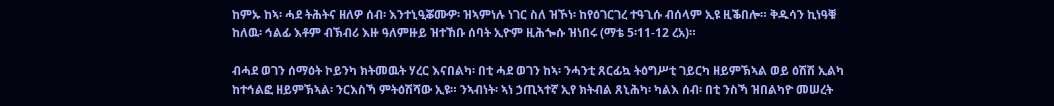ከምኡ ከኣ፡ ሓደ ትሕትና ዘለዎ ሰብ፡ እንተኒዒቖሙዎ፡ ዝኣምነሉ ነገር ስለ ዝኾነ፡ ከየዕገርገረ ተዓጊሱ ብሰላም ኢዩ ዚቕበሎ። ቅዱሳን ኪነዓቑ ከለዉ፡ ኅልፊ እቶም ብኽብሪ እዙ ዓለምዙይ ዝተኸቡ ሰባት ኢዮም ዚሕጐሱ ዝነበሩ (ማቴ 5፡11-12 ረአ)።

ብሓደ ወገን ሰማዕት ኮይንካ ክትመዉት ሃረር እናበልካ፡ በቲ ሓደ ወገን ከኣ፡ ንሓንቲ ጸርፊኳ ትዕግሥቲ ገይርካ ዘይምኽኣል ወይ ዕሽሽ ኢልካ ከተኅልፎ ዘይምኽኣል፡ ንርእስኻ ምትዕሽሻው ኢዩ። ንኣብነት፡ ኣነ ኃጢኣተኛ ኢየ ክትብል ጸኒሕካ፡ ካልእ ሰብ፡ በቲ ንስኻ ዝበልካዮ መሠረት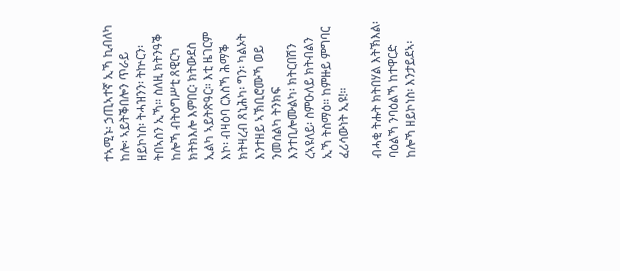ተኣሚኑ፡ ኃጢኣተኛ ኢኻ ኪብለካ ከሎ፡ ኣይትቕበሎን ጥራይ ዘይኮነስ፡ ትሓዝንን፡ ትኵርን፡ ትበኣስን ኢኻ። ስለዚ ክትንዓቕ ከሎኻ ብትዕግሥቲ ጸዊርካ ክትክእሎ እምበር፡ ክትውደስ ኢልካ ኣይትጽዓር። እቲ ዜገርም እኮ፡ ብዛዕባ ርእስኻ ሕማቕ ክትዛረብ ጸኒሕካ፡ ግን፡ ካልኦት እንተዘይ ኣኽቢሮሙኻ ወይ ንመሰልካ ትንክፍ እንተቢሎሙልካ፡ ክትርበሽን ረኣዩለይ፡ ስምዑለይ ክትብልን ኢኻ ትስማዕ። ከምዙይ ምግባር ፈሪሳውነት ኢዩ!።

ብሓቂ ትሑት ክትበሃል እትኽእል፡ ባዕልኻ ንባዕልኻ ከተዋርድ ከሎኻ ዘይኮነስ፡ እንታይደኣ፡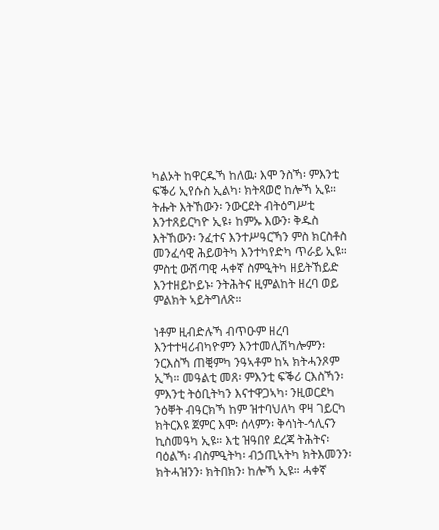ካልኦት ከዋርዱኻ ከለዉ፡ እሞ ንስኻ፡ ምእንቲ ፍቕሪ ኢየሱስ ኢልካ፡ ክትጻወሮ ከሎኻ ኢዩ። ትሑት እትኸውን፡ ንውርደት ብትዕግሥቲ እንተጸይርካዮ ኢዩ፥ ከምኡ እውን፡ ቅዱስ እትኸውን፡ ንፈተና እንተሥዓርኻን ምስ ክርስቶስ መንፈሳዊ ሕይወትካ እንተካየድካ ጥራይ ኢዩ። ምስቲ ውሽጣዊ ሓቀኛ ስምዒትካ ዘይትኸይድ እንተዘይኮይኑ፡ ንትሕትና ዚምልከት ዘረባ ወይ ምልክት ኣይትግለጽ።

ነቶም ዚብድሉኻ ብጥዑም ዘረባ እንተተዛሪብካዮምን እንተመሊሽካሎምን፡ ንርእስኻ ጠቒምካ ንዓኣቶም ከኣ ክትሓንጾም ኢኻ። መዓልቲ መጸ፡ ምእንቲ ፍቕሪ ርእስኻን፡ ምእንቲ ትዕቢትካን እናተዋጋኣካ፡ ንዚወርደካ ንዕቐት ብዓርክኻ ከም ዝተባህለካ ዋዛ ገይርካ ክትርእዩ ጀምር እሞ፡ ሰላምን፡ ቅሳነት-ኅሊናን ኪስመዓካ ኢዩ። እቲ ዝዓበየ ደረጃ ትሕትና፡ ባዕልኻ፡ ብስምዒትካ፡ ብኃጢኣትካ ክትእመንን፡ ክትሓዝንን፡ ክትበክን፡ ከሎኻ ኢዩ። ሓቀኛ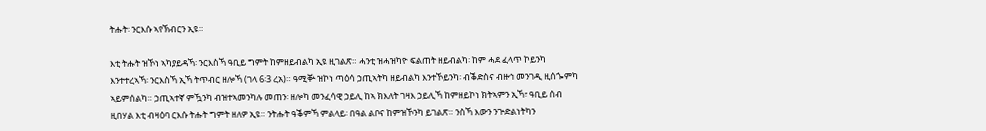ትሑት፡ ንርእሱ ኣየኽብርን ኢዩ።

እቲ ትሑት ዝኾነ ኣካያይዳኻ፡ ንርእስኻ ዓቢይ ግምት ከምዘይብልካ ኢዩ ዚገልጽ። ሓንቲ ዝሓዝካዮ ፍልጠት ዘይብልካ፡ ከም ሓደ ፈላጥ ኮይንካ እንተተረኣኻ፡ ንርእስኻ ኢኻ ትጥብር ዘሎኻ (ገላ 6፡3 ረአ)። ዓሚቝ ዝኮነ ጣዕሳ ኃጢኣትካ ዘይብልካ እንተኾይንካ፡ ብቕድስና ብዙኅ መንገዲ ዚሰጐምካ ኣይምሰልካ። ኃጢኣተኛ ምዃንካ ብዝተኣመንካሉ መጠን፡ ዘሎካ መንፈሳዊ ኃይሊ ከኣ ክእለት ገዛእ ኃይሊኻ ከምዘይኮነ ክትኣምን ኢኻ፣ ዓቢይ ሰብ ዚበሃል እቲ ብዛዕባ ርእሱ ትሑት ግምት ዘለዎ ኢዩ። ንትሑት ዓቕምኻ ምልላይ፡ በዓል ልቦና ከምዝኾንካ ይገልጽ። ንስኻ እውን ንጕድልነትካን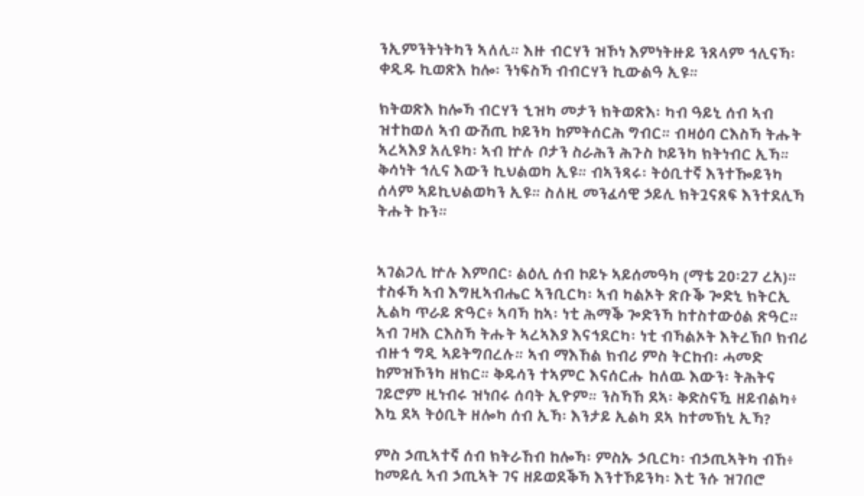ንኢምንትነትካን ኣለሊ። እዙ ብርሃን ዝኾነ እምነትዙይ ንጸላም ኅሊናኻ፡ ቀዲዱ ኪወጽእ ከሎ፡ ንነፍስኻ ብብርሃን ኪውልዓ ኢዩ።

ክትወጽእ ከሎኻ ብርሃን ኂዝካ መታን ክትወጽእ፡ ካብ ዓይኒ ሰብ ኣብ ዝተከወለ ኣብ ውሽጢ ኮይንካ ከምትሰርሕ ግብር። ብዛዕባ ርእስኻ ትሑት ኣረኣእያ አሊዩካ፡ ኣብ ኵሉ ቦታን ስራሕን ሕጉስ ኮይንካ ክትነብር ኢኻ። ቅሳነት ኅሊና እውን ኪህልወካ ኢዩ። ብኣንጻሩ፡ ትዕቢተኛ እንተዀይንካ ሰላም ኣይኪህልወካን ኢዩ። ስለዚ መንፈሳዊ ኃይሊ ክትጓናጸፍ እንተደሊኻ ትሑት ኩን።


ኣገልጋሊ ኵሉ እምበር፡ ልዕሊ ሰብ ኮይኑ ኣይሰመዓካ (ማቴ 20፡27 ረአ)። ተስፋኻ ኣብ እግዚኣብሔር ኣንቢርካ፡ ኣብ ካልኦት ጽቡቕ ጐድኒ ክትርኢ ኢልካ ጥራይ ጽዓር፥ ኣባኻ ከኣ፡ ነቲ ሕማቕ ጐድንኻ ከተስተውዕል ጽዓር። ኣብ ገዛእ ርእስኻ ትሑት ኣረኣእያ እናኅደርካ፡ ነቲ ብኻልኦት እትረኽቦ ክብሪ ብዙኅ ግዲ ኣይትግበረሉ። ኣብ ማእኸል ክብሪ ምስ ትርከብ፡ ሓመድ ከምዝኾንካ ዘክር። ቅዱሳን ተኣምር እናሰርሑ ከለዉ እውን፡ ትሕትና ገይሮም ዚነብሩ ዝነበሩ ሰባት ኢዮም። ንስኻኸ ደኣ፡ ቅድስናዃ ዘይብልካ፥ እኳ ደኣ ትዕቢት ዘሎካ ሰብ ኢኻ፡ እንታይ ኢልካ ደኣ ከተመኽኒ ኢኻ?

ምስ ኃጢኣተኛ ሰብ ክትራኸብ ከሎኻ፡ ምስኡ ኃቢርካ፡ ብኃጢኣትካ ብኸ፥ ከመይሲ ኣብ ኃጢኣት ገና ዘይወደቕኻ እንተኾይንካ፡ እቲ ንሱ ዝገበሮ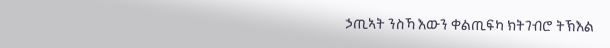ኃጢኣት ንስኻ እውን ቀልጢፍካ ክትገብሮ ትኽእል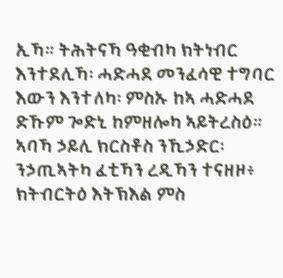ኢኻ። ትሕትናኻ ዓቂብካ ክትነብር እንተደሊኻ፡ ሓድሓደ መንፈሳዊ ተግባር እውን እንተለካ፡ ምስኡ ከኣ ሓድሓደ ድኹም ጐድኒ ከምዘሎካ ኣይትረስዕ። ኣባኻ ኃይሊ ክርስቶስ ንኺኃድር፡ ንኃጢኣትካ ፈቲኻን ረዲኻን ተናዘዞ፥ ክትብርትዕ እትኽእል ምስ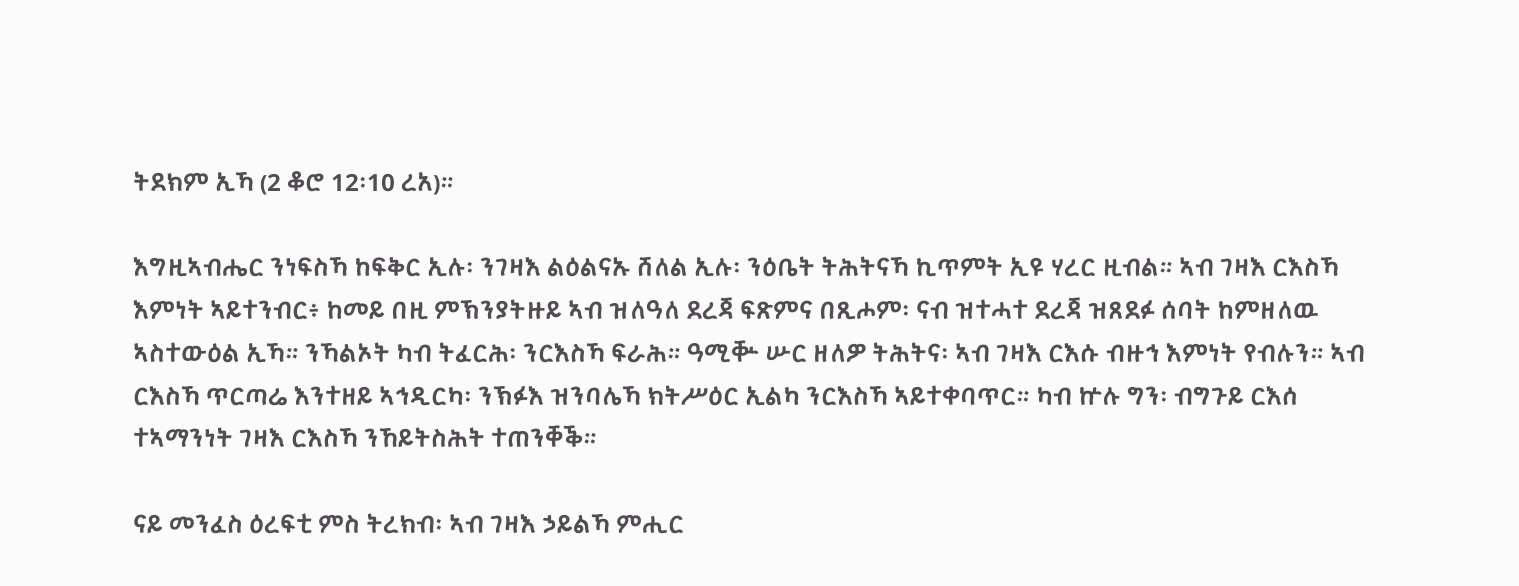ትደክም ኢኻ (2 ቆሮ 12፡10 ረአ)።

እግዚኣብሔር ንነፍስኻ ከፍቅር ኢሉ፡ ንገዛእ ልዕልናኡ ሸለል ኢሉ፡ ንዕቤት ትሕትናኻ ኪጥምት ኢዩ ሃረር ዚብል። ኣብ ገዛእ ርእስኻ እምነት ኣይተንብር፥ ከመይ በዚ ምኽንያትዙይ ኣብ ዝለዓለ ደረጃ ፍጽምና በጺሖም፡ ናብ ዝተሓተ ደረጃ ዝጸደፉ ሰባት ከምዘለዉ ኣስተውዕል ኢኻ። ንኻልኦት ካብ ትፈርሕ፡ ንርእስኻ ፍራሕ። ዓሚቝ ሡር ዘለዎ ትሕትና፡ ኣብ ገዛእ ርእሱ ብዙኅ እምነት የብሉን። ኣብ ርእስኻ ጥርጣሬ እንተዘይ ኣኅዲርካ፡ ንኽፉእ ዝንባሌኻ ክትሥዕር ኢልካ ንርእስኻ ኣይተቀባጥር። ካብ ኵሉ ግን፡ ብግጉይ ርእሰ ተኣማንነት ገዛእ ርእስኻ ንኸይትስሕት ተጠንቐቕ።

ናይ መንፈስ ዕረፍቲ ምስ ትረክብ፡ ኣብ ገዛእ ኃይልኻ ምሒር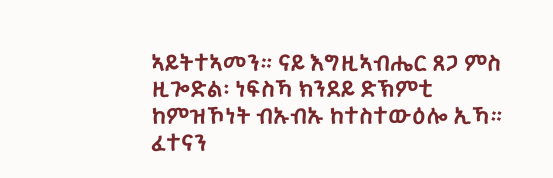ኣይትተኣመን። ናይ እግዚኣብሔር ጸጋ ምስ ዚጐድል፡ ነፍስኻ ክንደይ ድኽምቲ ከምዝኾነት ብኡብኡ ከተስተውዕሎ ኢኻ። ፈተናን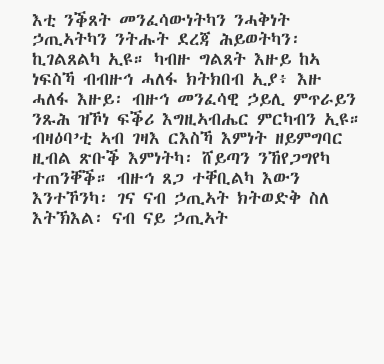እቲ ንቕጸት መንፈሳውነትካን ንሓቅነት ኃጢኣትካን ንትሑት ደረጃ ሕይወትካን፡ ኪገልጸልካ ኢዩ። ካብዙ ግልጸት እዙይ ከኣ ነፍስኻ ብብዙኅ ሓለፋ ክትክበብ ኢያ፥ እዙ ሓለፋ እዙይ፡ ብዙኅ መንፈሳዊ ኃይሊ ምጥራይን ንጹሕ ዝኾነ ፍቕሪ እግዚኣብሔር ምርካብን ኢዩ። ብዛዕባ’ቲ ኣብ ገዛእ ርእስኻ እምነት ዘይምግባር ዚብል ጽቡቕ እምነትካ፡ ሸይጣን ንኸየጋግየካ ተጠንቐቕ። ብዙኅ ጸጋ ተቐቢልካ እውን እንተኾንካ፡ ገና ናብ ኃጢኣት ክትወድቅ ስለ እትኽእል፡ ናብ ናይ ኃጢኣት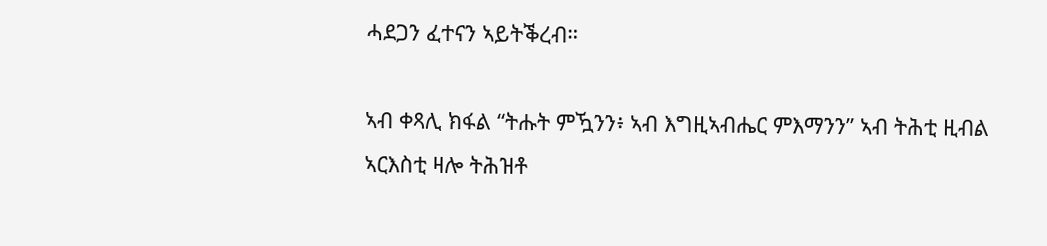ሓደጋን ፈተናን ኣይትቕረብ።

ኣብ ቀጻሊ ክፋል “ትሑት ምዃንን፥ ኣብ እግዚኣብሔር ምእማንን” ኣብ ትሕቲ ዚብል ኣርእስቲ ዛሎ ትሕዝቶ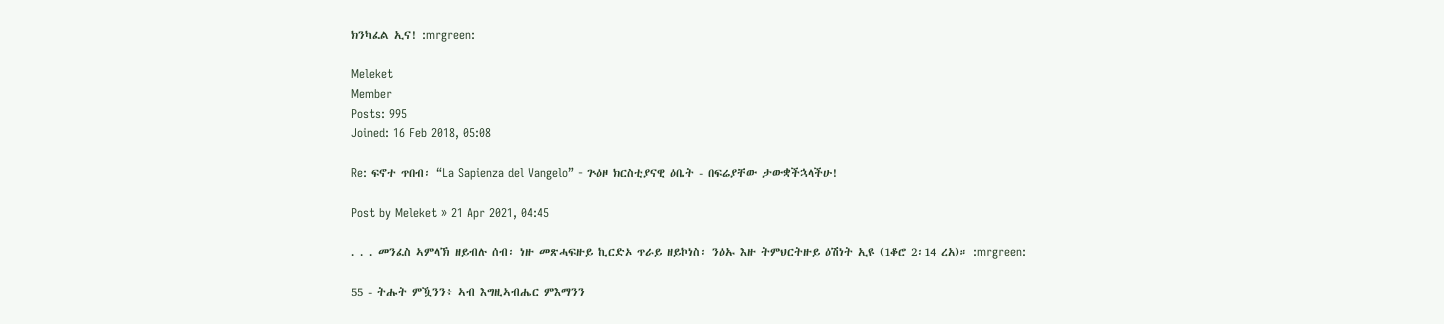ክንካፈል ኢና! :mrgreen:

Meleket
Member
Posts: 995
Joined: 16 Feb 2018, 05:08

Re: ፍኖተ ጥበብ፡ “La Sapienza del Vangelo” - ጕዕዞ ክርስቲያናዊ ዕቤት - በፍሬያቸው ታውቋችኋላችሁ!

Post by Meleket » 21 Apr 2021, 04:45

. . . መንፈስ ኣምላኽ ዘይብሉ ሰብ፡ ነዙ መጽሓፍዙይ ኪርድኦ ጥራይ ዘይኮነስ፡ ንዕኡ እዙ ትምህርትዙይ ዕሽነት ኢዩ (1ቆሮ 2፡14 ረአ)። :mrgreen:

55 - ትሑት ምዃንን፥ ኣብ እግዚኣብሔር ምእማንን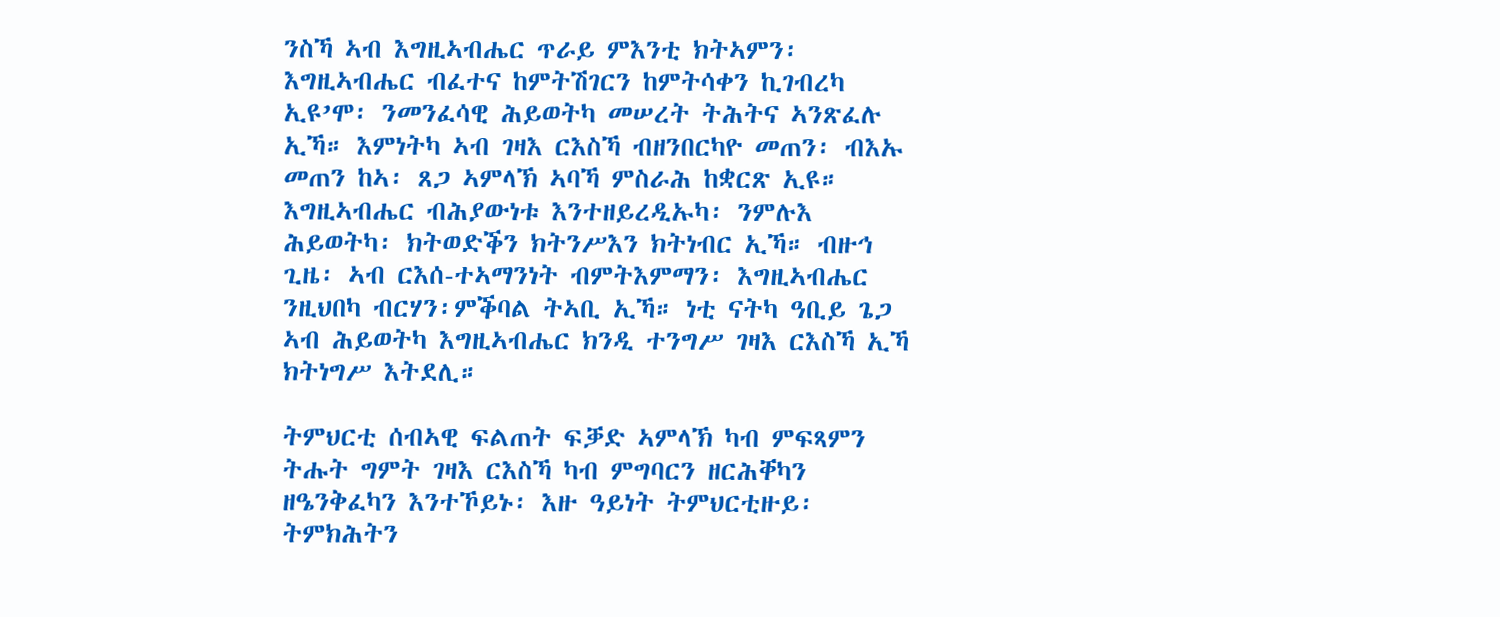ንስኻ ኣብ እግዚኣብሔር ጥራይ ምእንቲ ክትኣምን፡ እግዚኣብሔር ብፈተና ከምትሽገርን ከምትሳቀን ኪገብረካ ኢዩ’ሞ፡ ንመንፈሳዊ ሕይወትካ መሠረት ትሕትና ኣንጽፈሉ ኢኻ። እምነትካ ኣብ ገዛእ ርእስኻ ብዘንበርካዮ መጠን፡ ብእኡ መጠን ከኣ፡ ጸጋ ኣምላኽ ኣባኻ ምስራሕ ከቋርጽ ኢዩ። እግዚኣብሔር ብሕያውነቱ እንተዘይረዲኡካ፡ ንምሉእ ሕይወትካ፡ ክትወድቕን ክትንሥእን ክትነብር ኢኻ። ብዙኅ ጊዜ፡ ኣብ ርእሰ-ተኣማንነት ብምትእምማን፡ እግዚኣብሔር ንዚህበካ ብርሃን፡ምቕባል ትኣቢ ኢኻ። ነቲ ናትካ ዓቢይ ጌጋ ኣብ ሕይወትካ እግዚኣብሔር ክንዲ ተንግሥ ገዛእ ርእስኻ ኢኻ ክትነግሥ እትደሊ።

ትምህርቲ ሰብኣዊ ፍልጠት ፍቓድ ኣምላኽ ካብ ምፍጻምን ትሑት ግምት ገዛእ ርእስኻ ካብ ምግባርን ዘርሕቐካን ዘዔንቅፈካን እንተኾይኑ፡ እዙ ዓይነት ትምህርቲዙይ፡ ትምክሕትን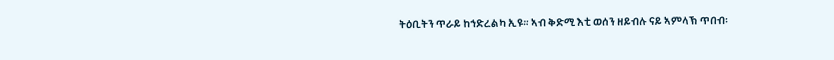ትዕቢትን ጥራይ ከኅድረልካ ኢዩ። ኣብ ቅድሚ እቲ ወሰን ዘይብሉ ናይ ኣምላኽ ጥበብ፡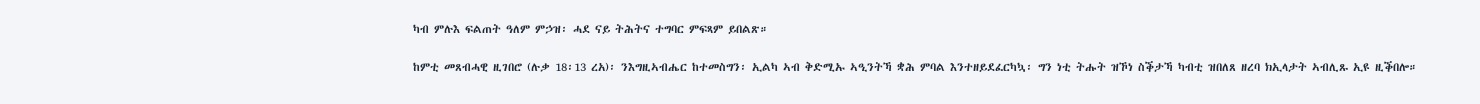ካብ ምሉእ ፍልጠት ዓለም ምኃዝ፡ ሓደ ናይ ትሕትና ተግባር ምፍጻም ይበልጽ።

ከምቲ መጸብሓዊ ዚገበሮ (ሉቃ 18፡13 ረአ)፡ ንእግዚኣብሔር ከተመስግን፡ ኢልካ ኣብ ቅድሚኡ ኣዒንትኻ ቋሕ ምባል እንተዘይደፈርካኳ፡ ግን ነቲ ትሑት ዝኾነ ስቕታኻ ካብቲ ዝበለጸ ዘረባ ክኢላታት ኣብሊጹ ኢዩ ዚቕበሎ።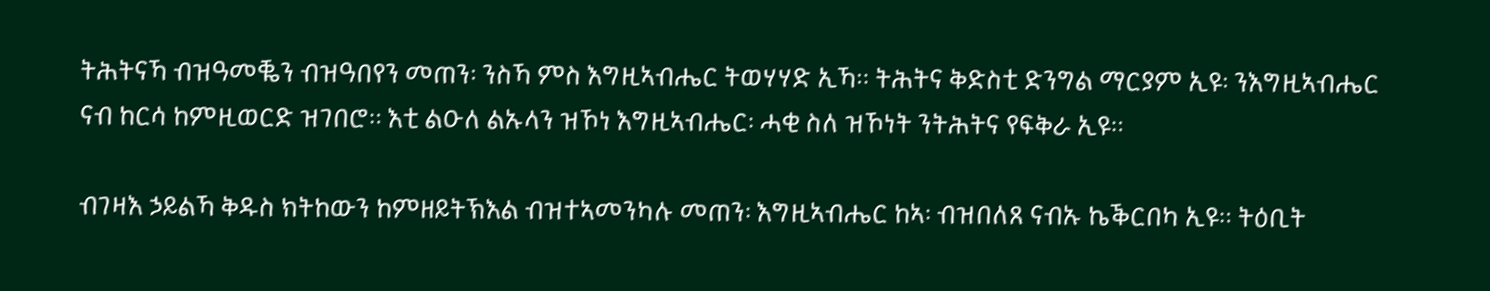ትሕትናኻ ብዝዓመቘን ብዝዓበየን መጠን፡ ንስኻ ምስ እግዚኣብሔር ትወሃሃድ ኢኻ። ትሕትና ቅድስቲ ድንግል ማርያም ኢዩ፡ ንእግዚኣብሔር ናብ ከርሳ ከምዚወርድ ዝገበሮ። እቲ ልዑለ ልኡላን ዝኾነ እግዚኣብሔር፡ ሓቂ ስለ ዝኾነት ንትሕትና የፍቅራ ኢዩ።

ብገዛእ ኃይልኻ ቅዱስ ክትከውን ከምዘይትኽእል ብዝተኣመንካሉ መጠን፡ እግዚኣብሔር ከኣ፡ ብዝበለጸ ናብኡ ኬቕርበካ ኢዩ። ትዕቢት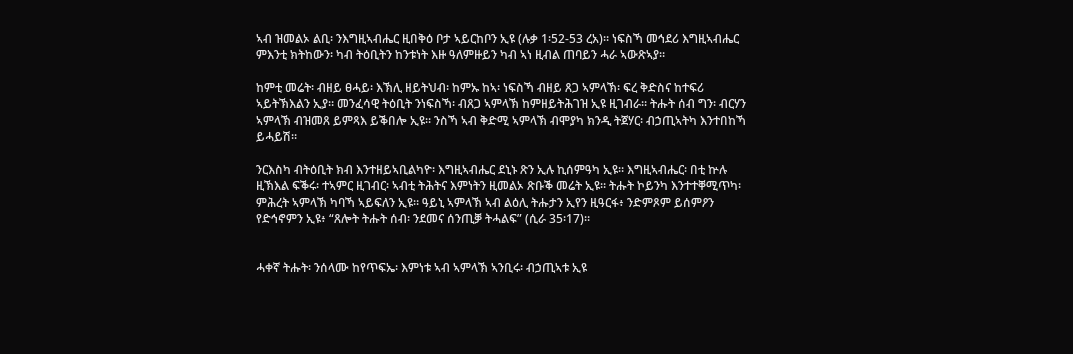ኣብ ዝመልኦ ልቢ፡ ንእግዚኣብሔር ዚበቅዕ ቦታ ኣይርከቦን ኢዩ (ሉቃ 1፡52-53 ረአ)። ነፍስኻ መኅደሪ እግዚኣብሔር ምእንቲ ክትከውን፡ ካብ ትዕቢትን ከንቱነት እዙ ዓለምዙይን ካብ ኣነ ዚብል ጠባይን ሓራ ኣውጽኣያ።

ከምቲ መሬት፡ ብዘይ ፀሓይ፡ እኽሊ ዘይትህብ፡ ከምኡ ከኣ፡ ነፍስኻ ብዘይ ጸጋ ኣምላኽ፡ ፍረ ቅድስና ከተፍሪ ኣይትኽእልን ኢያ። መንፈሳዊ ትዕቢት ንነፍስኻ፡ ብጸጋ ኣምላኽ ከምዘይትሕገዝ ኢዩ ዚገብራ። ትሑት ሰብ ግን፡ ብርሃን ኣምላኽ ብዝመጸ ይምጻእ ይቕበሎ ኢዩ። ንስኻ ኣብ ቅድሚ ኣምላኽ ብሞያካ ክንዲ ትጀሃር፡ ብኃጢኣትካ እንተበከኻ ይሓይሽ።

ንርእስካ ብትዕቢት ክብ እንተዘይኣቢልካዮ፡ እግዚኣብሔር ደኒኑ ጽን ኢሉ ኪሰምዓካ ኢዩ። እግዚኣብሔር፡ በቲ ኵሉ ዚኽእል ፍቕሩ፡ ተኣምር ዚገብር፡ ኣብቲ ትሕትና እምነትን ዚመልኦ ጽቡቕ መሬት ኢዩ። ትሑት ኮይንካ እንተተቐሚጥካ፡ ምሕረት ኣምላኽ ካባኻ ኣይፍለን ኢዩ። ዓይኒ ኣምላኽ ኣብ ልዕሊ ትሑታን ኢየን ዚዓርፋ፥ ንድምጾም ይሰምዖን የድኅኖምን ኢዩ፥ “ጸሎት ትሑት ሰብ፡ ንደመና ሰንጢቓ ትሓልፍ” (ሲራ 35፡17)።


ሓቀኛ ትሑት፡ ንሰላሙ ከየጥፍኤ፡ እምነቱ ኣብ ኣምላኽ ኣንቢሩ፡ ብኃጢኣቱ ኢዩ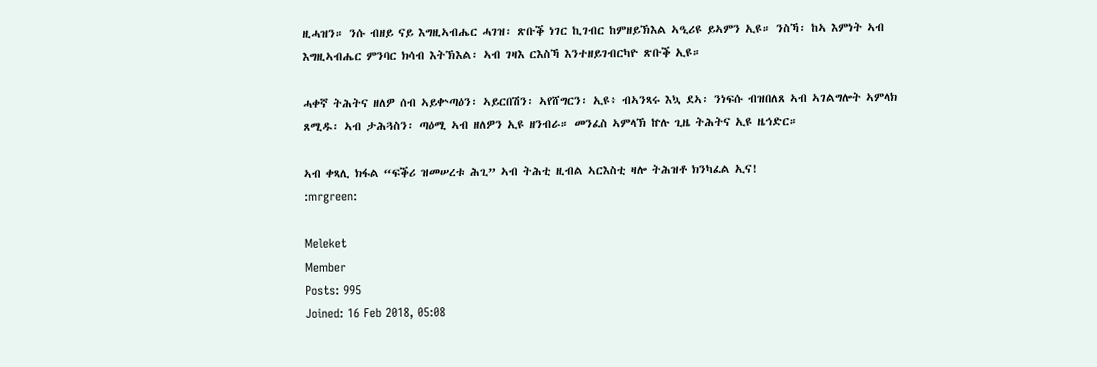ዚሓዝን። ንሱ ብዘይ ናይ እግዚኣብሔር ሓገዝ፡ ጽቡቕ ነገር ኪገብር ከምዘይኽእል ኣዒሪዩ ይኣምን ኢዩ። ንስኻ፡ ከኣ እምነት ኣብ እግዚኣብሔር ምንባር ክሳብ እትኽእል፡ ኣብ ገዛእ ርእስኻ እንተዘይገብርካዮ ጽቡቕ ኢዩ።

ሓቀኛ ትሕትና ዘለዎ ሰብ ኣይቍጣዕን፡ ኣይርበሽን፡ ኣየሸግርን፡ ኢዩ፥ ብኣንጻሩ እኳ ደኣ፡ ንነፍሱ ብዝበለጸ ኣብ ኣገልግሎት ኣምላክ ጸሚዱ፡ ኣብ ታሕጓስን፡ ጣዕሚ ኣብ ዘለዎን ኢዩ ዘንብራ። መንፈስ ኣምላኽ ኵሉ ጊዜ ትሕትና ኢዩ ዜኅድር።

ኣብ ቀጻሊ ክፋል “ፍቕሪ ዝመሠረቱ ሕጊ” ኣብ ትሕቲ ዚብል ኣርእስቲ ዛሎ ትሕዝቶ ክንካፈል ኢና!
:mrgreen:

Meleket
Member
Posts: 995
Joined: 16 Feb 2018, 05:08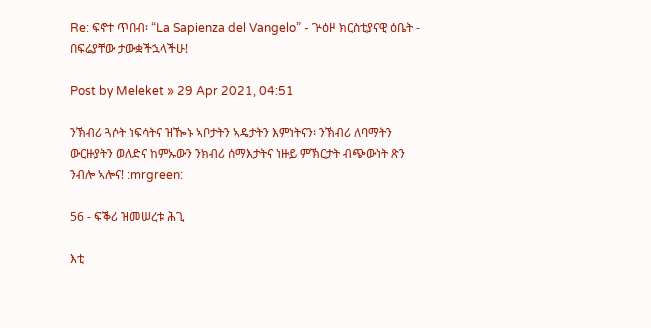Re: ፍኖተ ጥበብ፡ “La Sapienza del Vangelo” - ጕዕዞ ክርስቲያናዊ ዕቤት - በፍሬያቸው ታውቋችኋላችሁ!

Post by Meleket » 29 Apr 2021, 04:51

ንኽብሪ ጓሶት ነፍሳትና ዝዀኑ ኣቦታትን ኣዴታትን እምነትናን፡ ንኽብሪ ለባማትን ውርዙያትን ወለድና ከምኡውን ንክብሪ ሰማእታትና ነዙይ ምኽርታት ብጭውነት ጽን ንብሎ ኣሎና! :mrgreen:

56 - ፍቕሪ ዝመሠረቱ ሕጊ

እቲ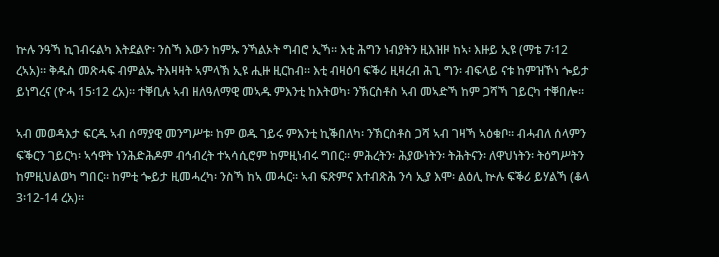ኵሉ ንዓኻ ኪገብሩልካ እትደልዮ፡ ንስኻ እውን ከምኡ ንኻልኦት ግብሮ ኢኻ። እቲ ሕግን ነብያትን ዚእዝዞ ከኣ፡ እዙይ ኢዩ (ማቴ 7፡12 ረኣአ)። ቅዱስ መጽሓፍ ብምልኡ ትእዛዛት ኣምላኽ ኢዩ ሒዙ ዚርከብ። እቲ ብዛዕባ ፍቕሪ ዚዛረብ ሕጊ ግን፡ ብፍላይ ናቱ ከምዝኾነ ጐይታ ይነግረና (ዮሓ 15፡12 ረአ)። ተቐቢሉ ኣብ ዘለዓለማዊ መኣዱ ምእንቲ ከእትወካ፡ ንኽርስቶስ ኣብ መኣድኻ ከም ጋሻኻ ገይርካ ተቐበሎ።

ኣብ መወዳእታ ፍርዱ ኣብ ሰማያዊ መንግሥቱ፡ ከም ወዱ ገይሩ ምእንቲ ኪቕበለካ፡ ንኽርስቶስ ጋሻ ኣብ ገዛኻ ኣዕቁቦ። ብሓብለ ሰላምን ፍቕርን ገይርካ፡ ኣኅዋት ነንሕድሕዶም ብኅብረት ተኣሳሲሮም ከምዚነብሩ ግበር። ምሕረትን፡ ሕያውነትን፡ ትሕትናን፡ ለዋህነትን፡ ትዕግሥትን ከምዚህልወካ ግበር። ከምቲ ጐይታ ዚመሓረካ፡ ንስኻ ከኣ መሓር። ኣብ ፍጽምና እተብጽሕ ንሳ ኢያ እሞ፡ ልዕሊ ኵሉ ፍቕሪ ይሃልኻ (ቆላ 3፡12-14 ረአ)።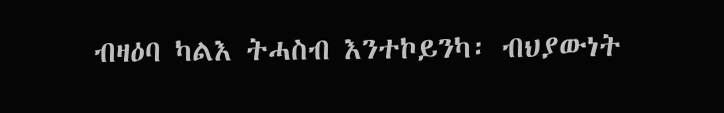ብዛዕባ ካልእ ትሓስብ እንተኮይንካ፡ ብህያውነት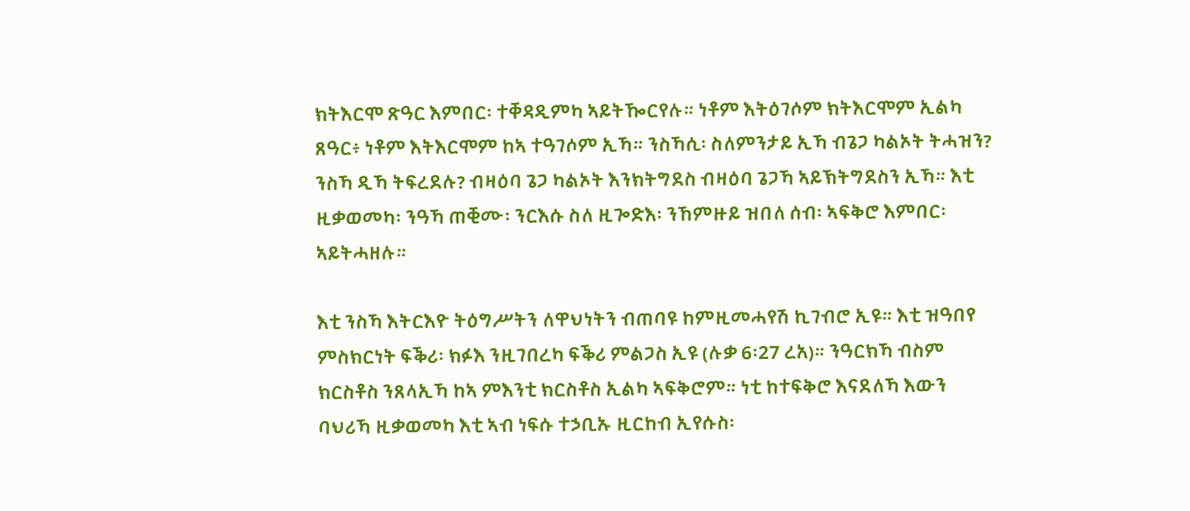ክትእርሞ ጽዓር እምበር፡ ተቐዳዲምካ ኣይትዀርየሉ። ነቶም እትዕገሶም ክትእርሞም ኢልካ ጸዓር፥ ነቶም እትእርሞም ከኣ ተዓገሶም ኢኻ። ንስኻሲ፡ ስለምንታይ ኢኻ ብጌጋ ካልኦት ትሓዝን? ንስኻ ዲኻ ትፍረደሉ? ብዛዕባ ጌጋ ካልኦት እንክትግደስ ብዛዕባ ጌጋኻ ኣይኽትግደስን ኢኻ። እቲ ዚቃወመካ፡ ንዓኻ ጠቒሙ፡ ንርእሱ ስለ ዚጐድእ፡ ንኸምዙይ ዝበለ ሰብ፡ ኣፍቅሮ እምበር፡ ኣይትሓዘሉ።

እቲ ንስኻ እትርእዮ ትዕግሥትን ለዋህነትን ብጠባዩ ከምዚመሓየሽ ኪገብሮ ኢዩ። እቲ ዝዓበየ ምስክርነት ፍቕሪ፡ ክፉእ ንዚገበረካ ፍቕሪ ምልጋስ ኢዩ (ሉቃ 6፡27 ረአ)። ንዓርክኻ ብስም ክርስቶስ ንጸላኢኻ ከኣ ምእንቲ ክርስቶስ ኢልካ ኣፍቅሮም። ነቲ ከተፍቅሮ እናደለኻ እውን ባህሪኻ ዚቃወመካ እቲ ኣብ ነፍሱ ተኃቢኡ ዚርከብ ኢየሱስ፡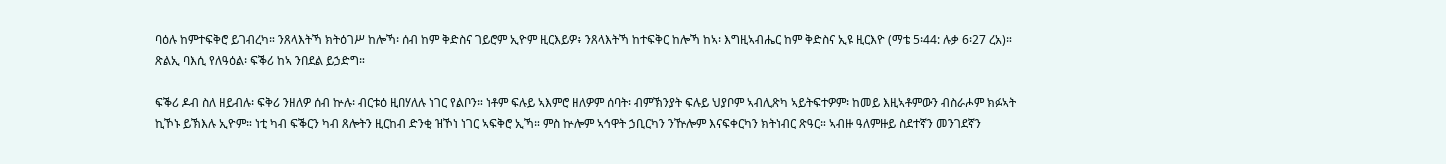ባዕሉ ከምተፍቅሮ ይገብረካ። ንጸላእትኻ ክትዕገሥ ከሎኻ፡ ሰብ ከም ቅድስና ገይሮም ኢዮም ዚርእይዎ፥ ንጸላእትኻ ከተፍቅር ከሎኻ ከኣ፡ እግዚኣብሔር ከም ቅድስና ኢዩ ዚርእዮ (ማቴ 5፡44: ሉቃ 6፡27 ረአ)። ጽልኢ ባእሲ የለዓዕል፡ ፍቕሪ ከኣ ንበደል ይኃድግ።

ፍቕሪ ዶብ ስለ ዘይብሉ፡ ፍቅሪ ንዘለዎ ሰብ ኵሉ፡ ብርቱዕ ዚበሃለሉ ነገር የልቦን። ነቶም ፍሉይ ኣእምሮ ዘለዎም ሰባት፡ ብምኽንያት ፍሉይ ህያቦም ኣብሊጽካ ኣይትፍተዎም፡ ከመይ እዚኣቶምውን ብስራሖም ክፉኣት ኪኾኑ ይኽእሉ ኢዮም። ነቲ ካብ ፍቕርን ካብ ጸሎትን ዚርከብ ድንቂ ዝኾነ ነገር ኣፍቅሮ ኢኻ። ምስ ኵሎም ኣኅዋት ኃቢርካን ንዅሎም እናፍቀርካን ክትነብር ጽዓር። ኣብዙ ዓለምዙይ ስደተኛን መንገደኛን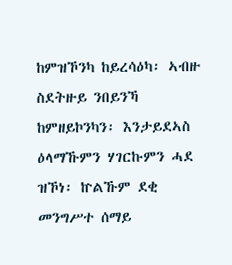ከምዝኾንካ ከይረሳዕካ፡ ኣብዙ ስደትዙይ ንበይንኻ ከምዘይኮንካን፡ እንታይደኣስ ዕላማኹምን ሃገርኩምን ሓደ ዝኾነ፡ ኵልኹም ደቂ መንግሥተ ሰማይ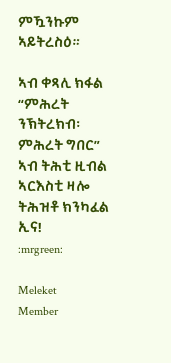ምዃንኩም ኣይትረስዕ።

ኣብ ቀጻሊ ክፋል “ምሕረት ንኽትረክብ፡ ምሕረት ግበር” ኣብ ትሕቲ ዚብል ኣርእስቲ ዛሎ ትሕዝቶ ክንካፈል ኢና!
:mrgreen:

Meleket
Member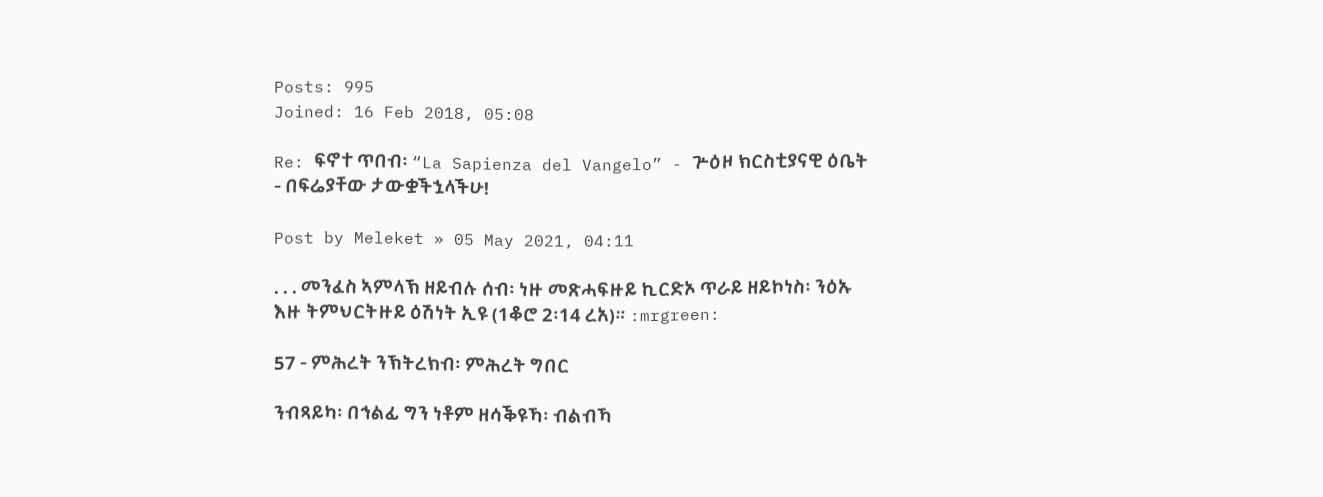Posts: 995
Joined: 16 Feb 2018, 05:08

Re: ፍኖተ ጥበብ፡ “La Sapienza del Vangelo” - ጕዕዞ ክርስቲያናዊ ዕቤት - በፍሬያቸው ታውቋችኋላችሁ!

Post by Meleket » 05 May 2021, 04:11

. . . መንፈስ ኣምላኽ ዘይብሉ ሰብ፡ ነዙ መጽሓፍዙይ ኪርድኦ ጥራይ ዘይኮነስ፡ ንዕኡ እዙ ትምህርትዙይ ዕሽነት ኢዩ (1ቆሮ 2፡14 ረአ)። :mrgreen:

57 - ምሕረት ንኽትረክብ፡ ምሕረት ግበር

ንብጻይካ፡ በኅልፊ ግን ነቶም ዘሳቕዩኻ፡ ብልብኻ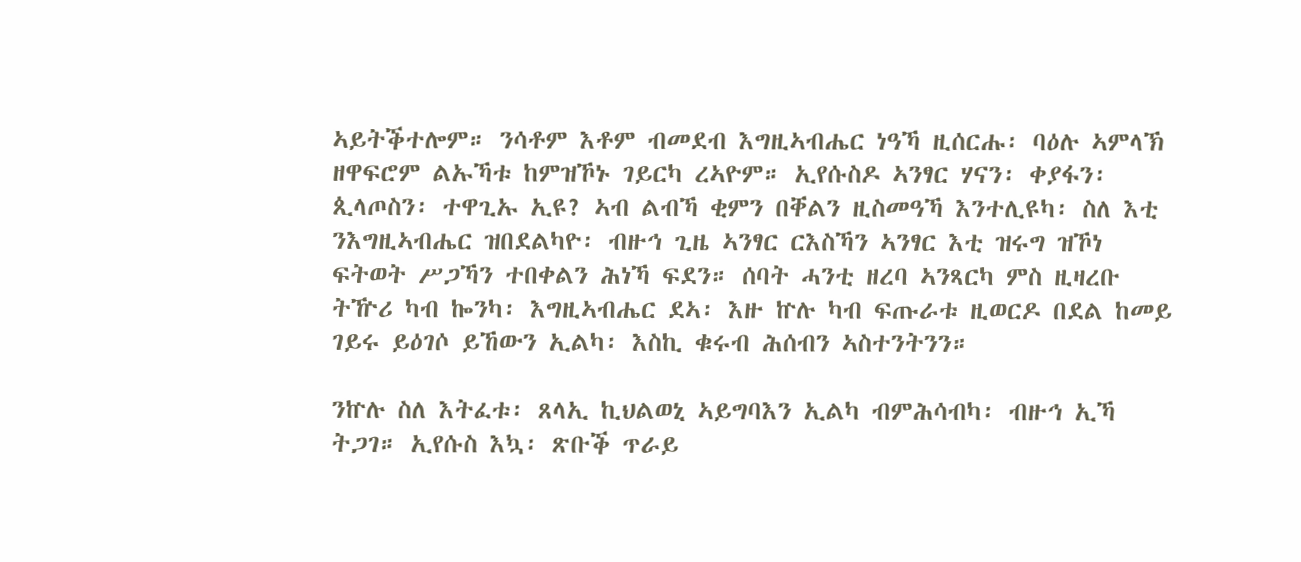ኣይትቕተሎም። ንሳቶም እቶም ብመደብ እግዚኣብሔር ነዓኻ ዚሰርሑ፡ ባዕሉ ኣምላኽ ዘዋፍሮም ልኡኻቱ ከምዝኾኑ ገይርካ ረኣዮም። ኢየሱስዶ ኣንፃር ሃናን፡ ቀያፋን፡ ጲላጦስን፡ ተዋጊኡ ኢዩ? ኣብ ልብኻ ቂምን በቐልን ዚስመዓኻ እንተሊዩካ፡ ስለ እቲ ንእግዚኣብሔር ዝበደልካዮ፡ ብዙኅ ጊዜ ኣንፃር ርእስኻን ኣንፃር እቲ ዝሩግ ዝኾነ ፍትወት ሥጋኻን ተበቀልን ሕነኻ ፍደን። ሰባት ሓንቲ ዘረባ ኣንጻርካ ምስ ዚዛረቡ ትዅሪ ካብ ኰንካ፡ እግዚኣብሔር ደኣ፡ እዙ ኵሉ ካብ ፍጡራቱ ዚወርዶ በደል ከመይ ገይሩ ይዕገሶ ይኸውን ኢልካ፡ እስኪ ቁሩብ ሕሰብን ኣስተንትንን።

ንኵሉ ስለ እትፈቱ፡ ጸላኢ ኪህልወኒ ኣይግባእን ኢልካ ብምሕሳብካ፡ ብዙኅ ኢኻ ትጋገ። ኢየሱስ እኳ፡ ጽቡቕ ጥራይ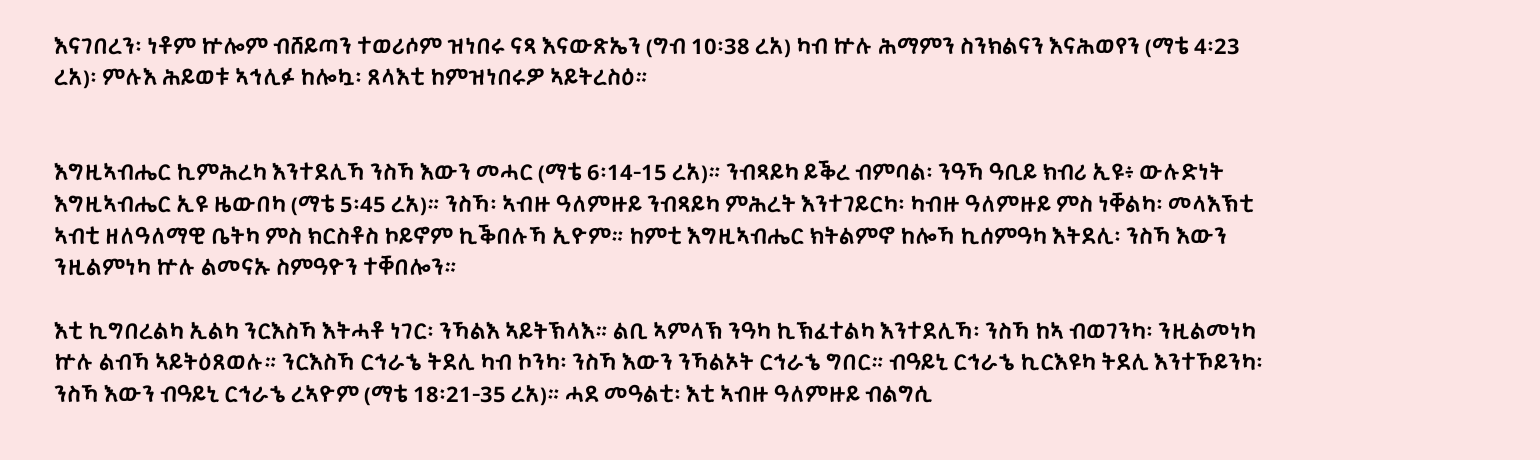እናገበረን፡ ነቶም ኵሎም ብሸይጣን ተወሪሶም ዝነበሩ ናጻ እናውጽኤን (ግብ 10፡38 ረአ) ካብ ኵሉ ሕማምን ስንክልናን እናሕወየን (ማቴ 4፡23 ረአ)፡ ምሉእ ሕይወቱ ኣኅሊፉ ከሎኳ፡ ጸላእቲ ከምዝነበሩዎ ኣይትረስዕ።


እግዚኣብሔር ኪምሕረካ እንተደሊኻ ንስኻ እውን መሓር (ማቴ 6፡14-15 ረአ)። ንብጻይካ ይቕረ ብምባል፡ ንዓኻ ዓቢይ ክብሪ ኢዩ፥ ውሉድነት እግዚኣብሔር ኢዩ ዜውበካ (ማቴ 5፡45 ረአ)። ንስኻ፡ ኣብዙ ዓለምዙይ ንብጻይካ ምሕረት እንተገይርካ፡ ካብዙ ዓለምዙይ ምስ ነቐልካ፡ መላእኽቲ ኣብቲ ዘለዓለማዊ ቤትካ ምስ ክርስቶስ ኮይኖም ኪቕበሉኻ ኢዮም። ከምቲ እግዚኣብሔር ክትልምኖ ከሎኻ ኪሰምዓካ እትደሊ፡ ንስኻ እውን ንዚልምነካ ኵሉ ልመናኡ ስምዓዮን ተቐበሎን።

እቲ ኪግበረልካ ኢልካ ንርእስኻ እትሓቶ ነገር፡ ንኻልእ ኣይትኽላእ። ልቢ ኣምላኽ ንዓካ ኪኽፈተልካ እንተደሊኻ፡ ንስኻ ከኣ ብወገንካ፡ ንዚልመነካ ኵሉ ልብኻ ኣይትዕጸወሉ። ንርእስኻ ርኅራኄ ትደሊ ካብ ኮንካ፡ ንስኻ እውን ንኻልኦት ርኅራኄ ግበር። ብዓይኒ ርኅራኄ ኪርእዩካ ትደሊ እንተኾይንካ፡ ንስኻ እውን ብዓይኒ ርኅራኄ ረኣዮም (ማቴ 18፡21-35 ረአ)። ሓደ መዓልቲ፡ እቲ ኣብዙ ዓለምዙይ ብልግሲ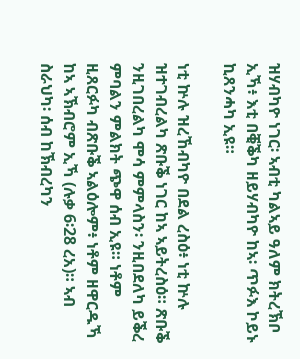ዝሃብካዮ ነገር፡ ኣብቲ ካልኣይ ዓለም ክትረኽቦ ኢኻ፥ እቲ በቒቕካ ዘይሃብካዮ ከኣ፡ ጥፉእ ኮይኑ ኪጸንሓካ ኢዩ።

ነቲ ኵሉ ዝረኸብካዮ በደል ረስዕ፥ ነቲ ኵሉ ዝተገብረልካ ጽቡቕ ነገር ከኣ ኣይትረስዕ። ጽቡቕ ንዚገበረልካ ሞሳ ምምላስን፡ ንዚበደለካ ይቕረ ምባልን ምልክት ጭዋ ሰብ ኢዩ። ነቶም ዚጸርፉካ ብጽቡቕ ኣልዕሎም፥ ነቶም ዘዋርዱኻ ከኣ ኣኽብሮም ኢኻ (ሉቃ 6፡28 ረአ)። ኣብ ስራህካ፡ ሰብ ከኽብረካን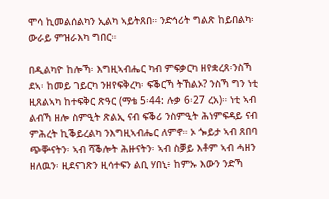ሞሳ ኪመልሰልካን ኢልካ ኣይትጸበ። ንድኅሪት ግልጽ ከይበልካ፡ ውራይ ምዝራእካ ግበር።

በዲልካዮ ከሎኻ፡ እግዚኣብሔር ካብ ምፍቃርካ ዘየቋረጸ፡ንስኻ ደኣ፡ ከመይ ገይርካ ንዘየፍቅረካ፡ ፍቕርኻ ትኸልኦ? ንስኻ ግን ነቲ ዚጸልኣካ ከተፍቅር ጽዓር (ማቴ 5፡44: ሉቃ 6፡27 ረአ)። ነቲ ኣብ ልብኻ ዘሎ ስምዒት ጽልኢ ናብ ፍቕሪ ንስምዒት ሕነምፍዳይ ናብ ምሕረት ኪቕይረልካ ንእግዚኣብሔር ለምኖ። ኦ ጐይታ ኣብ ጸበባ ጭቝናትን፡ ኣብ ሻቕሎት ሕዙናትን፡ ኣብ ስቓይ እቶም ኣብ ሓዘን ዘለዉን፡ ዚደናገጽን ዚሳተፍን ልቢ ሃበኒ፥ ከምኡ እውን ንድኻ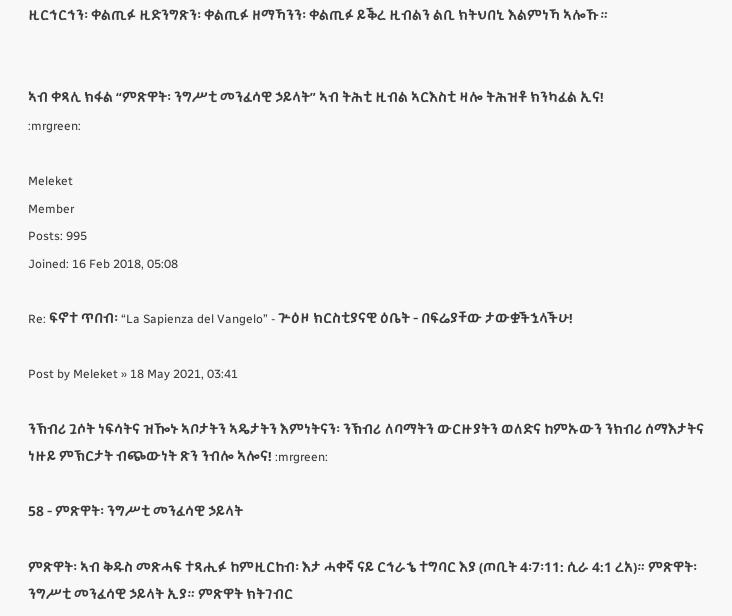ዚርኅርኅን፡ ቀልጢፉ ዚድንግጽን፡ ቀልጢፉ ዘማኻንን፡ ቀልጢፉ ይቕረ ዚብልን ልቢ ክትህበኒ እልምነኻ ኣሎኹ።


ኣብ ቀጻሊ ክፋል “ምጽዋት፡ ንግሥቲ መንፈሳዊ ኃይላት” ኣብ ትሕቲ ዚብል ኣርእስቲ ዛሎ ትሕዝቶ ክንካፈል ኢና!
:mrgreen:

Meleket
Member
Posts: 995
Joined: 16 Feb 2018, 05:08

Re: ፍኖተ ጥበብ፡ “La Sapienza del Vangelo” - ጕዕዞ ክርስቲያናዊ ዕቤት - በፍሬያቸው ታውቋችኋላችሁ!

Post by Meleket » 18 May 2021, 03:41

ንኽብሪ ጓሶት ነፍሳትና ዝዀኑ ኣቦታትን ኣዴታትን እምነትናን፡ ንኽብሪ ለባማትን ውርዙያትን ወለድና ከምኡውን ንክብሪ ሰማእታትና ነዙይ ምኽርታት ብጭውነት ጽን ንብሎ ኣሎና! :mrgreen:

58 - ምጽዋት፡ ንግሥቲ መንፈሳዊ ኃይላት

ምጽዋት፡ ኣብ ቅዱስ መጽሓፍ ተጻሒፉ ከምዚርከብ፡ እታ ሓቀኛ ናይ ርኅራኄ ተግባር እያ (ጦቢት 4፡7፡11: ሲራ 4:1 ረአ)። ምጽዋት፡ ንግሥቲ መንፈሳዊ ኃይላት ኢያ። ምጽዋት ክትገብር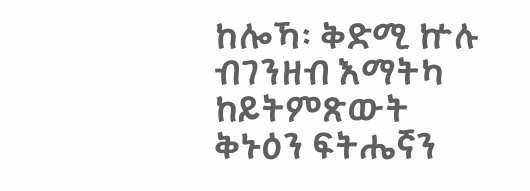ከሎኻ፡ ቅድሚ ኵሉ ብገንዘብ እማትካ ከይትምጽውት ቅኑዕን ፍትሔኛን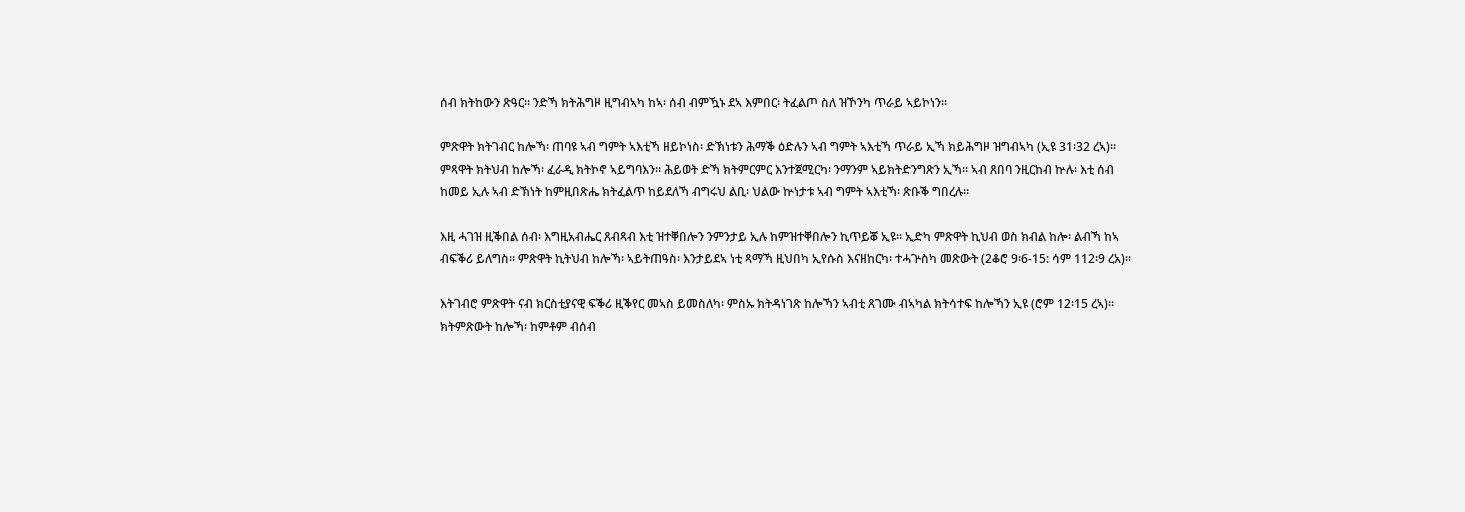ሰብ ክትከውን ጽዓር። ንድኻ ክትሕግዞ ዚግብኣካ ከኣ፡ ሰብ ብምዃኑ ደኣ እምበር፡ ትፈልጦ ስለ ዝኾንካ ጥራይ ኣይኮነን።

ምጽዋት ክትገብር ከሎኻ፡ ጠባዩ ኣብ ግምት ኣእቲኻ ዘይኮነስ፡ ድኽነቱን ሕማቕ ዕድሉን ኣብ ግምት ኣእቲኻ ጥራይ ኢኻ ክይሕግዞ ዝግብኣካ (ኢዩ 31፡32 ረኣ)። ምጻዋት ክትህብ ከሎኻ፡ ፈራዲ ክትኮኖ ኣይግባእን። ሕይወት ድኻ ክትምርምር እንተጀሚርካ፡ ንማንም ኣይክትድንግጽን ኢኻ። ኣብ ጸበባ ንዚርከብ ኵሉ፡ እቲ ሰብ ከመይ ኢሉ ኣብ ድኽነት ከምዚበጽሔ ክትፈልጥ ከይደለኻ ብግሩህ ልቢ፡ ህልው ኵነታቱ ኣብ ግምት ኣእቲኻ፡ ጽቡቕ ግበረሉ።

እዚ ሓገዝ ዚቕበል ሰብ፡ እግዚአብሔር ጸብጻብ እቲ ዝተቐበሎን ንምንታይ ኢሉ ከምዝተቐበሎን ኪጥይቖ ኢዩ። ኢድካ ምጽዋት ኪህብ ወስ ክብል ከሎ፡ ልብኻ ከኣ ብፍቕሪ ይለግስ። ምጽዋት ኪትህብ ከሎኻ፡ ኣይትጠዓስ፡ እንታይደኣ ነቲ ጻማኻ ዚህበካ ኢየሱስ እናዘከርካ፡ ተሓጕስካ መጽውት (2ቆሮ 9፡6-15: ሳም 112፡9 ረአ)።

እትገብሮ ምጽዋት ናብ ክርስቲያናዊ ፍቕሪ ዚቕየር መኣስ ይመስለካ፡ ምስኡ ክትዳነገጽ ከሎኻን ኣብቲ ጸገሙ ብኣካል ክትሳተፍ ከሎኻን ኢዩ (ሮም 12፡15 ረኣ)። ክትምጽውት ከሎኻ፡ ከምቶም ብሰብ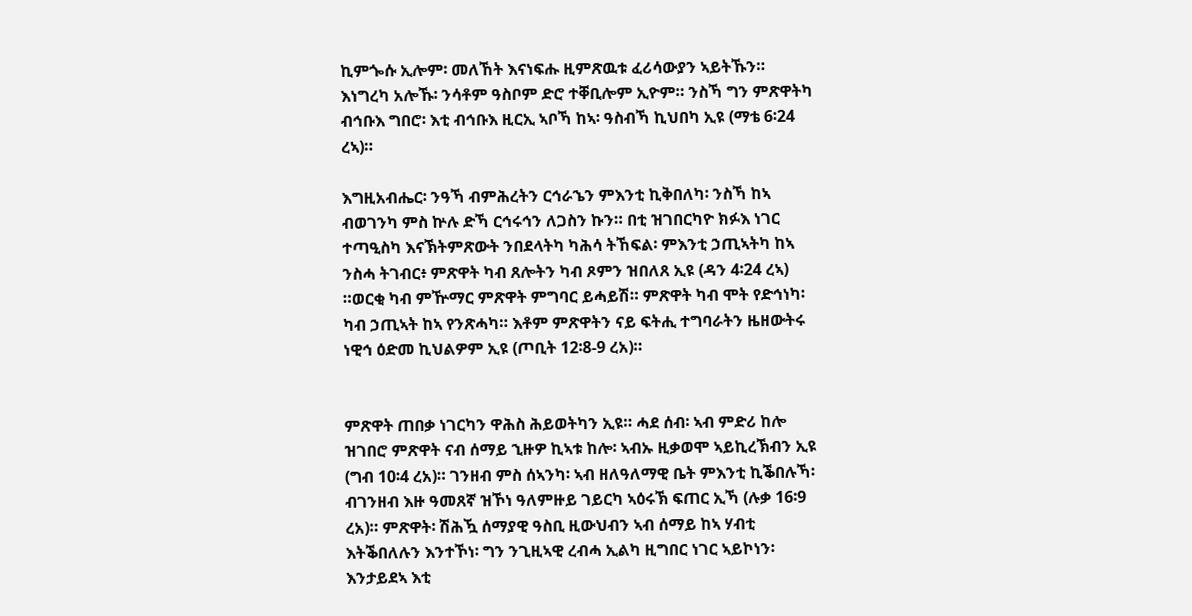ኪምጐሱ ኢሎም፡ መለኸት እናነፍሑ ዚምጽዉቱ ፈሪሳውያን ኣይትኹን። እነግረካ አሎኹ፡ ንሳቶም ዓስቦም ድሮ ተቐቢሎም ኢዮም። ንስኻ ግን ምጽዋትካ ብኅቡእ ግበሮ፡ እቲ ብኅቡእ ዚርኢ ኣቦኻ ከኣ፡ ዓስብኻ ኪህበካ ኢዩ (ማቴ 6፡24 ረኣ)።

እግዚአብሔር፡ ንዓኻ ብምሕረትን ርኅራኄን ምእንቲ ኪቅበለካ፡ ንስኻ ከኣ ብወገንካ ምስ ኵሉ ድኻ ርኅሩኅን ለጋስን ኩን። በቲ ዝገበርካዮ ክፉእ ነገር ተጣዒስካ እናኽትምጽውት ንበደላትካ ካሕሳ ትኸፍል፡ ምእንቲ ኃጢኣትካ ከኣ ንስሓ ትገብር፥ ምጽዋት ካብ ጸሎትን ካብ ጾምን ዝበለጸ ኢዩ (ዳን 4፡24 ረኣ) ።ወርቂ ካብ ምዅማር ምጽዋት ምግባር ይሓይሽ። ምጽዋት ካብ ሞት የድኅነካ፡ ካብ ኃጢኣት ከኣ የንጽሓካ። እቶም ምጽዋትን ናይ ፍትሒ ተግባራትን ዜዘውትሩ ነዊኅ ዕድመ ኪህልዎም ኢዩ (ጦቢት 12፡8-9 ረአ)።


ምጽዋት ጠበቃ ነገርካን ዋሕስ ሕይወትካን ኢዩ። ሓደ ሰብ፡ ኣብ ምድሪ ከሎ ዝገበሮ ምጽዋት ናብ ሰማይ ኂዙዎ ኪኣቱ ከሎ፡ ኣብኡ ዚቃወሞ ኣይኪረኽብን ኢዩ (ግብ 10፡4 ረአ)። ገንዘብ ምስ ሰኣንካ፡ ኣብ ዘለዓለማዊ ቤት ምእንቲ ኪቕበሉኻ፡ ብገንዘብ እዙ ዓመጸኛ ዝኾነ ዓለምዙይ ገይርካ ኣዕሩኽ ፍጠር ኢኻ (ሉቃ 16፡9 ረአ)። ምጽዋት፡ ሽሕዃ ሰማያዊ ዓስቢ ዚውህብን ኣብ ሰማይ ከኣ ሃብቲ እትቕበለሉን እንተኾነ፡ ግን ንጊዚኣዊ ረብሓ ኢልካ ዚግበር ነገር ኣይኮነን፡ እንታይደኣ እቲ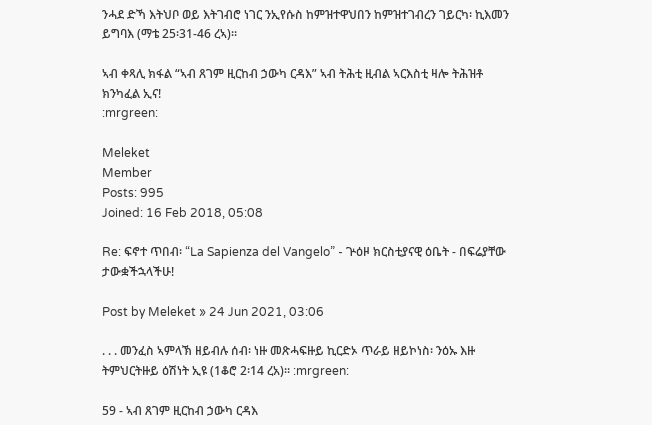ንሓደ ድኻ እትህቦ ወይ እትገብሮ ነገር ንኢየሱስ ከምዝተዋህበን ከምዝተገብረን ገይርካ፡ ኪእመን ይግባእ (ማቴ 25፡31-46 ረኣ)።

ኣብ ቀጻሊ ክፋል “ኣብ ጸገም ዚርከብ ኃውካ ርዳእ” ኣብ ትሕቲ ዚብል ኣርእስቲ ዛሎ ትሕዝቶ ክንካፈል ኢና!
:mrgreen:

Meleket
Member
Posts: 995
Joined: 16 Feb 2018, 05:08

Re: ፍኖተ ጥበብ፡ “La Sapienza del Vangelo” - ጕዕዞ ክርስቲያናዊ ዕቤት - በፍሬያቸው ታውቋችኋላችሁ!

Post by Meleket » 24 Jun 2021, 03:06

. . . መንፈስ ኣምላኽ ዘይብሉ ሰብ፡ ነዙ መጽሓፍዙይ ኪርድኦ ጥራይ ዘይኮነስ፡ ንዕኡ እዙ ትምህርትዙይ ዕሽነት ኢዩ (1ቆሮ 2፡14 ረአ)። :mrgreen:

59 - ኣብ ጸገም ዚርከብ ኃውካ ርዳእ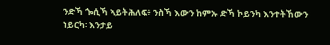ንድኻ ጐሲኻ ኣይትሕለፍ፥ ንስኻ እውን ከምኡ ድኻ ኮይንካ እንተትኸውን ነይርካ፡ እንታይ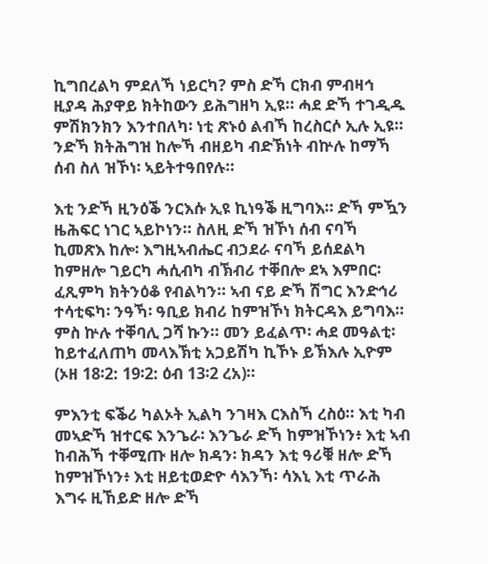ኪግበረልካ ምደለኻ ነይርካ? ምስ ድኻ ርክብ ምብዛኅ ዚያዳ ሕያዋይ ክትከውን ይሕግዘካ ኢዩ። ሓደ ድኻ ተገዲዱ ምሽክንክን እንተበለካ፡ ነቲ ጽኑዕ ልብኻ ከረስርሶ ኢሉ ኢዩ። ንድኻ ክትሕግዝ ከሎኻ ብዘይካ ብድኽነት ብኵሉ ከማኻ ሰብ ስለ ዝኾነ፡ ኣይትተዓበየሉ።

እቲ ንድኻ ዚንዕቕ ንርእሱ ኢዩ ኪነዓቕ ዚግባእ። ድኻ ምዃን ዜሕፍር ነገር ኣይኮነን። ስለዚ ድኻ ዝኾነ ሰብ ናባኻ ኪመጽእ ከሎ፡ እግዚኣብሔር ብኃደራ ናባኻ ይሰደልካ ከምዘሎ ገይርካ ሓሲብካ ብኽብሪ ተቐበሎ ደኣ እምበር፡ ፈጺምካ ክትንዕቆ የብልካን። ኣብ ናይ ድኻ ሽግር እንድኅሪ ተሳቲፍካ፡ ንዓኻ፡ ዓቢይ ክብሪ ከምዝኾነ ክትርዳእ ይግባእ። ምስ ኵሉ ተቐባሊ ጋሻ ኩን። መን ይፈልጥ፡ ሓደ መዓልቲ፡ ከይተፈለጠካ መላእኽቲ አጋይሽካ ኪኾኑ ይኽእሉ ኢዮም (ኦዘ 18፡2: 19፡2: ዕብ 13፡2 ረአ)።

ምእንቲ ፍቕሪ ካልኦት ኢልካ ንገዛእ ርእስኻ ረስዕ። እቲ ካብ መኣድኻ ዝተርፍ እንጌራ፡ እንጌራ ድኻ ከምዝኾነን፥ እቲ ኣብ ከብሕኻ ተቐሚጡ ዘሎ ክዳን፡ ክዳን እቲ ዓሪቑ ዘሎ ድኻ ከምዝኾነን፥ እቲ ዘይቲወድዮ ሳእንኻ፡ ሳእኒ እቲ ጥራሕ እግሩ ዚኸይድ ዘሎ ድኻ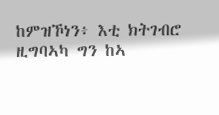ከምዝኾነን፥ እቲ ክትገብሮ ዚግባኣካ ግን ከኣ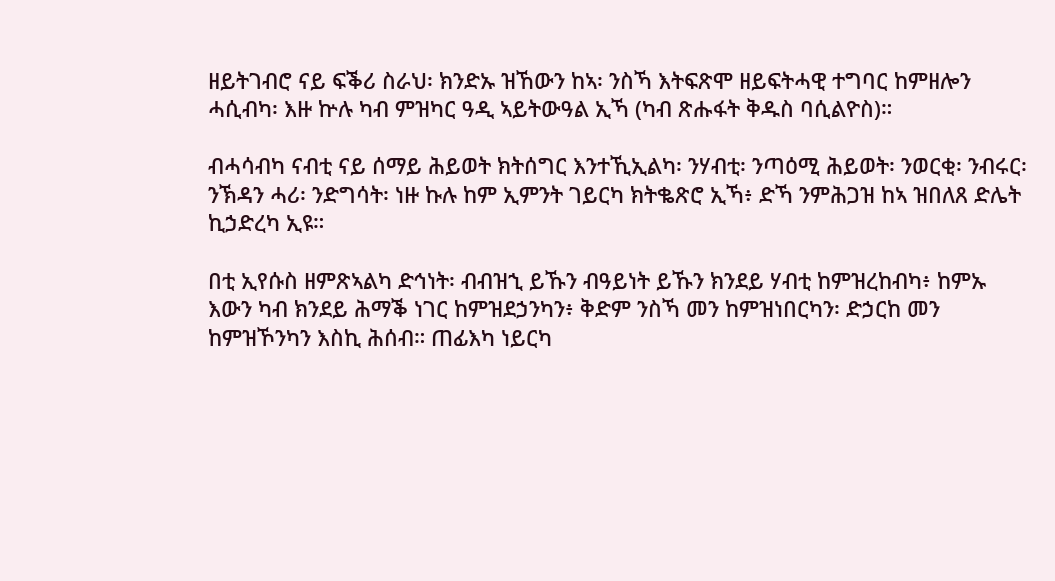ዘይትገብሮ ናይ ፍቕሪ ስራህ፡ ክንድኡ ዝኸውን ከኣ፡ ንስኻ እትፍጽሞ ዘይፍትሓዊ ተግባር ከምዘሎን ሓሲብካ፡ እዙ ኵሉ ካብ ምዝካር ዓዲ ኣይትውዓል ኢኻ (ካብ ጽሑፋት ቅዱስ ባሲልዮስ)።

ብሓሳብካ ናብቲ ናይ ሰማይ ሕይወት ክትሰግር እንተኺኢልካ፡ ንሃብቲ፡ ንጣዕሚ ሕይወት፡ ንወርቂ፡ ንብሩር፡ ንኽዳን ሓሪ፡ ንድግሳት፡ ነዙ ኩሉ ከም ኢምንት ገይርካ ክትቈጽሮ ኢኻ፥ ድኻ ንምሕጋዝ ከኣ ዝበለጸ ድሌት ኪኃድረካ ኢዩ።

በቲ ኢየሱስ ዘምጽኣልካ ድኅነት፡ ብብዝኂ ይኹን ብዓይነት ይኹን ክንደይ ሃብቲ ከምዝረከብካ፥ ከምኡ እውን ካብ ክንደይ ሕማቕ ነገር ከምዝደኃንካን፥ ቅድም ንስኻ መን ከምዝነበርካን፡ ድኃርከ መን ከምዝኾንካን እስኪ ሕሰብ። ጠፊእካ ነይርካ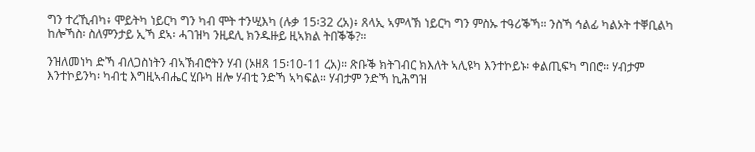ግን ተረኺብካ፥ ሞይትካ ነይርካ ግን ካብ ሞት ተንሢእካ (ሉቃ 15፡32 ረአ)፥ ጸላኢ ኣምላኽ ነይርካ ግን ምስኡ ተዓሪቕኻ። ንስኻ ኅልፊ ካልኦት ተቐቢልካ ከሎኻስ፡ ስለምንታይ ኢኻ ደኣ፡ ሓገዝካ ንዚደሊ ክንዱዙይ ዚኣክል ትበቕቕ?።

ንዝለመነካ ድኻ ብለጋስነትን ብኣኽብሮትን ሃብ (ኦዘጸ 15፡10-11 ረአ)። ጽቡቕ ክትገብር ክእለት ኣሊዩካ እንተኮይኑ፡ ቀልጢፍካ ግበሮ። ሃብታም እንተኮይንካ፡ ካብቲ እግዚኣብሔር ሂቡካ ዘሎ ሃብቲ ንድኻ ኣካፍል። ሃብታም ንድኻ ኪሕግዝ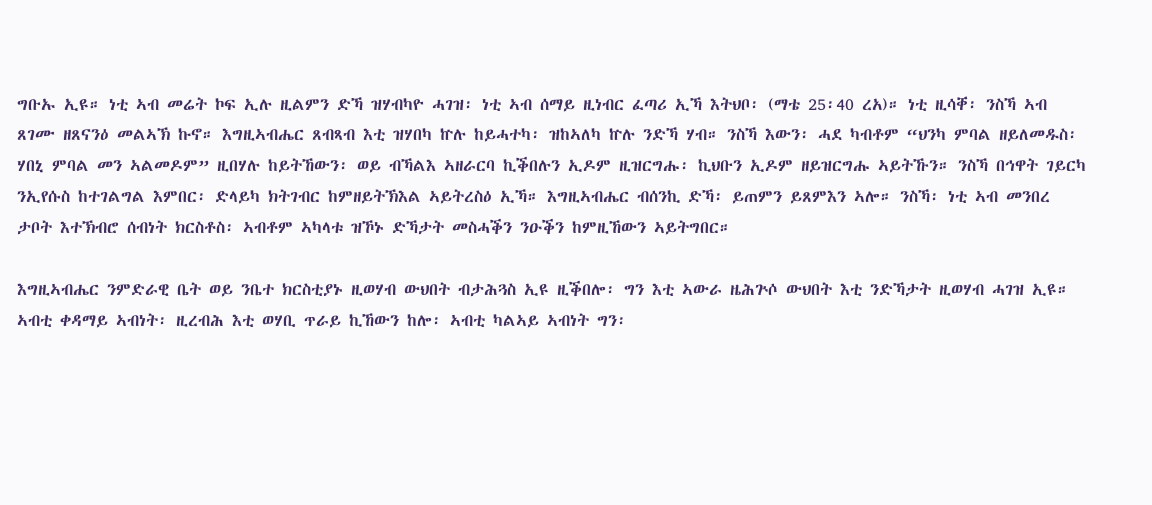ግቡኡ ኢዩ። ነቲ ኣብ መሬት ኮፍ ኢሉ ዚልምን ድኻ ዝሃብካዮ ሓገዝ፡ ነቲ ኣብ ሰማይ ዚነብር ፈጣሪ ኢኻ እትህቦ፡ (ማቴ 25፡40 ረአ)። ነቲ ዚሳቐ፡ ንስኻ ኣብ ጸገሙ ዘጸናንዕ መልኣኽ ኩኖ። እግዚኣብሔር ጸብጻብ እቲ ዝሃበካ ኵሉ ከይሓተካ፡ ዝከኣለካ ኵሉ ንድኻ ሃብ። ንስኻ እውን፡ ሓደ ካብቶም “ህንካ ምባል ዘይለመዱስ፡ ሃበኒ ምባል መን ኣልመዶም” ዚበሃሉ ከይትኸውን፡ ወይ ብኻልእ ኣዘራርባ ኪቕበሉን ኢዶም ዚዝርግሑ፡ ኪህቡን ኢዶም ዘይዝርግሑ ኣይትኹን። ንስኻ በኅዋት ገይርካ ንኢየሱስ ከተገልግል እምበር፡ ድላይካ ክትገብር ከምዘይትኽእል ኣይትረስዕ ኢኻ። እግዚኣብሔር ብሰንኪ ድኻ፡ ይጠምን ይጸምእን ኣሎ። ንስኻ፡ ነቲ ኣብ መንበረ ታቦት እተኽብሮ ሰብነት ክርስቶስ፡ ኣብቶም ኣካላቱ ዝኾኑ ድኻታት መስሓቕን ንዑቕን ከምዚኸውን ኣይትግበር።

እግዚኣብሔር ንምድራዊ ቤት ወይ ንቤተ ክርስቲያኑ ዚወሃብ ውህበት ብታሕጓስ ኢዩ ዚቕበሎ፡ ግን እቲ ኣውራ ዜሕጕሶ ውህበት እቲ ንድኻታት ዚወሃብ ሓገዝ ኢዩ። ኣብቲ ቀዳማይ ኣብነት፡ ዚረብሕ እቲ ወሃቢ ጥራይ ኪኸውን ከሎ፡ ኣብቲ ካልኣይ ኣብነት ግን፡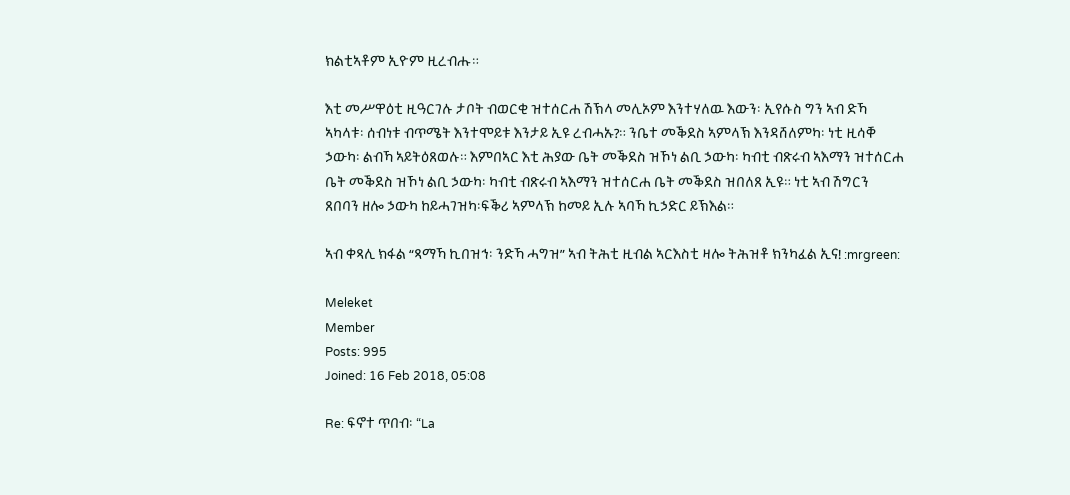ክልቲኣቶም ኢዮም ዚረብሑ።

እቲ መሥዋዕቲ ዚዓርገሉ ታቦት ብወርቂ ዝተሰርሐ ሽኽላ መሊኦም እንተሃለዉ እውን፡ ኢየሱስ ግን ኣብ ድኻ ኣካላቱ፡ ሰብነቱ ብጥሜት እንተሞይቱ እንታይ ኢዩ ረብሓኡ?። ንቤተ መቕደስ ኣምላኽ እንዳሸለምካ፡ ነቲ ዚሳቐ ኃውካ፡ ልብኻ ኣይትዕጸወሉ። እምበኣር እቲ ሕያው ቤት መቕደስ ዝኾነ ልቢ ኃውካ፡ ካብቲ ብጽሩብ ኣእማን ዝተሰርሐ ቤት መቕደስ ዝኾነ ልቢ ኃውካ፡ ካብቲ ብጽሩብ ኣእማን ዝተሰርሐ ቤት መቕደስ ዝበለጸ ኢዩ። ነቲ ኣብ ሽግርን ጸበባን ዘሎ ኃውካ ከይሓገዝካ፡ፍቕሪ ኣምላኽ ከመይ ኢሉ ኣባኻ ኪኃድር ይኽእል።

ኣብ ቀጻሊ ክፋል “ጻማኻ ኪበዝኅ፡ ንድኻ ሓግዝ” ኣብ ትሕቲ ዚብል ኣርእስቲ ዛሎ ትሕዝቶ ክንካፈል ኢና! :mrgreen:

Meleket
Member
Posts: 995
Joined: 16 Feb 2018, 05:08

Re: ፍኖተ ጥበብ፡ “La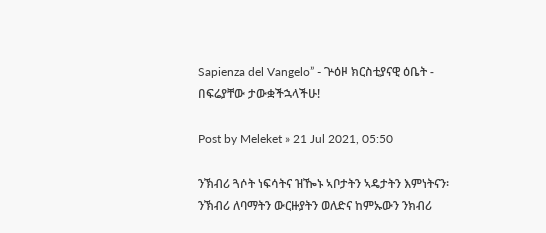Sapienza del Vangelo” - ጕዕዞ ክርስቲያናዊ ዕቤት - በፍሬያቸው ታውቋችኋላችሁ!

Post by Meleket » 21 Jul 2021, 05:50

ንኽብሪ ጓሶት ነፍሳትና ዝዀኑ ኣቦታትን ኣዴታትን እምነትናን፡ ንኽብሪ ለባማትን ውርዙያትን ወለድና ከምኡውን ንክብሪ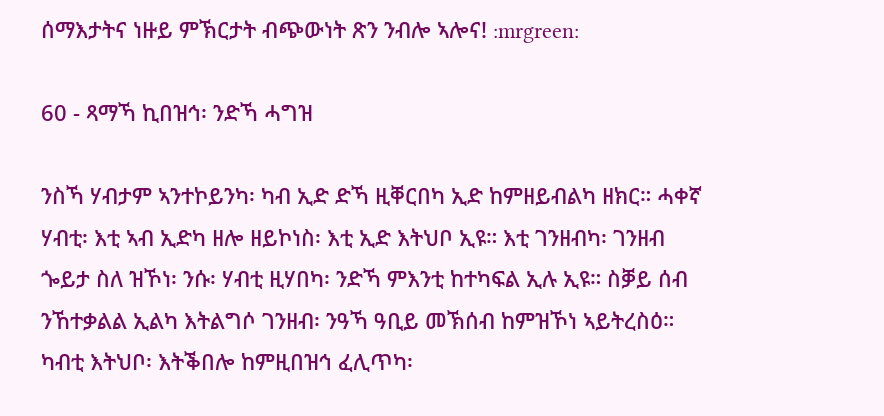ሰማእታትና ነዙይ ምኽርታት ብጭውነት ጽን ንብሎ ኣሎና! :mrgreen:

60 - ጻማኻ ኪበዝኅ፡ ንድኻ ሓግዝ

ንስኻ ሃብታም ኣንተኮይንካ፡ ካብ ኢድ ድኻ ዚቐርበካ ኢድ ከምዘይብልካ ዘክር። ሓቀኛ ሃብቲ፡ እቲ ኣብ ኢድካ ዘሎ ዘይኮነስ፡ እቲ ኢድ እትህቦ ኢዩ። እቲ ገንዘብካ፡ ገንዘብ ጐይታ ስለ ዝኾነ፡ ንሱ፡ ሃብቲ ዚሃበካ፡ ንድኻ ምእንቲ ከተካፍል ኢሉ ኢዩ። ስቓይ ሰብ ንኸተቃልል ኢልካ እትልግሶ ገንዘብ፡ ንዓኻ ዓቢይ መኽሰብ ከምዝኾነ ኣይትረስዕ። ካብቲ እትህቦ፡ እትቕበሎ ከምዚበዝኅ ፈሊጥካ፡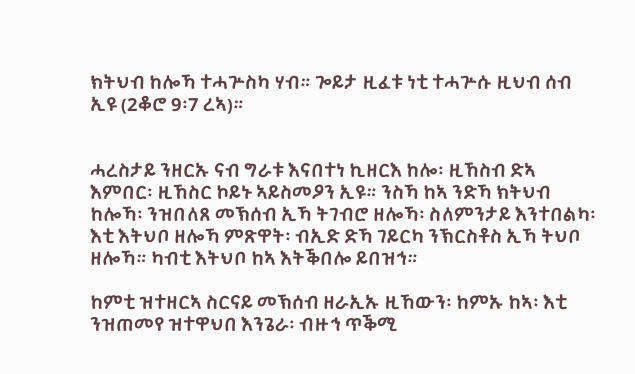ክትህብ ከሎኻ ተሓጕስካ ሃብ። ጐይታ ዚፈቱ ነቲ ተሓጕሱ ዚህብ ሰብ ኢዩ (2ቆሮ 9፡7 ረኣ)።


ሓረስታይ ንዘርኡ ናብ ግራቱ እናበተነ ኪዘርእ ከሎ፡ ዚኸስብ ድኣ እምበር፡ ዚኸስር ኮይኑ ኣይስመዖን ኢዩ። ንስኻ ከኣ ንድኻ ክትህብ ከሎኻ፡ ንዝበለጸ መኽሰብ ኢኻ ትገብሮ ዘሎኻ፡ ስለምንታይ እንተበልካ፡ እቲ እትህቦ ዘሎኻ ምጽዋት፡ ብኢድ ድኻ ገይርካ ንኽርስቶስ ኢኻ ትህቦ ዘሎኻ። ካብቲ እትህቦ ከኣ እትቕበሎ ይበዝኅ።

ከምቲ ዝተዘርኣ ስርናይ መኽሰብ ዘራኢኡ ዚኸውን፡ ከምኡ ከኣ፡ እቲ ንዝጠመየ ዝተዋህበ እንጌራ፡ ብዙኅ ጥቕሚ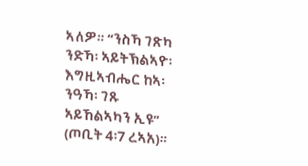ኣለዎ። “ንስኻ ገጽካ ንድኻ፡ ኣይትኽልኣዮ፡ እግዚኣብሔር ከኣ፡ ንዓኻ፡ ገጹ ኣይኸልኣካን ኢዩ” (ጦቢት 4፡7 ረኣአ)።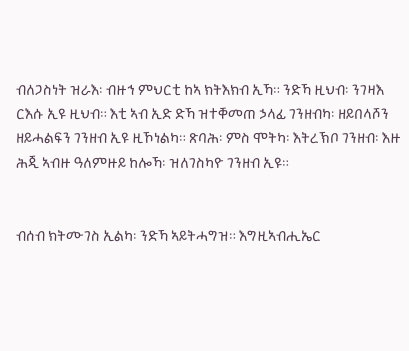ብለጋስነት ዝራእ፡ ብዙኅ ምህርቲ ከኣ ክትእክብ ኢኻ። ንድኻ ዚህብ፡ ንገዛእ ርእሱ ኢዩ ዚህብ። እቲ ኣብ ኢድ ድኻ ዝተቐመጠ ኃላፊ ገንዘብካ፡ ዘይበላሾን ዘይሓልፍን ገንዘብ ኢዩ ዚኾነልካ። ጽባሕ፡ ምስ ሞትካ፡ እትረኽቦ ገንዘብ፡ እዙ ሕጂ ኣብዙ ዓለምዙይ ከሎኻ፡ ዝለገስካዮ ገንዘብ ኢዩ።


ብሰብ ክትሙገስ ኢልካ፡ ንድኻ ኣይትሓግዝ። እግዚኣብሒኤር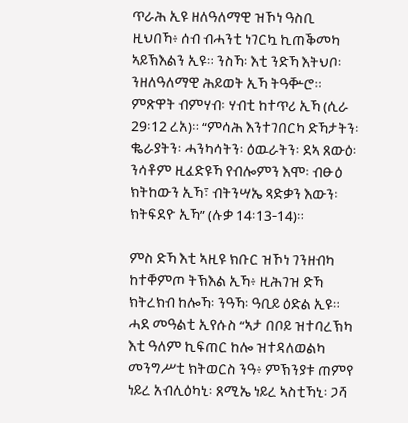ጥራሕ ኢዩ ዘለዓለማዊ ዝኾነ ዓስቢ ዚህበኻ፥ ሰብ ብሓንቲ ነገርኳ ኪጠቕመካ ኣይኽእልን ኢዩ። ንስኻ፡ እቲ ንድኻ እትህቦ፡ ንዘለዓለማዊ ሕይወት ኢኻ ትዓቝሮ። ምጽዋት ብምሃብ፡ ሃብቲ ከተጥሪ ኢኻ (ሲራ 29፡12 ረአ)። “ምሳሕ እንተገበርካ ድኻታትን፡ ቈራያትን፡ ሓንካሳትን፡ ዕዉራትን፡ ደኣ ጸውዕ፡ ንሳቶም ዚፈድዩኻ የብሎምን እሞ፡ ብፁዕ ክትከውን ኢኻ፣ ብትንሣኤ ጻድቃን እውን፡ ክትፍደዮ ኢኻ” (ሉቃ 14፡13-14)።

ምስ ድኻ እቲ ኣዚዩ ክቡር ዝኾነ ገንዘብካ ከተቐምጦ ትኽእል ኢኻ፥ ዚሕገዝ ድኻ ክትረክብ ከሎኻ፡ ንዓኻ፡ ዓቢይ ዕድል ኢዩ። ሓደ መዓልቲ ኢየሱስ “ኣታ በቦይ ዝተባረኽካ እቲ ዓለም ኪፍጠር ከሎ ዝተዳለወልካ መንግሥቲ ክትወርስ ንዓ፥ ምኽንያቱ ጠምየ ነይረ አብሊዕካኒ፡ ጸሚኤ ነይረ ኣስቲኻኒ፡ ጋሻ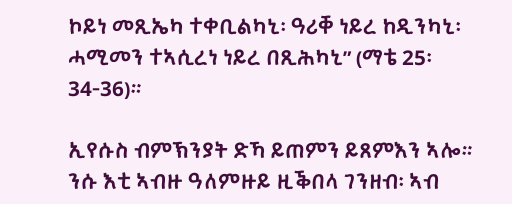ኮይነ መጺኤካ ተቀቢልካኒ፡ ዓሪቐ ነይረ ከዲንካኒ፡ ሓሚመን ተኣሲረነ ነይረ በጺሕካኒ” (ማቴ 25፡ 34-36)።

ኢየሱስ ብምኽንያት ድኻ ይጠምን ይጸምእን ኣሎ። ንሱ እቲ ኣብዙ ዓለምዙይ ዚቕበላ ገንዘብ፡ ኣብ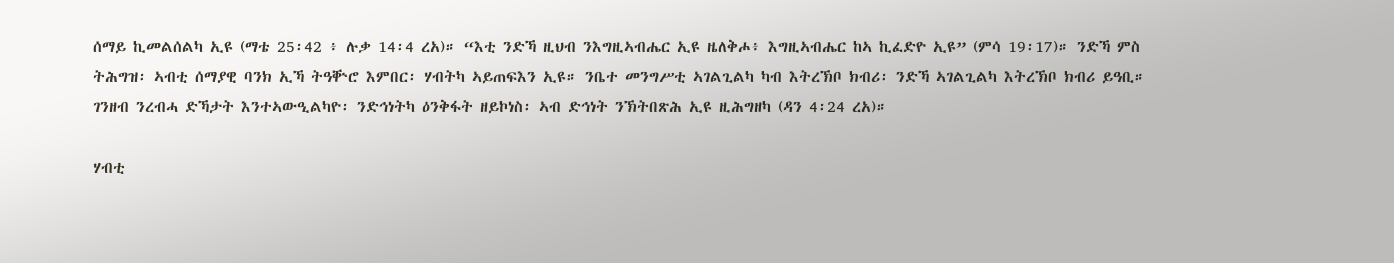ሰማይ ኪመልሰልካ ኢዩ (ማቴ 25፡42 ፥ ሉቃ 14፡4 ረአ)። “እቲ ንድኻ ዚህብ ንእግዚኣብሔር ኢዩ ዜለቅሖ፥ እግዚኣብሔር ከኣ ኪፈድዮ ኢዩ” (ምሳ 19፡17)። ንድኻ ምስ ትሕግዝ፡ ኣብቲ ሰማያዊ ባንክ ኢኻ ትዓቝሮ እምበር፡ ሃብትካ ኣይጠፍእን ኢዩ። ንቤተ መንግሥቲ ኣገልጊልካ ካብ እትረኽቦ ክብሪ፡ ንድኻ ኣገልጊልካ እትረኽቦ ክብሪ ይዓቢ። ገንዘብ ንረብሓ ድኻታት እንተኣውዒልካዮ፡ ንድኅነትካ ዕንቅፋት ዘይኮነስ፡ ኣብ ድኅነት ንኽትበጽሕ ኢዩ ዚሕግዘካ (ዳን 4፡24 ረአ)።

ሃብቲ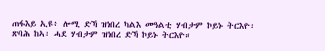ጠፋእይ ኢዩ፥ ሎሚ ድኻ ዝነበረ ካልእ መዓልቲ ሃብታም ኮይኑ ትርእዮ፡ ጽባሕ ከኣ፡ ሓደ ሃብታም ዝነበረ ድኻ ኮይኑ ትርእዮ።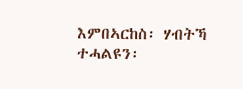እምበኣርከስ፡ ሃብትኻ ተሓልዩን፡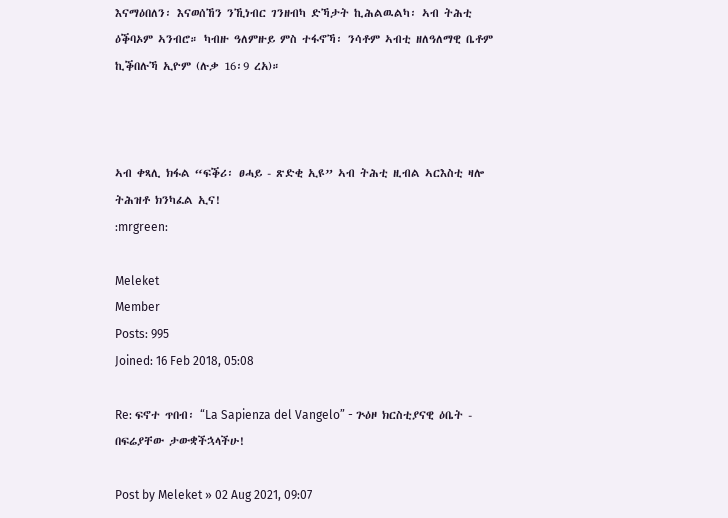እናማዕበለን፡ እናወሰኸን ንኺነብር ገንዘብካ ድኻታት ኪሕልዉልካ፡ ኣብ ትሕቲ ዕቕባኦም ኣንብሮ። ካብዙ ዓለምዙይ ምስ ተፋኖኻ፡ ንሳቶም ኣብቲ ዘለዓለማዊ ቤቶም ኪቕበሉኻ ኢዮም (ሉቃ 16፡9 ረአ)።



ኣብ ቀጻሊ ክፋል “ፍቕሪ፡ ፀሓይ - ጽድቂ ኢዩ” ኣብ ትሕቲ ዚብል ኣርእስቲ ዛሎ ትሕዝቶ ክንካፈል ኢና!
:mrgreen:

Meleket
Member
Posts: 995
Joined: 16 Feb 2018, 05:08

Re: ፍኖተ ጥበብ፡ “La Sapienza del Vangelo” - ጕዕዞ ክርስቲያናዊ ዕቤት - በፍሬያቸው ታውቋችኋላችሁ!

Post by Meleket » 02 Aug 2021, 09:07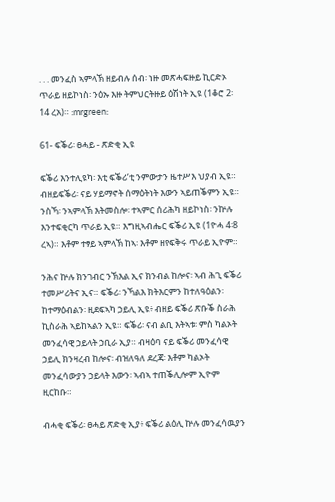. . . መንፈስ ኣምላኽ ዘይብሉ ሰብ፡ ነዙ መጽሓፍዙይ ኪርድኦ ጥራይ ዘይኮነስ፡ ንዕኡ እዙ ትምህርትዙይ ዕሽነት ኢዩ (1ቆሮ 2፡14 ረአ)። :mrgreen:

61- ፍቕሪ፡ ፀሓይ - ጽድቂ ኢዩ

ፍቕሪ እንተሊዩካ፡ እቲ ፍቕሪ’ቲ ንምውታን ዜተሥእ ህያብ ኢዩ። ብዘይፍቕሪ፡ ናይ ሃይማኖት ሰማዕትነት እውን ኣይጠቕምን ኢዩ። ንስኻ፡ ንኣምላኽ እትመስሎ፡ ተኣምር ሰሪሕካ ዘይኮነስ፡ ንኵሉ እንተፍቂርካ ጥራይ ኢዩ። እግዚኣብሔር ፍቕሪ ኢዩ (1ዮሓ 4፡8 ረኣ)። እቶም ተፃይ ኣምላኽ ከኣ፡ እቶም ዘየፍቅሩ ጥራይ ኢዮም።

ንሕና ኵሉ ክንገብር ንኽእል ኢና ክንብል ከሎና፡ ኣብ ሕጊ ፍቕሪ ተመሥሪትና ኢና። ፍቕሪ፡ ንኻልእ ክትእርምን ከተለዓዕልን፡ ከተማዕብልን፡ ዚደፍኣካ ኃይሊ ኢዩ፥ ብዘይ ፍቕሪ ጽቡቕ ስራሕ ኪስራሕ ኣይከኣልን ኢዩ። ፍቕሪ፡ ናብ ልቢ እትኣቱ፡ ምስ ካልኦት መንፈሳዊ ኃይላት ኃቢራ ኢያ። ብዛዕባ ናይ ፍቕሪ መንፈሳዊ ኃይሊ ክንዛረብ ከሎና፡ ብዝለዓለ ደረጃ፡ እቶም ካልኦት መንፈሳውያን ኃይላት እውን፡ ኣብኣ ተጠቕሊሎም ኢዮም ዚርከቡ።

ብሓቂ ፍቕሪ፡ ፀሓይ ጽድቂ ኢያ፥ ፍቕሪ ልዕሊ ኵሉ መንፈሳዉያን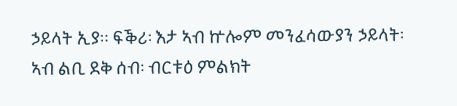ኃይላት ኢያ። ፍቕሪ፡ እታ ኣብ ኵሎም መንፈሳውያን ኃይላት፡ ኣብ ልቢ ደቅ ሰብ፡ ብርቱዕ ምልክት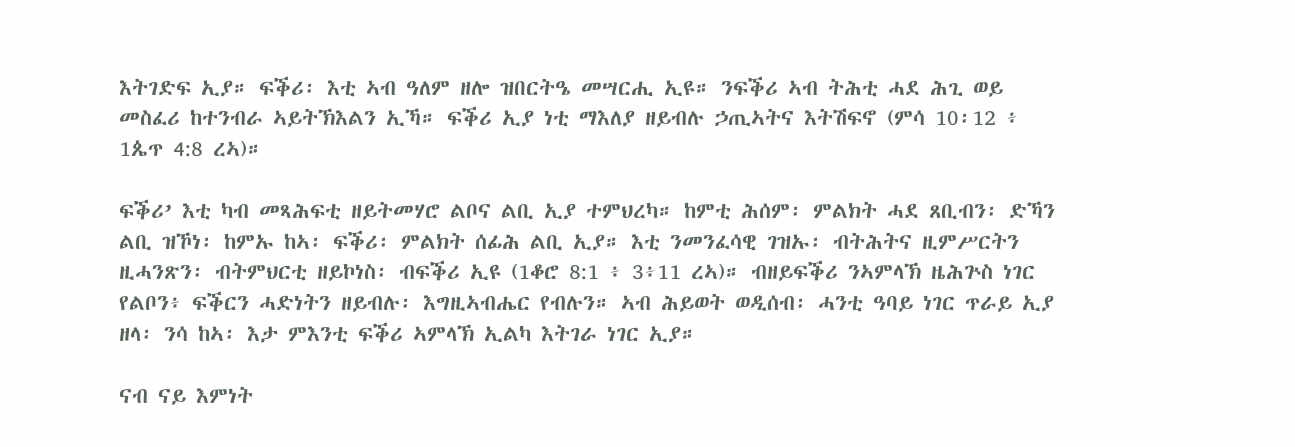እትገድፍ ኢያ። ፍቕሪ፡ እቲ ኣብ ዓለም ዘሎ ዝበርትዔ መሣርሒ ኢዩ። ንፍቕሪ ኣብ ትሕቲ ሓደ ሕጊ ወይ መስፈሪ ከተንብራ ኣይትኽእልን ኢኻ። ፍቕሪ ኢያ ነቲ ማእለያ ዘይብሉ ኃጢኣትና እትሽፍኖ (ምሳ 10፡12 ፥ 1ጴጥ 4:8 ረኣ)።

ፍቕሪ’ እቲ ካብ መጻሕፍቲ ዘይትመሃሮ ልቦና ልቢ ኢያ ተምህረካ። ከምቲ ሕሰም፡ ምልክት ሓደ ጸቢብን፡ ድኻን ልቢ ዝኾነ፡ ከምኡ ከኣ፡ ፍቕሪ፡ ምልክት ሰፊሕ ልቢ ኢያ። እቲ ንመንፈሳዊ ገዝኡ፡ ብትሕትና ዚምሥርትን ዚሓንጽን፡ ብትምህርቲ ዘይኮነስ፡ ብፍቕሪ ኢዩ (1ቆሮ 8:1 ፥ 3፥11 ረኣ)። ብዘይፍቕሪ ንኣምላኽ ዜሕጕስ ነገር የልቦን፥ ፍቕርን ሓድነትን ዘይብሉ፡ እግዚኣብሔር የብሉን። ኣብ ሕይወት ወዲሰብ፡ ሓንቲ ዓባይ ነገር ጥራይ ኢያ ዘላ፡ ንሳ ከኣ፡ እታ ምእንቲ ፍቕሪ ኣምላኽ ኢልካ እትገራ ነገር ኢያ።

ናብ ናይ እምነት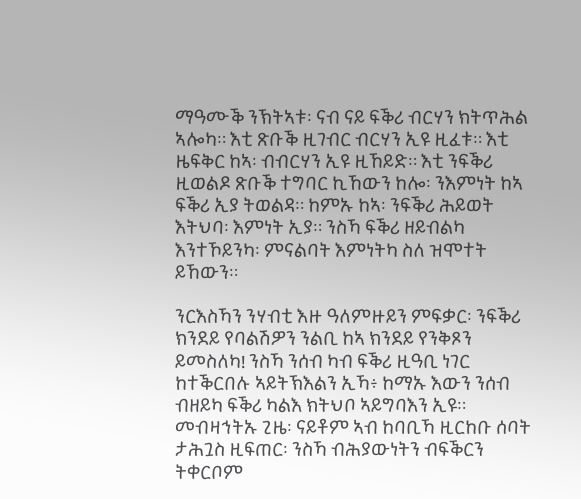ማዓሙቕ ንኽትኣቱ፡ ናብ ናይ ፍቕሪ ብርሃን ክትጥሕል ኣሎካ። እቲ ጽቡቕ ዚገብር ብርሃን ኢዩ ዚፈቱ። እቲ ዜፍቅር ከኣ፡ ብብርሃን ኢዩ ዚኸይድ። እቲ ንፍቕሪ ዚወልዶ ጽቡቕ ተግባር ኪኸውን ከሎ፡ ንእምነት ከኣ ፍቕሪ ኢያ ትወልዳ። ከምኡ ከኣ፡ ንፍቕሪ ሕይወት እትህባ፡ እምነት ኢያ። ንስኻ ፍቕሪ ዘይብልካ እንተኾይንካ፡ ምናልባት እምነትካ ስለ ዝሞተት ይኸውን።

ንርእስኻን ንሃብቲ እዙ ዓለምዙይን ምፍቃር፡ ንፍቕሪ ክንደይ የባልሽዎን ንልቢ ከኣ ክንደይ የንቅጾን ይመስለካ! ንስኻ ንሰብ ካብ ፍቕሪ ዚዓቢ ነገር ከተቕርበሉ ኣይትኽእልን ኢኻ፥ ከማኡ እውን ንሰብ ብዘይካ ፍቕሪ ካልእ ክትህቦ ኣይግባእን ኢዩ። መብዛኅትኡ ጊዜ፡ ናይቶም ኣብ ከባቢኻ ዚርከቡ ሰባት ታሕጓስ ዚፍጠር፡ ንስኻ ብሕያውነትን ብፍቕርን ትቀርቦም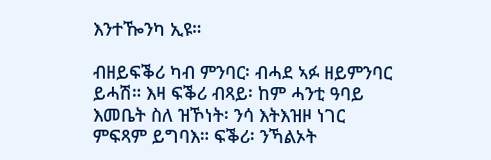እንተዀንካ ኢዩ።

ብዘይፍቕሪ ካብ ምንባር፡ ብሓደ ኣፉ ዘይምንባር ይሓሽ። እዛ ፍቕሪ ብጻይ፡ ከም ሓንቲ ዓባይ እመቤት ስለ ዝኾነት፡ ንሳ እትእዝዞ ነገር ምፍጻም ይግባእ። ፍቕሪ፡ ንኻልኦት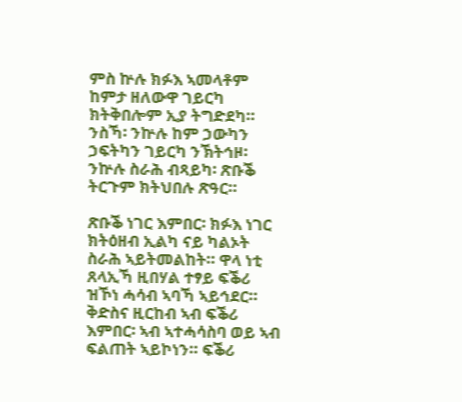ምስ ኵሉ ክፉእ ኣመላቶም ከምታ ዘለውዋ ገይርካ ክትቅበሎም ኢያ ትግድደካ። ንስኻ፡ ንኵሉ ከም ኃውካን ኃፍትካን ገይርካ ንኽትኅዞ፡ ንኵሉ ስራሕ ብጻይካ፡ ጽቡቕ ትርጉም ክትህበሉ ጽዓር።

ጽቡቕ ነገር እምበር፡ ክፉእ ነገር ክትዕዘብ ኢልካ ናይ ካልኦት ስራሕ ኣይትመልከት። ዋላ ነቲ ጸላኢኻ ዚበሃል ተፃይ ፍቕሪ ዝኾነ ሓሳብ ኣባኻ ኣይኅደር። ቅድስና ዚርከብ ኣብ ፍቕሪ እምበር፡ ኣብ ኣተሓሳስባ ወይ ኣብ ፍልጠት ኣይኮነን። ፍቕሪ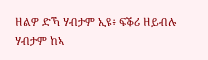ዘልዎ ድኻ ሃብታም ኢዩ፥ ፍቕሪ ዘይብሉ ሃብታም ከኣ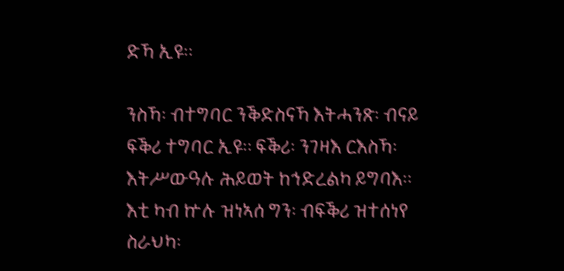ድኻ ኢዩ።

ንስኻ፡ ብተግባር ንቕድስናኻ እትሓንጽ፡ ብናይ ፍቕሪ ተግባር ኢዩ። ፍቕሪ፡ ንገዛእ ርእስኻ፡ እትሥውዓሉ ሕይወት ከኅድረልካ ይግባእ። እቲ ካብ ኵሉ ዝነኣሰ ግን፡ ብፍቕሪ ዝተሰነየ ስራህካ፡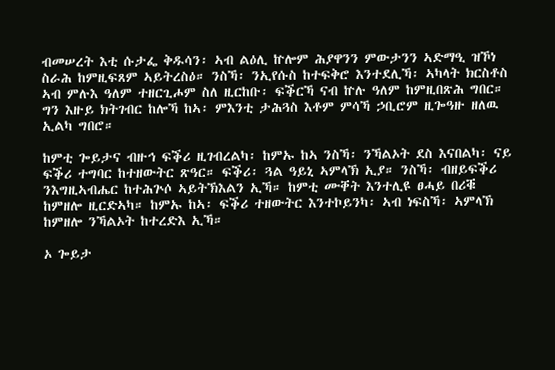ብመሠረት እቲ ሱታፌ ቅዱሳን፡ ኣብ ልዕሊ ኵሎም ሕያዋንን ምውታንን ኣድማዒ ዝኾነ ስራሕ ከምዚፍጸም ኣይትረስዕ። ንስኻ፡ ንኢየሱስ ከተፍቅሮ እንተደሊኻ፡ ኣካላት ክርስቶስ ኣብ ምሉእ ዓለም ተዘርጊሖም ስለ ዚርከቡ፡ ፍቕርኻ ናብ ኵሉ ዓለም ከምዚበጽሕ ግበር። ግን እዙይ ክትገብር ከሎኻ ከኣ፡ ምእንቲ ታሕጓስ እቶም ምሳኻ ኃቢሮም ዚጐዓዙ ዘለዉ ኢልካ ግበሮ።

ከምቲ ጐይታና ብዙኅ ፍቕሪ ዚገብረልካ፡ ከምኡ ከኣ ንስኻ፡ ንኻልኦት ደስ እናበልካ፡ ናይ ፍቕሪ ተግባር ከተዘውትር ጽዓር። ፍቕሪ፡ ጓል ዓይኒ ኣምላኽ ኢያ። ንስኻ፡ ብዘይፍቕሪ ንእግዚኣብሔር ከተሕጕሶ ኣይትኽእልን ኢኻ። ከምቲ ሙቐት እንተሊዩ ፀሓይ በሪቑ ከምዘሎ ዚርድኣካ። ከምኡ ከኣ፡ ፍቕሪ ተዘውትር እንተኮይንካ፡ ኣብ ነፍስኻ፡ ኣምላኽ ከምዘሎ ንኻልኦት ከተረድእ ኢኻ።

ኦ ጐይታ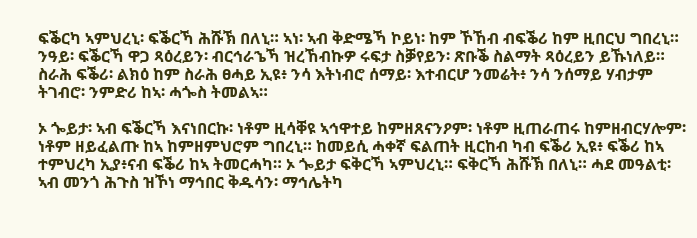ፍቕርካ ኣምህረኒ፡ ፍቕርኻ ሕሹኽ በለኒ። ኣነ፡ ኣብ ቅድሜኻ ኮይነ፡ ከም ኾኸብ ብፍቕሪ ከም ዚበርህ ግበረኒ። ንዓይ፡ ፍቕርኻ ዋጋ ጻዕረይን፡ ብርኅራኄኻ ዝረኸብኩዎ ሩፍታ ስቓየይን፡ ጽቡቕ ስልማት ጻዕረይን ይኹነለይ። ስራሕ ፍቕሪ፡ ልክዕ ከም ስራሕ ፀሓይ ኢዩ፥ ንሳ እትነብሮ ሰማይ፡ እተብርሆ ንመሬት፥ ንሳ ንሰማይ ሃብታም ትገብሮ፡ ንምድሪ ከኣ፡ ሓጐስ ትመልኣ።

ኦ ጐይታ፡ ኣብ ፍቕርኻ እናነበርኩ፡ ነቶም ዚሳቐዩ ኣኅዋተይ ከምዘጸናንዖም፡ ነቶም ዚጠራጠሩ ከምዘብርሃሎም፡ ነቶም ዘይፈልጡ ከኣ ከምዘምህሮም ግበረኒ። ከመይሲ ሓቀኛ ፍልጠት ዚርከብ ካብ ፍቕሪ ኢዩ፥ ፍቕሪ ከኣ ተምህረካ ኢያ፥ናብ ፍቕሪ ከኣ ትመርሓካ። ኦ ጐይታ ፍቅርኻ ኣምህረኒ። ፍቅርኻ ሕሹኽ በለኒ። ሓደ መዓልቲ፡ ኣብ መንጎ ሕጉስ ዝኾነ ማኅበር ቅዱሳን፡ ማኅሌትካ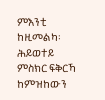ምእንቲ ከዚመልካ፡ ሕይወተይ ምስክር ፍቅርኻ ከምዝከውን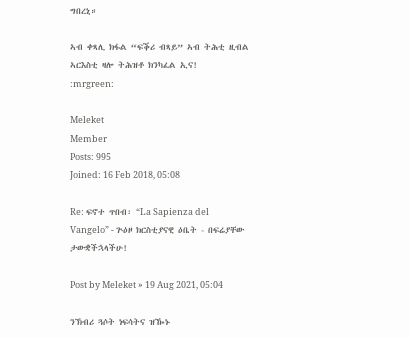ግበረኒ።

ኣብ ቀጻሊ ክፋል “ፍቕሪ ብጻይ” ኣብ ትሕቲ ዚብል ኣርእስቲ ዛሎ ትሕዝቶ ክንካፈል ኢና!
:mrgreen:

Meleket
Member
Posts: 995
Joined: 16 Feb 2018, 05:08

Re: ፍኖተ ጥበብ፡ “La Sapienza del Vangelo” - ጕዕዞ ክርስቲያናዊ ዕቤት - በፍሬያቸው ታውቋችኋላችሁ!

Post by Meleket » 19 Aug 2021, 05:04

ንኽብሪ ጓሶት ነፍሳትና ዝዀኑ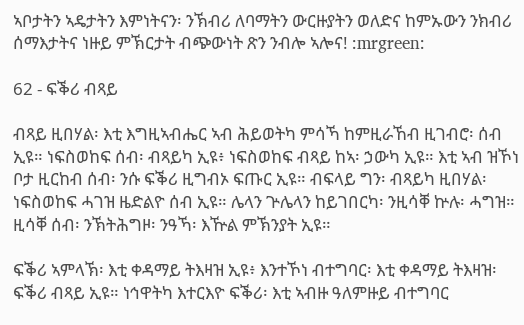ኣቦታትን ኣዴታትን እምነትናን፡ ንኽብሪ ለባማትን ውርዙያትን ወለድና ከምኡውን ንክብሪ ሰማእታትና ነዙይ ምኽርታት ብጭውነት ጽን ንብሎ ኣሎና! :mrgreen:

62 - ፍቕሪ ብጻይ

ብጻይ ዚበሃል፡ እቲ እግዚኣብሔር ኣብ ሕይወትካ ምሳኻ ከምዚራኸብ ዚገብሮ፡ ሰብ ኢዩ። ነፍስወከፍ ሰብ፡ ብጻይካ ኢዩ፥ ነፍስወከፍ ብጻይ ከኣ፡ ኃውካ ኢዩ። እቲ ኣብ ዝኾነ ቦታ ዚርከብ ሰብ፡ ንሱ ፍቕሪ ዚግብኦ ፍጡር ኢዩ። ብፍላይ ግን፡ ብጻይካ ዚበሃል፡ ነፍስወከፍ ሓገዝ ዜድልዮ ሰብ ኢዩ። ሌላን ጕሌላን ከይገበርካ፡ ንዚሳቐ ኵሉ፡ ሓግዝ። ዚሳቐ ሰብ፡ ንኽትሕግዞ፡ ንዓኻ፡ እዅል ምኽንያት ኢዩ።

ፍቕሪ ኣምላኽ፡ እቲ ቀዳማይ ትእዛዝ ኢዩ፥ እንተኾነ ብተግባር፡ እቲ ቀዳማይ ትእዛዝ፡ ፍቕሪ ብጻይ ኢዩ። ነኅዋትካ እተርእዮ ፍቕሪ፡ እቲ ኣብዙ ዓለምዙይ ብተግባር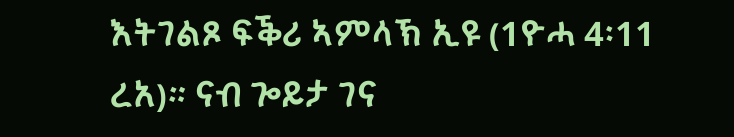እትገልጾ ፍቕሪ ኣምላኽ ኢዩ (1ዮሓ 4፡11 ረአ)። ናብ ጐይታ ገና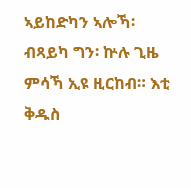ኣይከድካን ኣሎኻ፡ ብጻይካ ግን፡ ኵሉ ጊዜ ምሳኻ ኢዩ ዚርከብ። እቲ ቅዱስ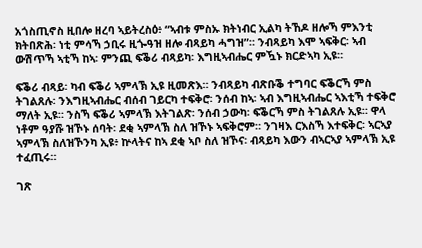አጎስጢኖስ ዚበሎ ዘረባ ኣይትረስዕ፥ “ኣብቱ ምስኡ ክትነብር ኢልካ ትኸዶ ዘሎኻ ምእንቲ ክትበጽሕ፡ ነቲ ምሳኻ ኃቢሩ ዚጐዓዝ ዘሎ ብጻይካ ሓግዝ”። ንብጻይካ እሞ ኣፍቅር፡ ኣብ ውሽጥኻ ኣቲኻ ከኣ፡ ምንጪ ፍቕሪ ብጻይካ፡ እግዚኣብሔር ምዃኑ ክርድኣካ ኢዩ።

ፍቕሪ ብጻይ፡ ካብ ፍቕሪ ኣምላኽ ኢዩ ዚመጽእ። ንብጻይካ ብጽቡቕ ተግባር ፍቕርኻ ምስ ትገልጸሉ፡ ንእግዚኣብሔር ብሰብ ገይርካ ተፍቅሮ፡ ንሰብ ከኣ፡ ኣብ እግዚኣብሔር ኣእቲኻ ተፍቅሮ ማለት ኢዩ። ንስኻ ፍቕሪ ኣምላኽ እትገልጽ፡ ንሰብ ኃውካ፡ ፍቕርኻ ምስ ትገልጸሉ ኢዩ። ዋላ ነቶም ዓያሹ ዝኾኑ ሰባት፡ ደቂ ኣምላኽ ስለ ዝኾኑ ኣፍቅሮም። ንገዛእ ርእስኻ እተፍቅር፡ ኣርኣያ ኣምላኽ ስለዝኾንካ ኢዩ፥ ኵላትና ከኣ ደቂ ኣቦ ስለ ዝኾና፡ ብጻይካ እውን ብኣርኣያ ኣምላኽ ኢዩ ተፈጢሩ።

ገጽ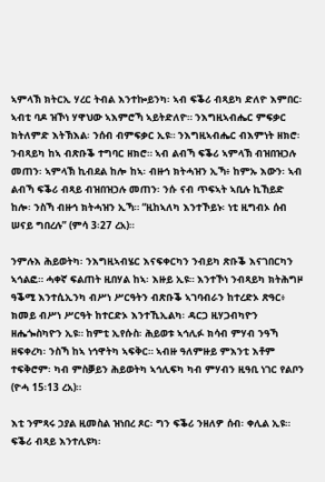ኣምላኽ ክትርኢ ሃረር ትብል እንተኰይንካ፡ ኣብ ፍቕሪ ብጻይካ ድለዮ እምበር፡ ኣብቲ ባዶ ዝኾነ ሃዋህው ኣእምሮኻ ኣይትድለዮ። ንእግዚኣብሔር ምፍቃር ክትለምድ እትኽእል፡ ንሰብ ብምፍቃር ኢዩ። ንእግዚኣብሔር ብእምነት ዘክሮ፡ ንብጻይካ ከኣ ብጽቡቕ ተግባር ዘክሮ። ኣብ ልብኻ ፍቕሪ ኣምላኽ ብዝበዝኃሉ መጠን፡ ኣምላኽ ኪብደል ከሎ ከኣ፡ ብዙኅ ክትሓዝን ኢኻ፥ ከምኡ እውን፡ ኣብ ልብኻ ፍቕሪ ብጻይ ብዝበዝኃሉ መጠን፡ ንሱ ናብ ጥፍኣት ኣቢሉ ኪኸይድ ከሎ፡ ንስኻ ብዙኅ ክትሓዝን ኢኻ። “ዚከኣለካ እንተኾይኑ፡ ነቲ ዚግብኦ ሰብ ሠናይ ግበረሉ” (ምሳ 3፡27 ረአ)።

ንምሉእ ሕይወትካ፡ ንእግዚኣብሄር እናፍቀርካን ንብይካ ጽቡቕ እናገበርካን ኣኅልፎ። ሓቀኛ ፍልጠት ዚበሃል ከኣ፡ እዙይ ኢዩ። እንተኾነ ንብጻይካ ክትሕግዞ ዓቕሚ እንተሲኢንካ ብሥነ ሥርዓትን ብጽቡቕ ኣገባብራን ከተረድኦ ጽዓር፥ ክመይ ብሥነ ሥርዓት ከተርድኦ እንተኺኢልካ፡ ዳርጋ ዚሃጋብካዮን ዘሔጐስካዮን ኢዩ። ከምቲ ኢየሱስ፡ ሕይወቱ ኣኅሊፉ ክሳብ ምሃብ ንዓኻ ዘፍቀረካ፡ ንስኻ ከኣ ነኅዋትካ ኣፍቅር። ኣብዙ ዓለምዙይ ምእንቲ እቶም ተፍቅሮም፡ ካብ ምስቓይን ሕይወትካ ኣኅሊፍካ ካብ ምሃብን ዚዓቢ ነገር የልቦን (ዮሓ 15፡13 ረአ)።

እቲ ንምጻሩ ኃያል ዚመስል ዝነበረ ጾር፡ ግን ፍቕሪ ንዘለዎ ሰብ፡ ቀሊል ኢዩ። ፍቕሪ ብጻይ እንተሊዩካ፡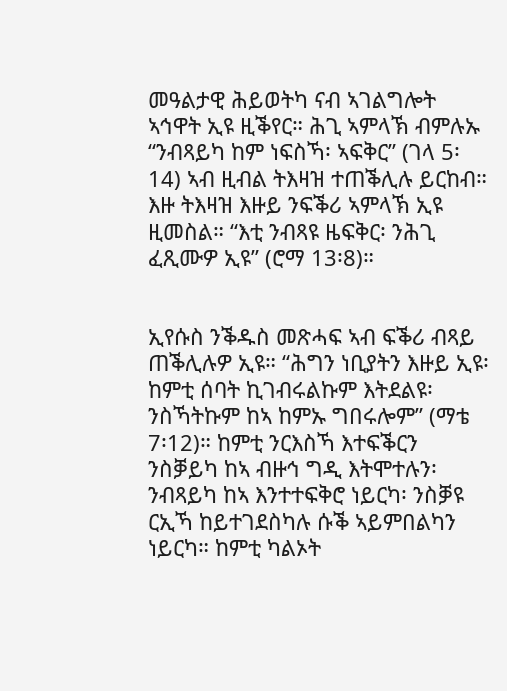መዓልታዊ ሕይወትካ ናብ ኣገልግሎት ኣኅዋት ኢዩ ዚቕየር። ሕጊ ኣምላኽ ብምሉኡ “ንብጻይካ ከም ነፍስኻ፡ ኣፍቅር” (ገላ 5፡14) ኣብ ዚብል ትእዛዝ ተጠቕሊሉ ይርከብ። እዙ ትእዛዝ እዙይ ንፍቕሪ ኣምላኽ ኢዩ ዚመስል። “እቲ ንብጻዩ ዜፍቅር፡ ንሕጊ ፈጺሙዎ ኢዩ” (ሮማ 13፡8)።


ኢየሱስ ንቕዱስ መጽሓፍ ኣብ ፍቕሪ ብጻይ ጠቕሊሉዎ ኢዩ። “ሕግን ነቢያትን እዙይ ኢዩ፡ ከምቲ ሰባት ኪገብሩልኩም እትደልዩ፡ ንስኻትኩም ከኣ ከምኡ ግበሩሎም” (ማቴ 7፡12)። ከምቲ ንርእስኻ እተፍቕርን ንስቓይካ ከኣ ብዙኅ ግዲ እትሞተሉን፡ ንብጻይካ ከኣ እንተተፍቅሮ ነይርካ፡ ንስቓዩ ርኢኻ ከይተገደስካሉ ሱቕ ኣይምበልካን ነይርካ። ከምቲ ካልኦት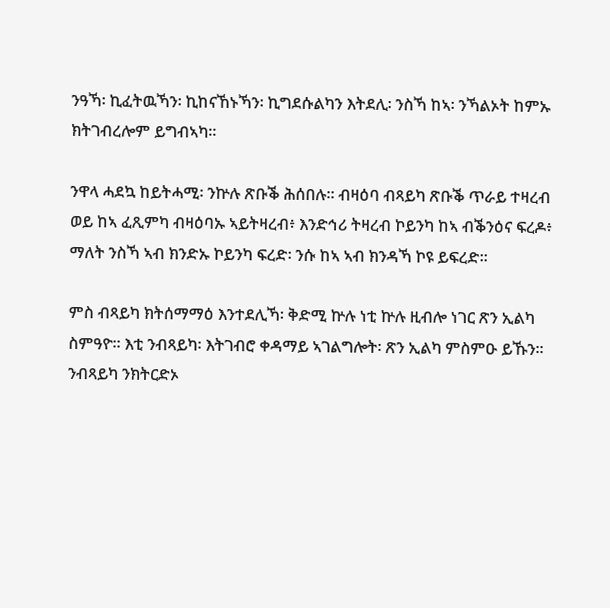ንዓኻ፡ ኪፈትዉኻን፡ ኪከናኸኑኻን፡ ኪግደሱልካን እትደሊ፡ ንስኻ ከኣ፡ ንኻልኦት ከምኡ ክትገብረሎም ይግብኣካ።

ንዋላ ሓደኳ ከይትሓሚ፡ ንኵሉ ጽቡቕ ሕሰበሉ። ብዛዕባ ብጻይካ ጽቡቕ ጥራይ ተዛረብ ወይ ከኣ ፈጺምካ ብዛዕባኡ ኣይትዛረብ፥ እንድኅሪ ትዛረብ ኮይንካ ከኣ ብቕንዕና ፍረዶ፥ ማለት ንስኻ ኣብ ክንድኡ ኮይንካ ፍረድ፡ ንሱ ከኣ ኣብ ክንዳኻ ኮዩ ይፍረድ።

ምስ ብጻይካ ክትሰማማዕ እንተደሊኻ፡ ቅድሚ ኵሉ ነቲ ኵሉ ዚብሎ ነገር ጽን ኢልካ ስምዓዮ። እቲ ንብጻይካ፡ እትገብሮ ቀዳማይ ኣገልግሎት፡ ጽን ኢልካ ምስምዑ ይኹን። ንብጻይካ ንክትርድኦ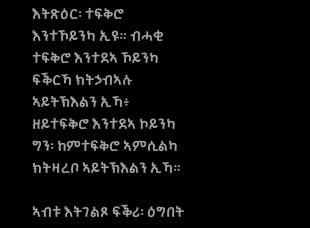እትጽዕር፡ ተፍቅሮ እንተኾይንካ ኢዩ። ብሓቂ ተፍቅሮ እንተደኣ ኾይንካ ፍቕርኻ ክትኃብኣሉ ኣይትኽእልን ኢኻ፥ ዘይተፍቅሮ እንተደኣ ኮይንካ ግን፡ ከምተፍቅሮ ኣምሲልካ ክትዛረቦ ኣይትኽእልን ኢኻ።

ኣብቱ እትገልጾ ፍቕሪ፡ ዕግበት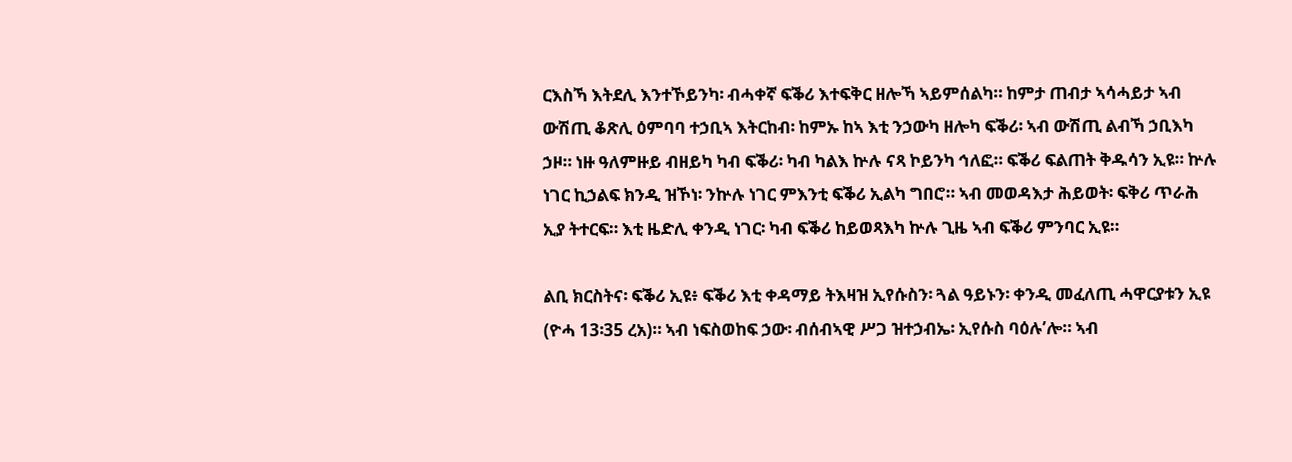ርእስኻ እትደሊ እንተኾይንካ፡ ብሓቀኛ ፍቕሪ እተፍቅር ዘሎኻ ኣይምሰልካ። ከምታ ጠብታ ኣሳሓይታ ኣብ ውሽጢ ቆጽሊ ዕምባባ ተኃቢኣ እትርከብ፡ ከምኡ ከኣ እቲ ንኃውካ ዘሎካ ፍቕሪ፡ ኣብ ውሽጢ ልብኻ ኃቢእካ ኃዞ። ነዙ ዓለምዙይ ብዘይካ ካብ ፍቕሪ፡ ካብ ካልእ ኵሉ ናጻ ኮይንካ ኅለፎ። ፍቕሪ ፍልጠት ቅዱሳን ኢዩ። ኵሉ ነገር ኪኃልፍ ክንዲ ዝኾነ፡ ንኵሉ ነገር ምእንቲ ፍቕሪ ኢልካ ግበሮ። ኣብ መወዳእታ ሕይወት፡ ፍቅሪ ጥራሕ ኢያ ትተርፍ። እቲ ዜድሊ ቀንዲ ነገር፡ ካብ ፍቕሪ ከይወጻእካ ኵሉ ጊዜ ኣብ ፍቕሪ ምንባር ኢዩ።

ልቢ ክርስትና፡ ፍቕሪ ኢዩ፥ ፍቕሪ እቲ ቀዳማይ ትእዛዝ ኢየሱስን፡ ጓል ዓይኑን፡ ቀንዲ መፈለጢ ሓዋርያቱን ኢዩ (ዮሓ 13፡35 ረአ)። ኣብ ነፍስወከፍ ኃው፡ ብሰብኣዊ ሥጋ ዝተኃብኤ፡ ኢየሱስ ባዕሉ’ሎ። ኣብ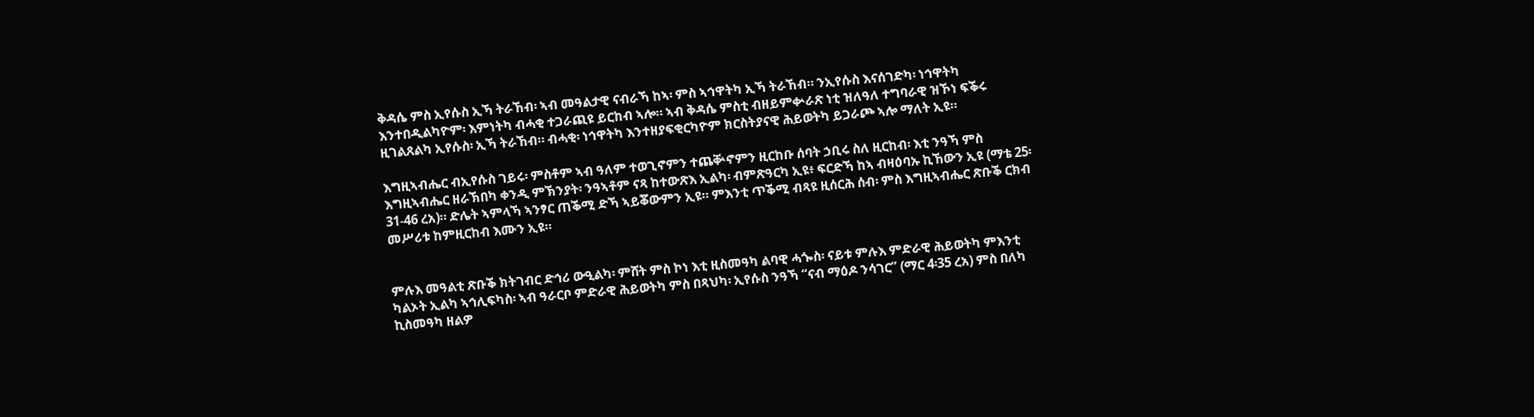ቅዳሴ ምስ ኢየሱስ ኢኻ ትራኸብ፡ ኣብ መዓልታዊ ናብራኻ ከኣ፡ ምስ ኣኅዋትካ ኢኻ ትራኸብ። ንኢየሱስ እናሰገድካ፡ ነኅዋትካ እንተበዲልካዮም፡ እምነትካ ብሓቂ ተጋራጪዩ ይርከብ ኣሎ። ኣብ ቅዳሴ ምስቲ ብዘይምቍራጽ ነቲ ዝለዓለ ተግባራዊ ዝኾነ ፍቕሩ ዚገልጸልካ ኢየሱስ፡ ኢኻ ትራኸብ። ብሓቂ፡ ነኅዋትካ እንተዘያፍቂርካዮም ክርስትያናዊ ሕይወትካ ይጋራጮ ኣሎ ማለት ኢዩ።

እግዚኣብሔር ብኢየሱስ ገይሩ፡ ምስቶም ኣብ ዓለም ተወጊኖምን ተጨቝኖምን ዚርከቡ ሰባት ኃቢሩ ስለ ዚርከብ፡ እቲ ንዓኻ ምስ እግዚኣብሔር ዘራኽበካ ቀንዲ ምኽንያት፡ ንዓኣቶም ናጻ ከተውጽእ ኢልካ፡ ብምጽዓርካ ኢዩ፥ ፍርድኻ ከኣ ብዛዕባኡ ኪኸውን ኢዩ (ማቴ 25፡31-46 ረአ)። ድሌት ኣምላኻ ኣንፃር ጠቕሚ ድኻ ኣይቖውምን ኢዩ። ምእንቲ ጥቕሚ ብጻዩ ዚሰርሕ ሰብ፡ ምስ እግዚኣብሔር ጽቡቕ ርክብ መሥሪቱ ከምዚርከብ እሙን ኢዩ።


ምሉእ መዓልቲ ጽቡቕ ክትገብር ድኅሪ ውዒልካ፡ ምሸት ምስ ኮነ እቲ ዚስመዓካ ልባዊ ሓጐስ፡ ናይቱ ምሉእ ምድራዊ ሕይወትካ ምእንቲ ካልኦት ኢልካ ኣኅሊፍካስ፡ ኣብ ዓራርቦ ምድራዊ ሕይወትካ ምስ በጻህካ፡ ኢየሱስ ንዓኻ “ናብ ማዕዶ ንሳገር” (ማር 4፡35 ረአ) ምስ በለካ ኪስመዓካ ዘልዎ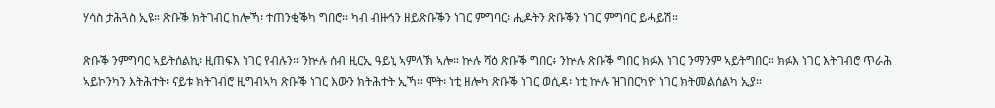ሃሳስ ታሕጓስ ኢዩ። ጽቡቕ ክትገብር ከሎኻ፡ ተጠንቂቕካ ግበሮ። ካብ ብዙኅን ዘይጽቡቕን ነገር ምግባር፡ ሒዶትን ጽቡቕን ነገር ምግባር ይሓይሽ።

ጽቡቕ ንምግባር ኣይትሰልኪ፡ ዚጠፍእ ነገር የብሉን። ንኵሉ ሰብ ዚርኢ ዓይኒ ኣምላኽ ኣሎ። ኵሉ ሻዕ ጽቡቕ ግበር፥ ንኵሉ ጽቡቕ ግበር ክፉእ ነገር ንማንም ኣይትግበር። ክፉእ ነገር እትገብሮ ጥራሕ ኣይኮንካን እትሕተት፡ ናይቱ ክትገብሮ ዚግብኣካ ጽቡቕ ነገር እውን ክትሕተት ኢኻ። ሞት፡ ነቲ ዘሎካ ጽቡቕ ነገር ወሲዳ፡ ነቲ ኵሉ ዝገበርካዮ ነገር ክትመልሰልካ ኢያ።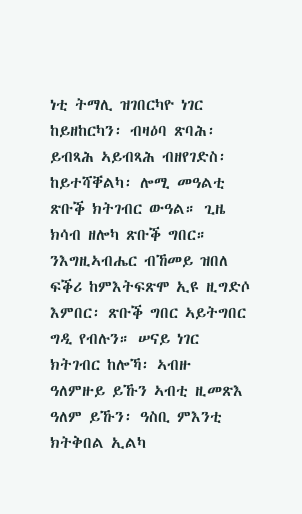ነቲ ትማሊ ዝገበርካዮ ነገር ከይዘከርካን፡ ብዛዕባ ጽባሕ፡ ይብጻሕ ኣይብጻሕ ብዘየገድስ፡ ከይተሻቐልካ፡ ሎሚ መዓልቲ ጽቡቕ ክትገብር ውዓል። ጊዜ ክሳብ ዘሎካ ጽቡቕ ግበር። ንእግዚኣብሔር ብኸመይ ዝበለ ፍቕሪ ከምእትፍጽሞ ኢዩ ዚግድሶ እምበር፡ ጽቡቕ ግበር ኣይትግበር ግዲ የብሉን። ሠናይ ነገር ክትገብር ከሎኻ፡ ኣብዙ ዓለምዙይ ይኹን ኣብቲ ዚመጽእ ዓለም ይኹን፡ ዓስቢ ምእንቲ ክትቅበል ኢልካ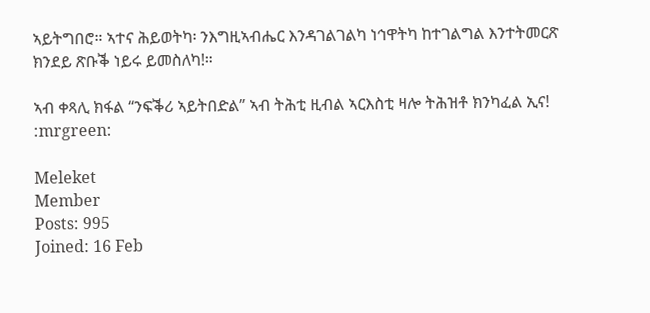ኣይትግበሮ። ኣተና ሕይወትካ፡ ንእግዚኣብሔር እንዳገልገልካ ነኅዋትካ ከተገልግል እንተትመርጽ ክንደይ ጽቡቕ ነይሩ ይመስለካ!።

ኣብ ቀጻሊ ክፋል “ንፍቕሪ ኣይትበድል” ኣብ ትሕቲ ዚብል ኣርእስቲ ዛሎ ትሕዝቶ ክንካፈል ኢና!
:mrgreen:

Meleket
Member
Posts: 995
Joined: 16 Feb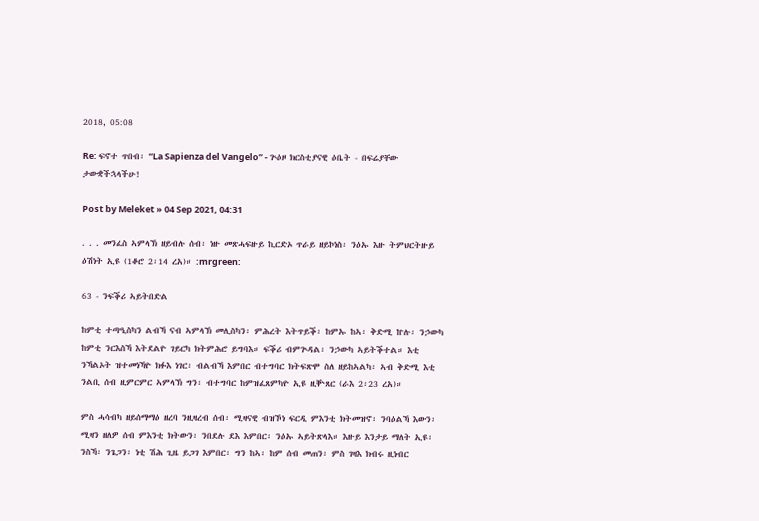2018, 05:08

Re: ፍኖተ ጥበብ፡ “La Sapienza del Vangelo” - ጕዕዞ ክርስቲያናዊ ዕቤት - በፍሬያቸው ታውቋችኋላችሁ!

Post by Meleket » 04 Sep 2021, 04:31

. . . መንፈስ ኣምላኽ ዘይብሉ ሰብ፡ ነዙ መጽሓፍዙይ ኪርድኦ ጥራይ ዘይኮነስ፡ ንዕኡ እዙ ትምህርትዙይ ዕሽነት ኢዩ (1ቆሮ 2፡14 ረአ)። :mrgreen:

63 - ንፍቕሪ ኣይትበድል

ከምቲ ተጣዒስካን ልብኻ ናብ ኣምላኽ መሊስካን፡ ምሕረት እትጥይቕ፡ ከምኡ ከኣ፡ ቅድሚ ኵሉ፡ ንኃውካ ከምቲ ንርእስኻ እትደልዮ ገይርካ ክትምሕሮ ይግባእ። ፍቕሪ ብምጕዳል፡ ንኃውካ ኣይትቕተል። እቲ ንኻልኦት ዝተመነኻዮ ክፉእ ነገር፡ ብልብኻ እምበር ብተግባር ክትፍጽሞ ስለ ዘይከኣልካ፡ ኣብ ቅድሚ እቲ ንልቢ ሰብ ዚምርምር ኣምላኽ ግን፡ ብተግባር ከምዝፈጸምካዮ ኢዩ ዚቝጸር (ራእ 2፡23 ረአ)።

ምስ ሓሳብካ ዘይሰማማዕ ዘረባ ንዚዛረብ ሰብ፡ ሚዛናዊ ብዝኾነ ፍርዲ ምእንቲ ክትመዝኖ፡ ንባዕልኻ እውን፡ ሚዛን ዘለዎ ሰብ ምእንቲ ክትውን፡ ንበደሉ ደእ እምበር፡ ንዕኡ ኣይትጽላእ። እዙይ እንታይ ማለት ኢዩ፡ ንስኻ፡ ንጌጋን፡ ነቲ ሽሕ ጊዜ ይጋገ እምበር፡ ግን ከኣ፡ ከም ሰብ መጠን፡ ምስ ገዛእ ክብሩ ዚነብር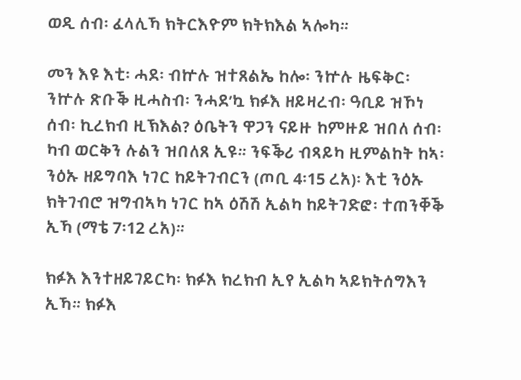ወዲ ሰብ፡ ፈላሊኻ ክትርእዮም ክትክእል ኣሎካ።

መን እዩ እቲ፡ ሓደ፡ ብኵሉ ዝተጸልኤ ከሎ፡ ንኵሉ ዜፍቅር፡ ንኵሉ ጽቡቕ ዚሓስብ፡ ንሓደ’ኳ ክፉእ ዘይዛረብ፡ ዓቢይ ዝኾነ ሰብ፡ ኪረክብ ዚኽእል? ዕቤትን ዋጋን ናይዙ ከምዙይ ዝበለ ሰብ፡ ካብ ወርቅን ሉልን ዝበለጸ ኢዩ። ንፍቕሪ ብጻይካ ዚምልከት ከኣ፡ ንዕኡ ዘይግባእ ነገር ከይትገብርን (ጦቢ 4፡15 ረአ)፡ እቲ ንዕኡ ክትገብሮ ዝግብኣካ ነገር ከኣ ዕሽሽ ኢልካ ከይትገድፎ፡ ተጠንቐቕ ኢኻ (ማቴ 7፡12 ረአ)።

ክፉእ እንተዘይገይርካ፡ ክፉእ ክረክብ ኢየ ኢልካ ኣይክትሰግእን ኢኻ። ክፉእ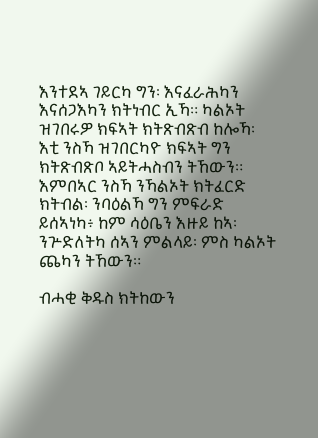እንተደኣ ገይርካ ግን፡ እናፈራሕካን እናሰጋእካን ክትነብር ኢኻ። ካልኦት ዝገበሩዎ ክፍኣት ክትጽብጽብ ከሎኻ፡ እቲ ንስኻ ዝገበርካዮ ክፍኣት ግን ክትጽብጽቦ ኣይትሓስብን ትኸውን። እምበኣር ንስኻ ንኻልኦት ክትፈርድ ክትብል፡ ንባዕልኻ ግን ምፍራድ ይሰኣነካ፥ ከም ሳዕቤን እዙይ ከኣ፡ ንጕድለትካ ሰኣን ምልላይ፡ ምስ ካልኦት ጨካን ትኸውን።

ብሓቂ ቅዱስ ክትከውን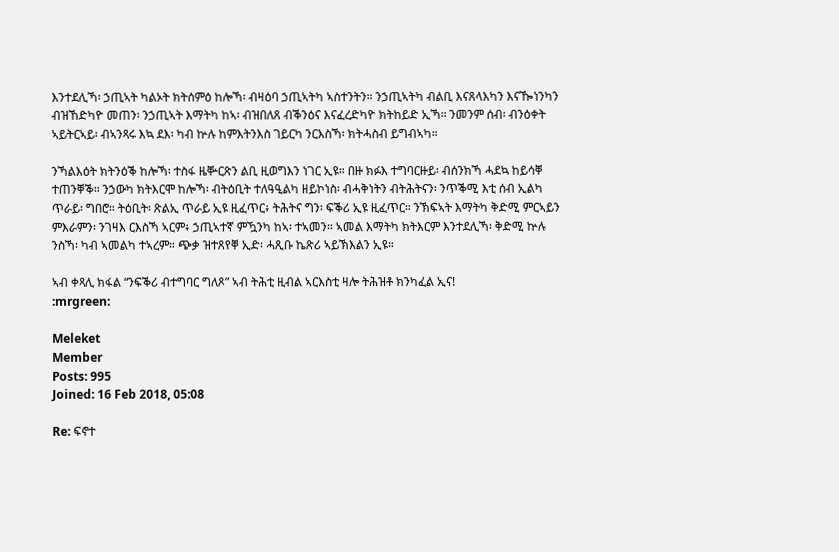እንተደሊኻ፡ ኃጢኣት ካልኦት ክትሰምዕ ከሎኻ፡ ብዛዕባ ኃጢኣትካ ኣስተንትን። ንኃጢኣትካ ብልቢ እናጸላእካን እናዀነንካን ብዝኸድካዮ መጠን፡ ንኃጢኣት እማትካ ከኣ፡ ብዝበለጸ ብቕንዕና እናፈረድካዮ ክትከይድ ኢኻ። ንመንም ሰብ፡ ብንዕቀት ኣይትርኣይ፡ ብኣንጻሩ እኳ ደእ፡ ካብ ኵሉ ከምእትንእስ ገይርካ ንርእስኻ፡ ክትሓስብ ይግብኣካ።

ንኻልእዕት ክትንዕቕ ከሎኻ፡ ተስፋ ዜቝርጽን ልቢ ዚወግእን ነገር ኢዩ። በዙ ክፉእ ተግባርዙይ፡ ብሰንክኻ ሓደኳ ከይሳቐ ተጠንቐቕ። ንኃውካ ክትእርሞ ከሎኻ፡ ብትዕቢት ተለዓዒልካ ዘይኮነስ፡ ብሓቅነትን ብትሕትናን፡ ንጥቕሚ እቲ ሰብ ኢልካ ጥራይ፡ ግበሮ። ትዕቢት፡ ጽልኢ ጥራይ ኢዩ ዚፈጥር፥ ትሕትና ግን፡ ፍቕሪ ኢዩ ዚፈጥር። ንኽፍኣት እማትካ ቅድሚ ምርኣይን ምእራምን፡ ንገዛእ ርእስኻ ኣርም፥ ኃጢኣተኛ ምዃንካ ከኣ፡ ተኣመን። ኣመል እማትካ ክትእርም እንተደሊኻ፡ ቅድሚ ኵሉ ንስኻ፡ ካብ ኣመልካ ተኣረም። ጭቃ ዝተጸየቐ ኢድ፡ ሓጺቡ ኬጽሪ ኣይኽእልን ኢዩ።

ኣብ ቀጻሊ ክፋል “ንፍቕሪ ብተግባር ግለጾ” ኣብ ትሕቲ ዚብል ኣርእስቲ ዛሎ ትሕዝቶ ክንካፈል ኢና!
:mrgreen:

Meleket
Member
Posts: 995
Joined: 16 Feb 2018, 05:08

Re: ፍኖተ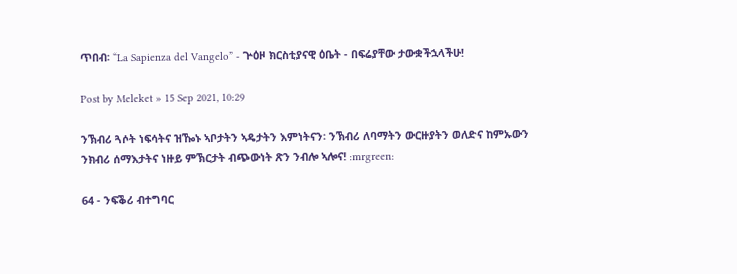ጥበብ፡ “La Sapienza del Vangelo” - ጕዕዞ ክርስቲያናዊ ዕቤት - በፍሬያቸው ታውቋችኋላችሁ!

Post by Meleket » 15 Sep 2021, 10:29

ንኽብሪ ጓሶት ነፍሳትና ዝዀኑ ኣቦታትን ኣዴታትን እምነትናን፡ ንኽብሪ ለባማትን ውርዙያትን ወለድና ከምኡውን ንክብሪ ሰማእታትና ነዙይ ምኽርታት ብጭውነት ጽን ንብሎ ኣሎና! :mrgreen:

64 - ንፍቕሪ ብተግባር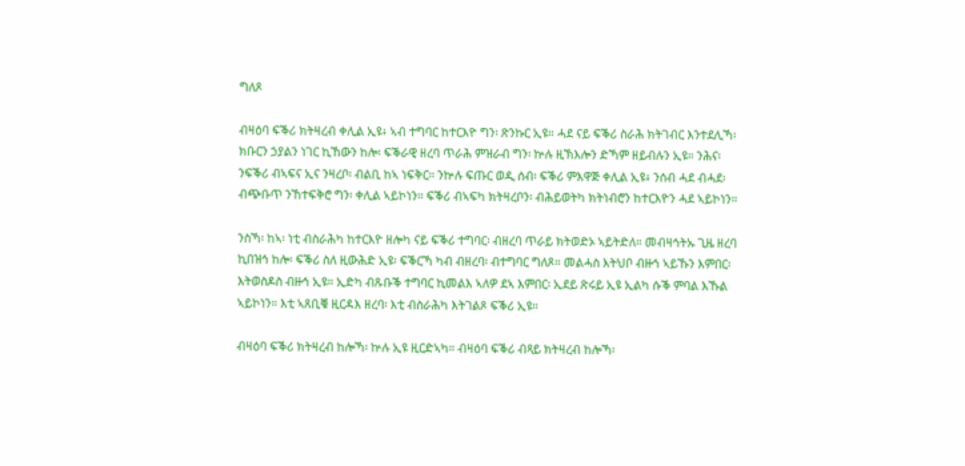ግለጾ

ብዛዕባ ፍቕሪ ክትዛረብ ቀሊል ኢዩ፥ ኣብ ተግባር ከተርእዮ ግን፡ ጽንኩር ኢዩ። ሓደ ናይ ፍቕሪ ስራሕ ክትገብር እንተደሊኻ፡ ክቡርን ኃያልን ነገር ኪኸውን ከሎ፡ ፍቕራዊ ዘረባ ጥራሕ ምዝራብ ግን፡ ኵሉ ዚኽእሎን ድኻም ዘይብሉን ኢዩ። ንሕና፡ ንፍቕሪ ብኣፍና ኢና ንዛረቦ፡ ብልቢ ከኣ ነፍቅር። ንኵሉ ፍጡር ወዲ ሰብ፡ ፍቕሪ ምእዋጅ ቀሊል ኢዩ፥ ንሰብ ሓደ ብሓደ፡ ብጭቡጥ ንኸተፍቅሮ ግን፡ ቀሊል ኣይኮነን። ፍቕሪ ብኣፍካ ክትዛረቦን፡ ብሕይወትካ ክትነብሮን ከተርእዮን ሓደ ኣይኮነን።

ንስኻ፡ ከኣ፡ ነቲ ብስራሕካ ከተርእዮ ዘሎካ ናይ ፍቕሪ ተግባር፡ ብዘረባ ጥራይ ክትወድኦ ኣይትድለ። መብዛኅትኡ ጊዜ ዘረባ ኪበዝኅ ከሎ፡ ፍቕሪ ስለ ዚውሕድ ኢዩ፡ ፍቕርኻ ካብ ብዘረባ፡ ብተግባር ግለጾ። መልሓስ እትህቦ ብዙኅ ኣይኹን እምበር፡ እትወስዶስ ብዙኅ ኢዩ። ኢድካ ብጹቡቕ ተግባር ኪመልእ ኣለዎ ደኣ እምበር፡ ኢደይ ጽሩይ ኢዩ ኢልካ ሱቕ ምባል እኹል ኣይኮነን። እቲ ኣጸቢቑ ዚርዳእ ዘረባ፡ እቲ ብስራሕካ እትገልጾ ፍቕሪ ኢዩ።

ብዛዕባ ፍቕሪ ክትዛረብ ከሎኻ፡ ኵሉ ኢዩ ዚርድኣካ። ብዛዕባ ፍቕሪ ብጻይ ክትዛረብ ከሎኻ፡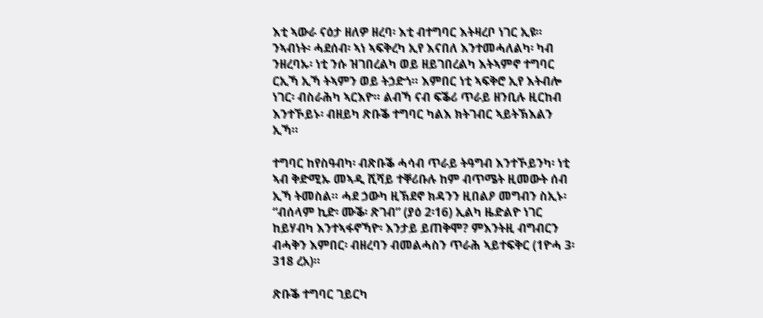እቲ ኣውራ ናዕታ ዘለዎ ዘረባ፡ እቲ ብተግባር እትዛረቦ ነገር ኢዩ። ንኣብነት፡ ሓደሰብ፡ ኣነ ኣፍቅረካ ኢየ እናበለ እንተመሓለልካ፡ ካብ ንዘረባኡ፡ ነቲ ንሱ ዝገበረልካ ወይ ዘይገበረልካ እትኣምኖ ተግባር ርኢኻ ኢኻ ትኣምን ወይ ትኃድጎ። እምበር ነቲ ኣፍቅሮ ኢየ እትብሎ ነገር፡ ብስራሕካ ኣርእዮ። ልብኻ ናብ ፍቕሪ ጥራይ ዘንቢሉ ዚርከብ እንተኾይኑ፡ ብዘይካ ጽቡቕ ተግባር ካልእ ክትገብር ኣይትኽእልን ኢኻ።

ተግባር ከየስዓብካ፡ ብጽቡቕ ሓሳብ ጥራይ ትዓግብ እንተኾይንካ፡ ነቲ ኣብ ቅድሚኡ መኣዲ ሺሻይ ተቐሪቡሉ ከም ብጥሜት ዚመውት ሰብ ኢኻ ትመስል። ሓደ ኃውካ ዚኽደኖ ክዳንን ዚበልዖ መግብን ስኢኑ፡ “ብሰላም ኪድ፡ ሙቕ፡ ጽገብ” (ያዕ 2፡16) ኢልካ ዜድልዮ ነገር ከይሃብካ እንተኣፋኖኻዮ፡ እንታይ ይጠቅሞ? ምእንትዚ ብግብርን ብሓቅን እምበር፡ ብዘረባን ብመልሓስን ጥራሕ ኣይተፍቅር (1ዮሓ 3፡318 ረአ)።

ጽቡቕ ተግባር ገይርካ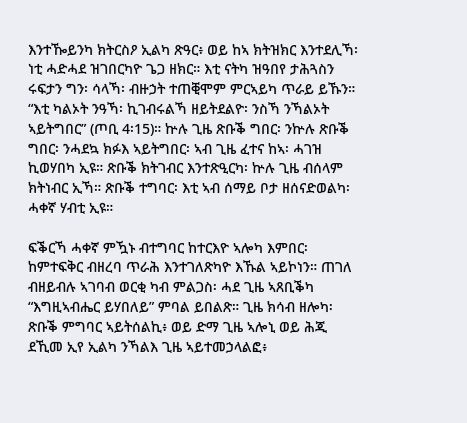እንተዀይንካ ክትርስዖ ኢልካ ጽዓር፥ ወይ ከኣ ክትዝክር እንተደሊኻ፡ ነቲ ሓድሓደ ዝገበርካዮ ጌጋ ዘክር። እቲ ናትካ ዝዓበየ ታሕጓስን ሩፍታን ግን፡ ሳላኻ፡ ብዙኃት ተጠቒሞም ምርኣይካ ጥራይ ይኹን። “እቲ ካልኦት ንዓኻ፡ ኪገብሩልኻ ዘይትደልዮ፡ ንስኻ ንኻልኦት ኣይትግበር” (ጦቢ 4፡15)። ኵሉ ጊዜ ጽቡቕ ግበር፡ ንኵሉ ጽቡቕ ግበር፡ ንሓደኳ ክፉእ ኣይትግበር፡ ኣብ ጊዜ ፈተና ከኣ፡ ሓገዝ ኪወሃበካ ኢዩ። ጽቡቕ ክትገብር እንተጽዒርካ፡ ኵሉ ጊዜ ብሰላም ክትነብር ኢኻ። ጽቡቕ ተግባር፡ እቲ ኣብ ሰማይ ቦታ ዘሰናድወልካ፡ ሓቀኛ ሃብቲ ኢዩ።

ፍቕርኻ ሓቀኛ ምዃኑ ብተግባር ከተርእዮ ኣሎካ እምበር፡ ከምተፍቅር ብዘረባ ጥራሕ እንተገለጽካዮ እኹል ኣይኮነን። ጠገለ ብዘይብሉ ኣገባብ ወርቂ ካብ ምልጋስ፡ ሓደ ጊዜ ኣጸቢቕካ “እግዚኣብሔር ይሃበለይ” ምባል ይበልጽ። ጊዜ ክሳብ ዘሎካ፡ ጽቡቕ ምግባር ኣይትሰልኪ፥ ወይ ድማ ጊዜ ኣሎኒ ወይ ሕጂ ደኺመ ኢየ ኢልካ ንኻልእ ጊዜ ኣይተመኃላልፎ፥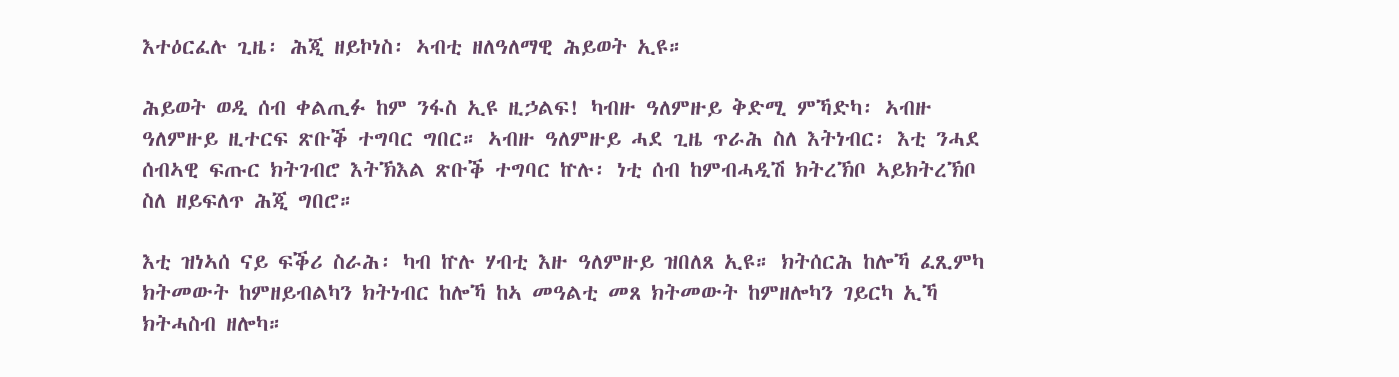እተዕርፈሉ ጊዜ፡ ሕጂ ዘይኮነስ፡ ኣብቲ ዘለዓለማዊ ሕይወት ኢዩ።

ሕይወት ወዲ ሰብ ቀልጢፉ ከም ንፋስ ኢዩ ዚኃልፍ! ካብዙ ዓለምዙይ ቅድሚ ምኻድካ፡ ኣብዙ ዓለምዙይ ዚተርፍ ጽቡቕ ተግባር ግበር። ኣብዙ ዓለምዙይ ሓደ ጊዜ ጥራሕ ስለ እትነብር፡ እቲ ንሓደ ሰብኣዊ ፍጡር ክትገብሮ እትኽእል ጽቡቕ ተግባር ኵሉ፡ ነቲ ሰብ ከምብሓዲሽ ክትረኽቦ ኣይክትረኽቦ ስለ ዘይፍለጥ ሕጂ ግበሮ።

እቲ ዝነኣሰ ናይ ፍቕሪ ስራሕ፡ ካብ ኵሉ ሃብቲ እዙ ዓለምዙይ ዝበለጸ ኢዩ። ክትሰርሕ ከሎኻ ፈጺምካ ክትመውት ከምዘይብልካን ክትነብር ከሎኻ ከኣ መዓልቲ መጸ ክትመውት ከምዘሎካን ገይርካ ኢኻ ክትሓስብ ዘሎካ።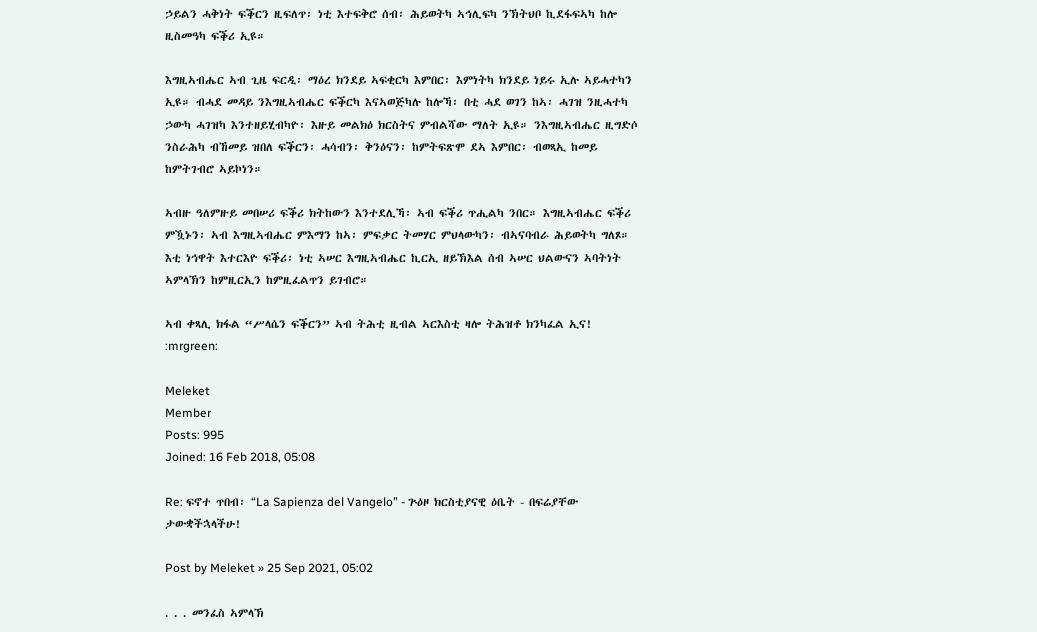ኃይልን ሓቅነት ፍቕርን ዚፍለጥ፡ ነቲ እተፍቅሮ ሰብ፡ ሕይወትካ ኣኅሊፍካ ንኽትህቦ ኪደፋፍኣካ ከሎ ዚስመዓካ ፍቕሪ ኢዩ።

እግዚኣብሔር ኣብ ጊዜ ፍርዲ፡ ማዕረ ክንደይ ኣፍቂርካ እምበር፡ እምነትካ ክንደይ ነይሩ ኢሉ ኣይሓተካን ኢዩ። ብሓደ መዳይ ንእግዚኣብሔር ፍቕርካ እናኣወጅካሉ ከሎኻ፡ በቲ ሓደ ወገን ከኣ፡ ሓገዝ ንዚሓተካ ኃውካ ሓገዝካ እንተዘይሂብካዮ፡ እዙይ መልክዕ ክርስትና ምብልሻው ማለት ኢዩ። ንእግዚኣብሔር ዚግድሶ ንስራሕካ ብኸመይ ዝበለ ፍቕርን፡ ሓሳብን፡ ቅንዕናን፡ ከምትፍጽሞ ደኣ እምበር፡ ብወጻኢ ከመይ ከምትገብሮ ኣይኮነን።

ኣብዙ ዓለምዙይ መበሠሪ ፍቕሪ ክትከውን እንተደሊኻ፡ ኣብ ፍቕሪ ጥሒልካ ንበር። እግዚኣብሔር ፍቕሪ ምዃኑን፡ ኣብ እግዚኣብሔር ምእማን ከኣ፡ ምፍቃር ትመሃር ምህላውካን፡ ብኣናባብራ ሕይወትካ ግለጾ። እቲ ነኅዋት እተርእዮ ፍቕሪ፡ ነቲ ኣሠር እግዚኣብሔር ኪርኢ ዘይኽእል ሰብ ኣሠር ህልውናን ኣባትነት ኣምላኽን ከምዚርኢን ከምዚፈልጥን ይገብሮ።

ኣብ ቀጻሊ ክፋል “ሥላሴን ፍቕርን” ኣብ ትሕቲ ዚብል ኣርእስቲ ዛሎ ትሕዝቶ ክንካፈል ኢና!
:mrgreen:

Meleket
Member
Posts: 995
Joined: 16 Feb 2018, 05:08

Re: ፍኖተ ጥበብ፡ “La Sapienza del Vangelo” - ጕዕዞ ክርስቲያናዊ ዕቤት - በፍሬያቸው ታውቋችኋላችሁ!

Post by Meleket » 25 Sep 2021, 05:02

. . . መንፈስ ኣምላኽ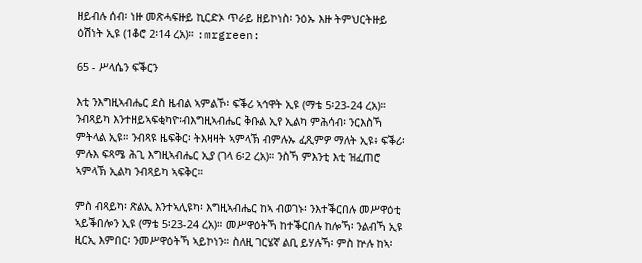ዘይብሉ ሰብ፡ ነዙ መጽሓፍዙይ ኪርድኦ ጥራይ ዘይኮነስ፡ ንዕኡ እዙ ትምህርትዙይ ዕሽነት ኢዩ (1ቆሮ 2፡14 ረአ)። :mrgreen:

65 - ሥላሴን ፍቕርን

እቲ ንእግዚኣብሔር ደስ ዜብል ኣምልኾ፡ ፍቕሪ ኣኅዋት ኢዩ (ማቴ 5፡23-24 ረአ)። ንብጻይካ እንተዘይኣፍቂካዮ፡ብእግዚኣብሔር ቅቡል ኢየ ኢልካ ምሕሳብ፡ ንርእስኻ ምትላል ኢዩ። ንብጻዩ ዜፍቅር፡ ትእዛዛት ኣምላኽ ብምሉኡ ፈጺምዎ ማለት ኢዩ፥ ፍቕሪ፡ ምሉእ ፍጻሜ ሕጊ እግዚኣብሔር ኢያ (ገላ 6፡2 ረአ)። ንስኻ ምእንቲ እቲ ዝፈጠሮ ኣምላኽ ኢልካ ንብጻይካ ኣፍቅር።

ምስ ብጻይካ፡ ጽልኢ እንተኣሊዩካ፡ እግዚኣብሔር ከኣ ብወገኑ፡ ንእተቕርበሉ መሥዋዕቲ ኣይቕበሎን ኢዩ (ማቴ 5፡23-24 ረአ)። መሥዋዕትኻ ከተቕርበሉ ከሎኻ፡ ንልብኻ ኢዩ ዚርኢ እምበር፡ ንመሥዋዕትኻ ኣይኮነን። ስለዚ ገርሄኛ ልቢ ይሃሉኻ፡ ምስ ኵሉ ከኣ፡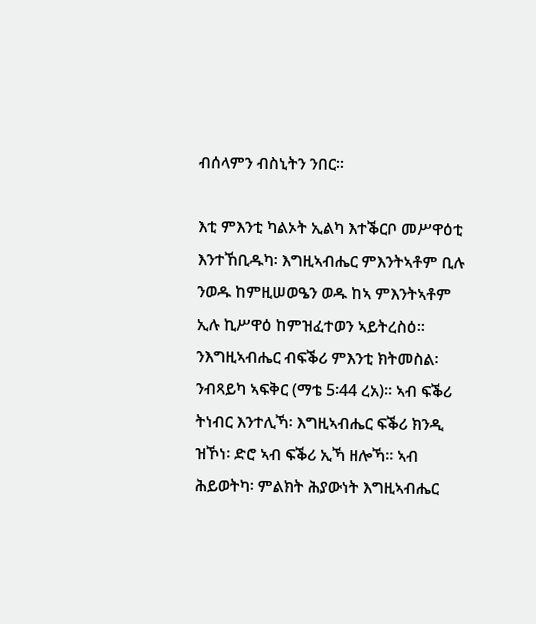ብሰላምን ብስኒትን ንበር።

እቲ ምእንቲ ካልኦት ኢልካ እተቕርቦ መሥዋዕቲ እንተኸቢዱካ፡ እግዚኣብሔር ምእንትኣቶም ቢሉ ንወዱ ከምዚሠወዔን ወዱ ከኣ ምእንትኣቶም ኢሉ ኪሥዋዕ ከምዝፈተወን ኣይትረስዕ። ንእግዚኣብሔር ብፍቕሪ ምእንቲ ክትመስል፡ ንብጻይካ ኣፍቅር (ማቴ 5፡44 ረአ)። ኣብ ፍቕሪ ትነብር እንተሊኻ፡ እግዚኣብሔር ፍቕሪ ክንዲ ዝኾነ፡ ድሮ ኣብ ፍቕሪ ኢኻ ዘሎኻ። ኣብ ሕይወትካ፡ ምልክት ሕያውነት እግዚኣብሔር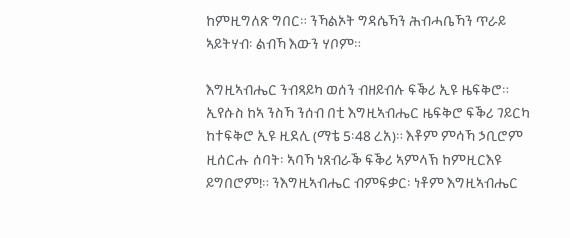ከምዚግለጽ ግበር። ንኻልኦት ግዳሴኻን ሕብሓቤኻን ጥራይ ኣይትሃብ፡ ልብኻ እውን ሃቦም።

እግዚኣብሔር ንብጻይካ ወሰን ብዘይብሉ ፍቕሪ ኢዩ ዜፍቅሮ። ኢየሱስ ከኣ ንስኻ ንሰብ በቲ እግዚኣብሔር ዜፍቅሮ ፍቕሪ ገይርካ ከተፍቅሮ ኢዩ ዚደሊ (ማቴ 5፡48 ረአ)። እቶም ምሳኻ ኃቢሮም ዚሰርሑ ሰባት፡ ኣባኻ ነጸብራቕ ፍቕሪ ኣምላኽ ከምዚርእዩ ይግበሮም!። ንእግዚኣብሔር ብምፍቃር፡ ነቶም እግዚኣብሔር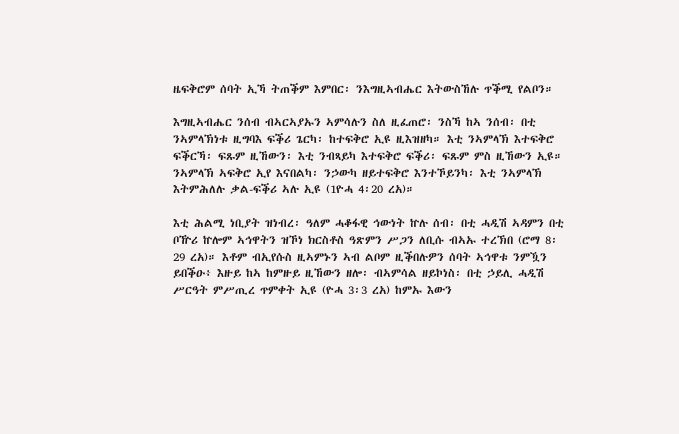ዜፍቅሮም ሰባት ኢኻ ትጠቕም እምበር፡ ንእግዚኣብሔር እትውስኸሉ ጥቕሚ የልቦን።

እግዚኣብሔር ንሰብ ብኣርኣያኡን ኣምሳሉን ስለ ዚፈጠሮ፡ ንስኻ ከኣ ንሰብ፡ በቲ ንኣምላኽነቱ ዚግባእ ፍቕሪ ጌርካ፡ ከተፍቅሮ ኢዩ ዚእዝዘካ። እቲ ንኣምላኽ እተፍቅሮ ፍቕርኻ፡ ፍጹም ዚኸውን፡ እቲ ንብጻይካ እተፍቅሮ ፍቕሪ፡ ፍጹም ምስ ዚኸውን ኢዩ። ንኣምላኽ ኣፍቅሮ ኢየ እናበልካ፡ ንኃውካ ዘይተፍቅሮ እንተኾይንካ፡ እቲ ንኣምላኽ እትምሕለሉ ቃል-ፍቕሪ ኣሉ ኢዩ (1ዮሓ 4፡20 ረአ)።

እቲ ሕልሚ ነቢያት ዝነብረ፡ ዓለም ሓቆፋዊ ኅውነት ኵሉ ሰብ፡ በቲ ሓዲሽ ኣዳምን በቲ ቦዅሪ ኵሎም ኣኅዋትን ዝኾነ ክርስቶስ ዓጽምን ሥጋን ለቢሱ ብኣኡ ተረኽበ (ሮማ 8፡29 ረአ)። እቶም ብኢየሱስ ዚኣምኑን ኣብ ልቦም ዚቕበሉዎን ሰባት ኣኅዋቱ ንምዃን ይበቕዑ፥ እዙይ ከኣ ከምዙይ ዚኸውን ዘሎ፡ ብኣምሳል ዘይኮነስ፡ በቲ ኃይሊ ሓዲሽ ሥርዓት ምሥጢረ ጥምቀት ኢዩ (ዮሓ 3፡3 ረአ) ከምኡ እውን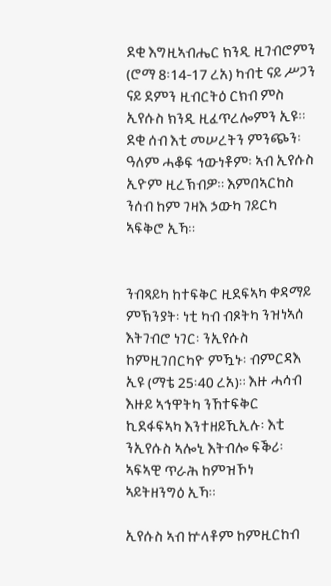ደቂ እግዚኣብሔር ክንዲ ዚገብሮምን (ሮማ 8፡14-17 ረአ) ካብቲ ናይ ሥጋን ናይ ደምን ዚብርትዕ ርክብ ምስ ኢየሱስ ክንዲ ዚፈጥረሎምን ኢዩ። ደቂ ሰብ እቲ መሠረትን ምንጭን፡ ዓለም ሓቆፍ ኅውነቶም፡ ኣብ ኢየሱስ ኢዮም ዚረኽብዎ። እምበኣርከስ ንሰብ ከም ገዛእ ኃውካ ገይርካ ኣፍቅሮ ኢኻ።


ንብጻይካ ከተፍቅር ዚደፍኣካ ቀዳማይ ምኽንያት፡ ነቲ ካብ ብጾትካ ንዝነኣሰ እትገብሮ ነገር፡ ንኢየሱስ ከምዚገበርካዮ ምዃኑ፡ ብምርዳእ ኢዩ (ማቴ 25፡40 ረአ)። እዙ ሓሳብ እዙይ ኣኅዋትካ ንኸተፍቅር ኪደፋፍኣካ እንተዘይኺኢሉ፡ እቲ ንኢየሱስ ኣሎኒ እትብሎ ፍቕሪ፡ ኣፍኣዊ ጥራሕ ከምዝኾነ ኣይትዘንግዕ ኢኻ።

ኢየሱስ ኣብ ኵላቶም ከምዚርከብ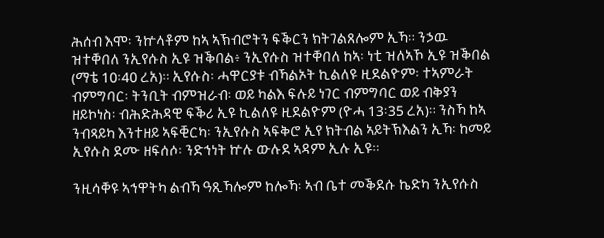ሕሰብ እሞ፡ ንኵላቶም ከኣ ኣኽብሮትን ፍቕርን ክትገልጸሎም ኢኻ። ንኃዉ ዝተቐበለ ንኢየሱስ ኢዩ ዝቕበል፥ ንኢየሱስ ዝተቐበለ ከኣ፡ ነቲ ዝለኣኾ ኢዩ ዝቕበል (ማቴ 10፡40 ረአ)። ኢየሱስ፡ ሓዋርያቱ ብኻልኦት ኪልለዩ ዚደልዮም፡ ተኣምራት ብምግባር፡ ትንቢት ብምዝራብ፡ ወይ ካልእ ፍሉይ ነገር ብምግባር ወይ ብቅያን ዘይኮነስ፡ ብሕድሕዳዊ ፍቕሪ ኢዩ ኪልለዩ ዚደልዮም (ዮሓ 13፡35 ረአ)። ንስኻ ከኣ ንብጻይካ እንተዘይ ኣፍቒርካ፡ ንኢየሱስ ኣፍቅሮ ኢየ ክትብል ኣይትኽእልን ኢኻ፡ ከመይ ኢየሱስ ደሙ ዘፍሰሶ፡ ንድኅነት ኵሉ ውሉደ ኣዳም ኢሉ ኢዩ።

ንዚሳቐዩ ኣኅዋትካ ልብኻ ዓጺኻሎም ከሎኻ፡ ኣብ ቤተ መቕደሱ ኬድካ ንኢየሱስ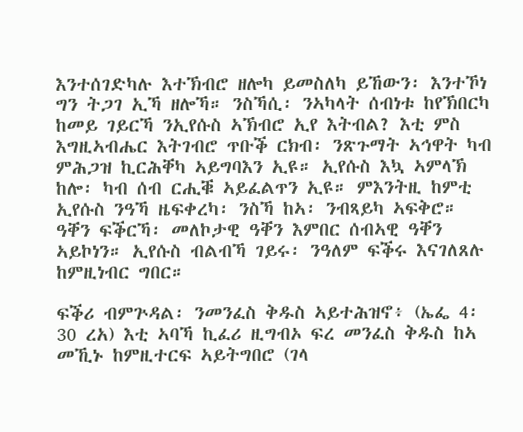እንተሰገድካሉ እተኽብሮ ዘሎካ ይመስለካ ይኸውን፡ እንተኾነ ግን ትጋገ ኢኻ ዘሎኻ። ንስኻሲ፡ ንኣካላት ሰብነቱ ከየኽበርካ ከመይ ገይርኻ ንኢየሱስ ኣኽብሮ ኢየ እትብል? እቲ ምስ እግዚኣብሔር እትገብሮ ጥቡቕ ርክብ፡ ንጽጉማት ኣኅዋት ካብ ምሕጋዝ ኪርሕቐካ ኣይግባእን ኢዩ። ኢየሱስ እኳ ኣምላኽ ከሎ፡ ካብ ሰብ ርሒቑ ኣይፈልጥን ኢዩ። ምእንትዚ ከምቲ ኢየሱስ ንዓኻ ዜፍቀረካ፡ ንስኻ ከኣ፡ ንብጻይካ ኣፍቅሮ። ዓቐን ፍቕርኻ፡ መለኮታዊ ዓቐን እምበር ሰብኣዊ ዓቐን ኣይኮነን። ኢየሱስ ብልብኻ ገይሩ፡ ንዓለም ፍቕሩ እናገለጸሉ ከምዚነብር ግበር።

ፍቕሪ ብምጕዳል፡ ንመንፈስ ቅዱስ ኣይተሕዝኖ፥ (ኤፌ 4፡30 ረአ) እቲ ኣባኻ ኪፈሪ ዚግብኦ ፍረ መንፈስ ቅዱስ ከኣ መኺኑ ከምዚተርፍ ኣይትግበሮ (ገላ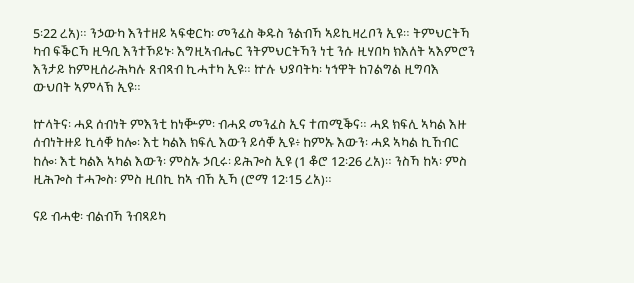5፡22 ረአ)። ንኃውካ እንተዘይ ኣፍቂርካ፡ መንፈስ ቅዱስ ንልብኻ ኣይኪዛረቦን ኢዩ። ትምህርትኻ ካብ ፍቕርኻ ዚዓቢ እንተኾይኑ፡ እግዚኣብሔር ንትምህርትኻን ነቲ ንሱ ዚሃበካ ክእለት ኣእምሮን እንታይ ከምዚሰራሕካሉ ጸብጻብ ኪሓተካ ኢዩ። ኵሉ ህያባትካ፡ ነኅዋት ከገልግል ዚግባእ ውህበት ኣምላኽ ኢዩ።

ኵላትና፡ ሓደ ሰብነት ምእንቲ ከነቝም፡ ብሓደ መንፈስ ኢና ተጠሚቕና። ሓደ ክፍሊ ኣካል እዙ ሰብነትዙይ ኪሳቐ ከሎ፡ እቲ ካልእ ክፍሊ እውን ይሳቐ ኢዩ፥ ከምኡ እውን፡ ሓደ ኣካል ኪኸብር ከሎ፡ እቲ ካልእ ኣካል እውን፡ ምስኡ ኃቢሩ፡ ይሕጐስ ኢዩ (1 ቆሮ 12፡26 ረአ)። ንስኻ ከኣ፡ ምስ ዚሕጐስ ተሓጐስ፡ ምስ ዚበኪ ከኣ ብኸ ኢኻ (ሮማ 12፡15 ረአ)።

ናይ ብሓቂ፡ ብልብኻ ንብጻይካ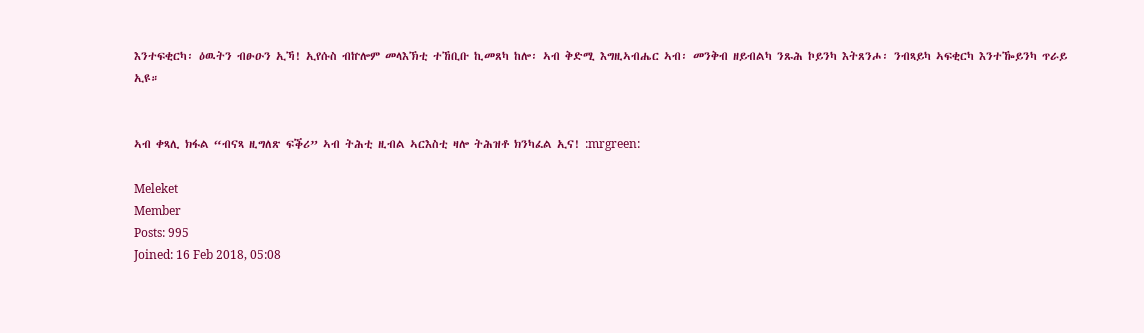እንተፍቂርካ፡ ዕዉትን ብፁዑን ኢኻ! ኢየሱስ ብኵሎም መላእኽቲ ተኸቢቡ ኪመጸካ ከሎ፡ ኣብ ቅድሚ እግዚኣብሔር ኣብ፡ መንቅብ ዘይብልካ ንጹሕ ኮይንካ እትጸንሖ፡ ንብጻይካ ኣፍቂርካ እንተዀይንካ ጥራይ ኢዩ።


ኣብ ቀጻሊ ክፋል “ብናጻ ዚግለጽ ፍቕሪ” ኣብ ትሕቲ ዚብል ኣርእስቲ ዛሎ ትሕዝቶ ክንካፈል ኢና! :mrgreen:

Meleket
Member
Posts: 995
Joined: 16 Feb 2018, 05:08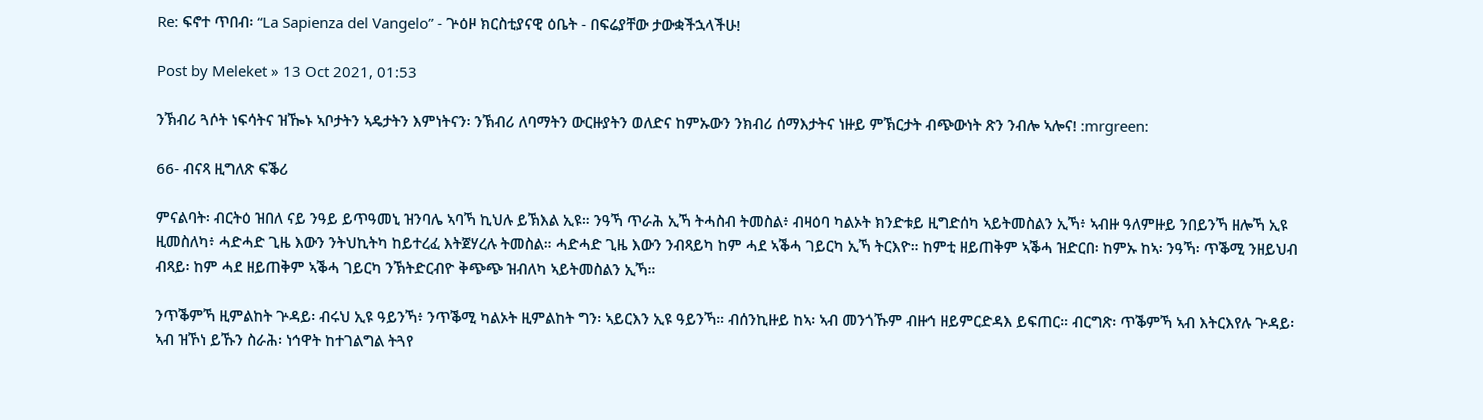Re: ፍኖተ ጥበብ፡ “La Sapienza del Vangelo” - ጕዕዞ ክርስቲያናዊ ዕቤት - በፍሬያቸው ታውቋችኋላችሁ!

Post by Meleket » 13 Oct 2021, 01:53

ንኽብሪ ጓሶት ነፍሳትና ዝዀኑ ኣቦታትን ኣዴታትን እምነትናን፡ ንኽብሪ ለባማትን ውርዙያትን ወለድና ከምኡውን ንክብሪ ሰማእታትና ነዙይ ምኽርታት ብጭውነት ጽን ንብሎ ኣሎና! :mrgreen:

66- ብናጻ ዚግለጽ ፍቕሪ

ምናልባት፡ ብርትዕ ዝበለ ናይ ንዓይ ይጥዓመኒ ዝንባሌ ኣባኻ ኪህሉ ይኽእል ኢዩ። ንዓኻ ጥራሕ ኢኻ ትሓስብ ትመስል፥ ብዛዕባ ካልኦት ክንድቱይ ዚግድሰካ ኣይትመስልን ኢኻ፥ ኣብዙ ዓለምዙይ ንበይንኻ ዘሎኻ ኢዩ ዚመስለካ፥ ሓድሓድ ጊዜ እውን ንትህኪትካ ከይተረፈ እትጀሃረሉ ትመስል። ሓድሓድ ጊዜ እውን ንብጻይካ ከም ሓደ ኣቕሓ ገይርካ ኢኻ ትርእዮ። ከምቲ ዘይጠቅም ኣቕሓ ዝድርበ፡ ከምኡ ከኣ፡ ንዓኻ፡ ጥቕሚ ንዘይህብ ብጻይ፡ ከም ሓደ ዘይጠቅም ኣቕሓ ገይርካ ንኽትድርብዮ ቅጭጭ ዝብለካ ኣይትመስልን ኢኻ።

ንጥቕምኻ ዚምልከት ጕዳይ፡ ብሩህ ኢዩ ዓይንኻ፥ ንጥቕሚ ካልኦት ዚምልከት ግን፡ ኣይርእን ኢዩ ዓይንኻ። ብሰንኪዙይ ከኣ፡ ኣብ መንጎኹም ብዙኅ ዘይምርድዳእ ይፍጠር። ብርግጽ፡ ጥቕምኻ ኣብ እትርእየሉ ጕዳይ፡ ኣብ ዝኾነ ይኹን ስራሕ፡ ነኅዋት ከተገልግል ትጓየ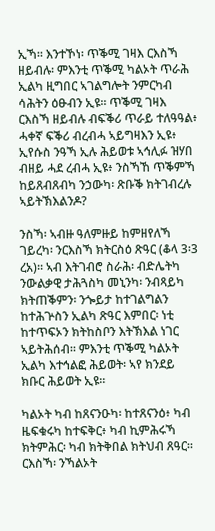ኢኻ። እንተኾነ፡ ጥቕሚ ገዛእ ርእስኻ ዘይብሉ፡ ምእንቲ ጥቕሚ ካልኦት ጥራሕ ኢልካ ዚግበር ኣገልግሎት ንምርካብ ሳሕትን ዕፁብን ኢዩ። ጥቕሚ ገዛእ ርእስኻ ዘይብሉ ብፍቕሪ ጥራይ ተለዓዓል፥ ሓቀኛ ፍቕሪ ብረብሓ ኣይግዛእን ኢዩ፥ ኢየሱስ ንዓኻ ኢሉ ሕይወቱ ኣኅሊፉ ዝሃበ ብዘይ ሓደ ረብሓ ኢዩ፥ ንስኻኸ ጥቕምኻ ከይጸብጸብካ ንኃውካ፡ ጽቡቕ ክትገብረሉ ኣይትኽእልንዶ?

ንስኻ፡ ኣብዙ ዓለምዙይ ከምዘየለኻ ገይረካ፡ ንርእስኻ ክትርስዕ ጽዓር (ቆላ 3፡3 ረአ)። ኣብ እትገብሮ ስራሕ፡ ብድሌትካ ንውልቃዊ ታሕጓስካ መኒንካ፡ ንብጻይካ ክትጠቕምን፡ ንጐይታ ከተገልግልን ከተሕጕስን ኢልካ ጽዓር እምበር፡ ነቲ ከተጥፍኦን ክትከስቦን እትኽእል ነገር ኣይትሕሰብ። ምእንቲ ጥቕሚ ካልኦት ኢልካ እተኅልፎ ሕይወት፡ ኣየ ክንደይ ክቡር ሕይወት ኢዩ።

ካልኦት ካብ ከጸናንዑካ፡ ከተጸናንዕ፥ ካብ ዜፍቁሩካ ከተፍቅር፥ ካብ ኪምሕሩኻ ክትምሕር፡ ካብ ክትቅበል ክትህብ ጸዓር። ርእስኻ፡ ንኻልኦት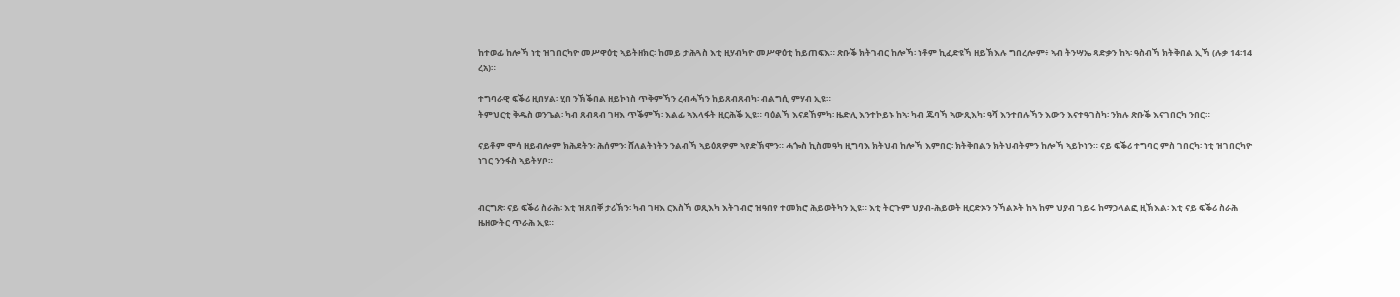ከተወፊ ከሎኻ ነቲ ዝገበርካዮ መሥዋዕቲ ኣይትዘክር፡ ከመይ ታሕጓስ እቲ ዚሃብካዮ መሥዋዕቲ ከይጠፍእ። ጽቡቕ ክትገብር ከሎኻ፡ ነቶም ኪፈድዩኻ ዘይኽእሉ ግበረሎም፥ ኣብ ትንሣኤ ጻድቃን ከኣ፡ ዓስብኻ ክትቅበል ኢኻ (ሉቃ 14፡14 ረአ)።

ተግባራዊ ፍቕሪ ዚበሃል፡ ሂበ ንኽቕበል ዘይኮነስ ጥቅምኻን ረብሓኻን ከይጸብጸብካ፡ ብልግሲ ምሃብ ኢዩ።
ትምህርቲ ቅዱስ ወንጌል፡ ካብ ጸብጻብ ገዛእ ጥቕምኻ፡ እልፊ ኣእላፋት ዚርሕቕ ኢዩ። ባዕልኻ እናደኸምካ፡ ዜድሊ እንተኮይኑ ከኣ፡ ካብ ጁባኻ ኣውጺእካ፡ ዓሻ እንተበሉኻን እውን እናተዓገስካ፡ ንክሉ ጽቡቕ እናገበርካ ንበር።

ናይቶም ሞሳ ዘይብሎም ክሕደትን፡ ሕሰምን፡ ሸለልትነትን ንልብኻ ኣይዕጸዎም ኣየድኽሞን። ሓጐስ ኪስመዓካ ዚግባእ ክትህብ ከሎኻ እምበር፡ ክትቅበልን ክትህብትምን ከሎኻ ኣይኮነን። ናይ ፍቕሪ ተግባር ምስ ገበርካ፡ ነቲ ዝገበርካዮ ነገር ንንፋስ ኣይትሃቦ።


ብርግጽ፡ ናይ ፍቕሪ ስራሕ፡ እቲ ዝጸበቐ ታሪኽን፡ ካብ ገዛእ ርእስኻ ወጺእካ እትገብሮ ዝዓበየ ተመክሮ ሕይወትካን ኢዩ። እቲ ትርጉም ህያብ-ሕይወት ዚርድኦን ንኻልኦት ከኣ ከም ህያብ ገይሩ ከማኃላልፎ ዚኽእል፡ እቲ ናይ ፍቕሪ ስራሕ ዜዘውትር ጥራሕ ኢዩ።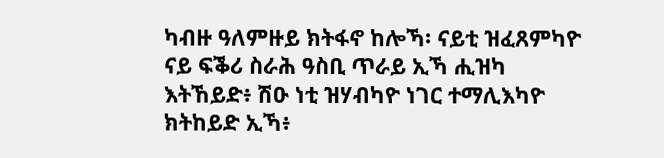ካብዙ ዓለምዙይ ክትፋኖ ከሎኻ፡ ናይቲ ዝፈጸምካዮ ናይ ፍቕሪ ስራሕ ዓስቢ ጥራይ ኢኻ ሒዝካ እትኸይድ፥ ሽዑ ነቲ ዝሃብካዮ ነገር ተማሊእካዮ ክትከይድ ኢኻ፥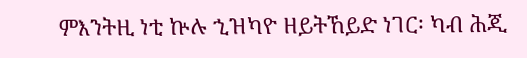ምእንትዚ ነቲ ኵሉ ኂዝካዮ ዘይትኸይድ ነገር፡ ካብ ሕጂ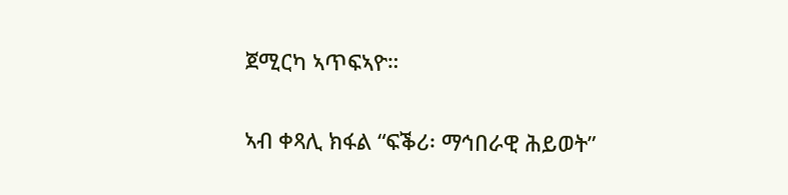ጀሚርካ ኣጥፍኣዮ።

ኣብ ቀጻሊ ክፋል “ፍቕሪ፡ ማኅበራዊ ሕይወት”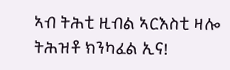ኣብ ትሕቲ ዚብል ኣርእስቲ ዛሎ ትሕዝቶ ክንካፈል ኢና!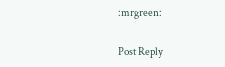:mrgreen:

Post Reply